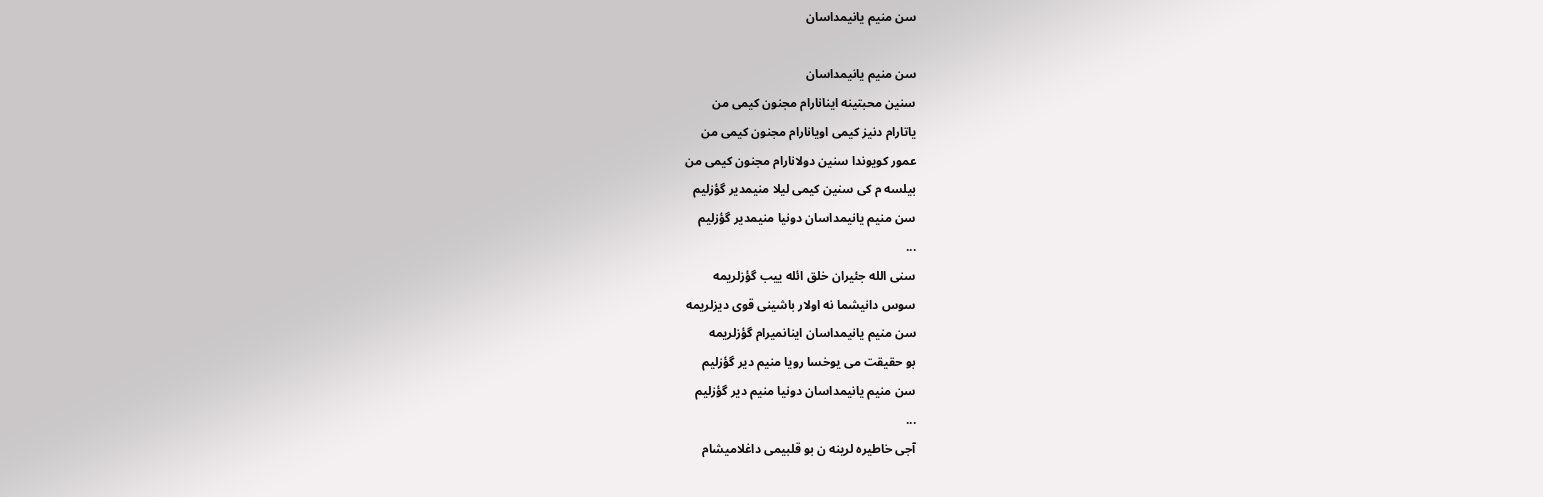سن منیم یانیمداسان

سن منیم یانیمداسان
سنین محبتینه اینانارام مجنون کیمی من
یاتارام دنیز کیمی اویانارام مجنون کیمی من
عمور کویوندا سنین دولانارام مجنون کیمی من
بیلسه م کی سنین کیمی لیلا منیمدیر گؤزلیم
سن منیم یانیمداسان دونیا منیمدیر گؤزلیم
...
سنی الله جئیران خلق ائله ییب گؤزلریمه
سوس دانیشما نه اولار باشینی قوی دیزلریمه
سن منیم یانیمداسان اینانمیرام گؤزلریمه
بو حقیقت می یوخسا رویا منیم دیر گؤزلیم
سن منیم یانیمداسان دونیا منیم دیر گؤزلیم
...
آجی خاطیره لرینه ن بو قلبیمی داغلامیشام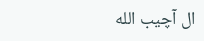ال آچیب الله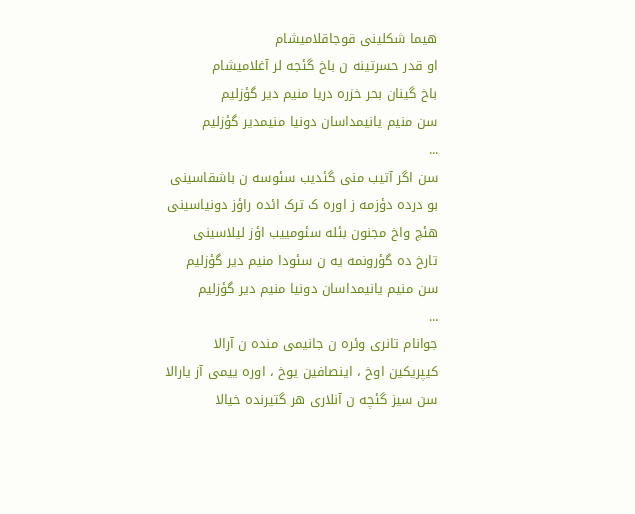هیما شکلینی قوجاقلامیشام
او قدر حسرتینه ن باخ گئجه لر آغلامیشام
باخ گینان بحر خزره دریا منیم دیر گؤزلیم
سن منیم یانیمداسان دونیا منیمدیر گؤزلیم
...
سن اگر آتیب منی گئدیب سئوسه ن باشقاسینی
بو درده دؤزمه ز اوره ک ترک ائده راؤز دونیاسینی
هئچ واخ مجنون بئله سئومییب اؤز لیلاسینی
تارخ ده گؤرونمه یه ن سئودا منیم دیر گؤزلیم
سن منیم یانیمداسان دونیا منیم دیر گؤزلیم
...
جوانام تانری وئره ن جانیمی منده ن آرالا
کیپریکین اوخ ، اینصافین یوخ ، اوره ییمی آز یارالا
سن سیز گئچه ن آنلاری هر گتیرنده خیالا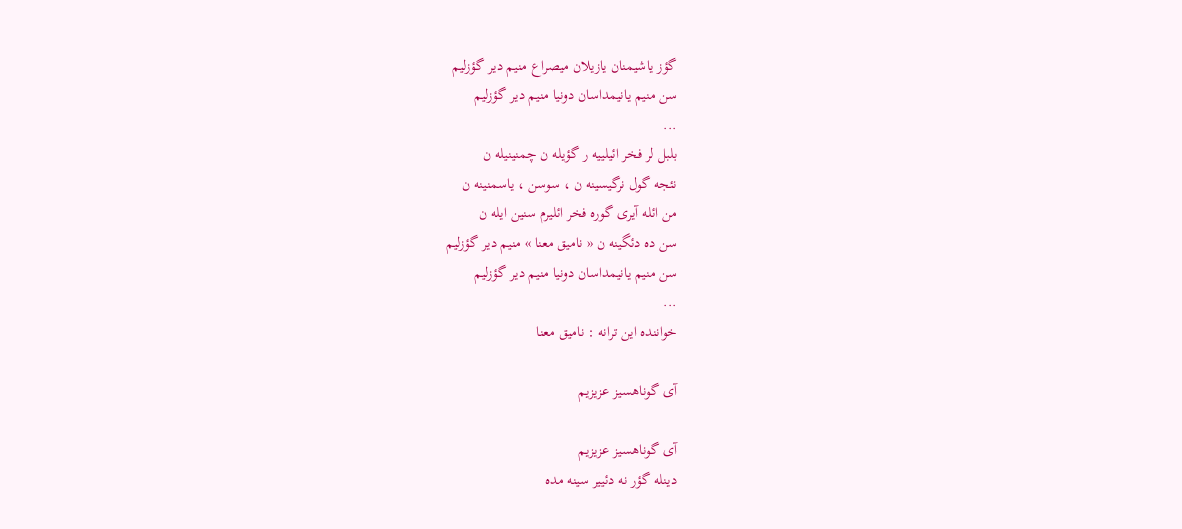گؤز یاشیمنان یازیلان میصراع منیم دیر گؤزلیم
سن منیم یانیمداسان دونیا منیم دیر گؤزلیم
...
بلبل لر فخر ائیلییه ر گؤیله ن چمنینیله ن
نئجه گول نرگیسینه ن ، سوسن ، یاسمنینه ن
من ائله آیری گوره فخر ائلیرم سنین ایله ن
سن ده دئگینه ن « نامیق معنا » منیم دیر گؤزلیم
سن منیم یانیمداسان دونیا منیم دیر گؤزلیم
...
خواننده این ترانه : نامیق معنا

آی گوناهسیز عزیزیم

آی گوناهسیز عزیزیم
دینله گؤر نه دئییر سینه مده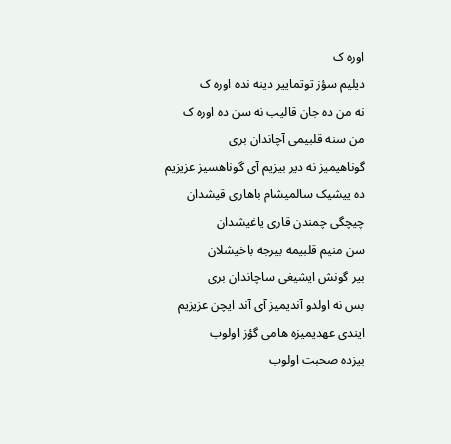اوره ک
دیلیم سؤز توتماییر دینه نده اوره ک
نه من ده جان قالیب نه سن ده اوره ک
من سنه قلبیمی آچاندان بری
گوناهیمیز نه دیر بیزیم آی گوناهسیز عزیزیم
ده ییشیک سالمیشام باهاری قیشدان
چیچگی چمندن قاری یاغیشدان
سن منیم قلبیمه بیرجه باخیشلان
بیر گونش ایشیغی ساچاندان بری
بس نه اولدو آندیمیز آی آند ایچن عزیزیم
ایندی عهدیمیزه هامی گؤز اولوب
بیزده صحبت اولوب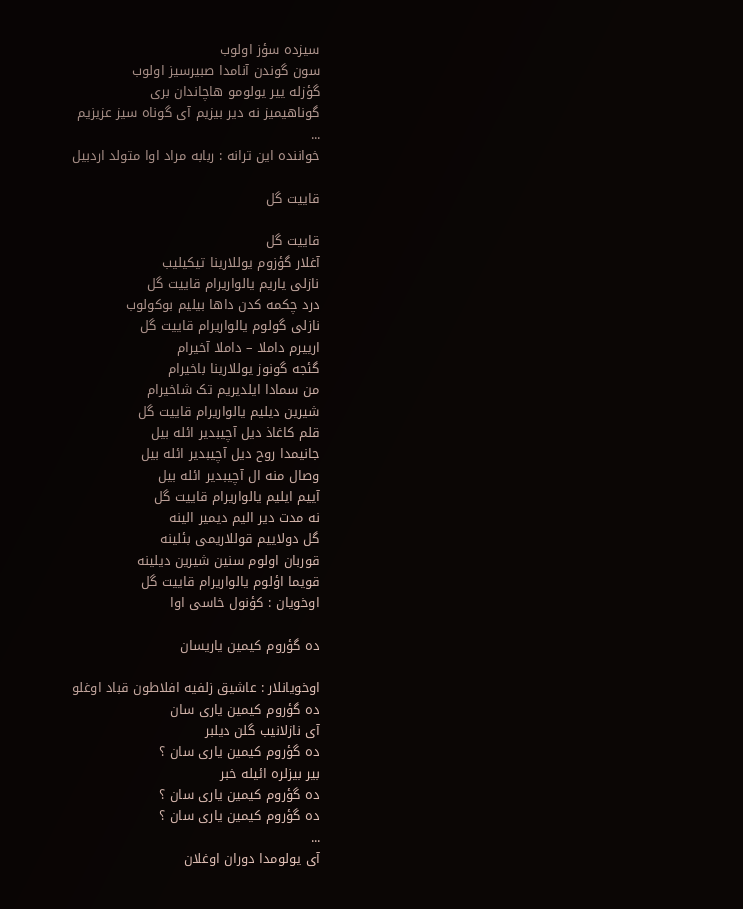سیزده سؤز اولوب
سون گوندن آنامدا صبیرسیز اولوب
گؤزله ییر یولومو هاچاندان بری
گوناهیمیز نه دیر بیزیم آی گوناه سیز عزیزیم
...
خواننده این ترانه : ربابه مراد اوا متولد اردبیل

قاییت گل

قاییت گل
آغلار گؤزوم یوللارینا تیکیلیب
نازلی یاریم یالواریرام قاییت گل
درد چکمه کدن داها بیلیم بوکولوب
نازلی گولوم یالواریرام قاییت گل
ارییرم داملا – داملا آخیرام
گئجه گونوز یوللارینا باخیرام
من سمادا ایلدیریم تک شاخیرام
شیرین دیلیم یالواریرام قاییت گل
قلم کاغاذ دیل آچیبدیر ائله بیل
جانیمدا روح دیل آچیبدیر ائله بیل
وصال منه ال آچیبدیر ائله بیل
آییم ایلیم یالواریرام قاییت گل
نه مدت دیر الیم دیمیر الینه
گل دولاییم قوللاریمی بئلینه
قوربان اولوم سنین شیرین دیلینه
قویما اؤلوم یالواریرام قاییت گل
اوخویان : کؤنول خاسی اوا

ده گؤروم کیمین یاریسان

اوخویانلار : عاشیق زلفیه افلاطون قباد اوغلو
ده گؤروم کیمین یاری سان
آی نازلانیب گلن دیلبر
ده گؤروم کیمین یاری سان ؟
بیر بیزلره ائیله خبر
ده گؤروم کیمین یاری سان ؟
ده گؤروم کیمین یاری سان ؟
...
آی یولومدا دوران اوغلان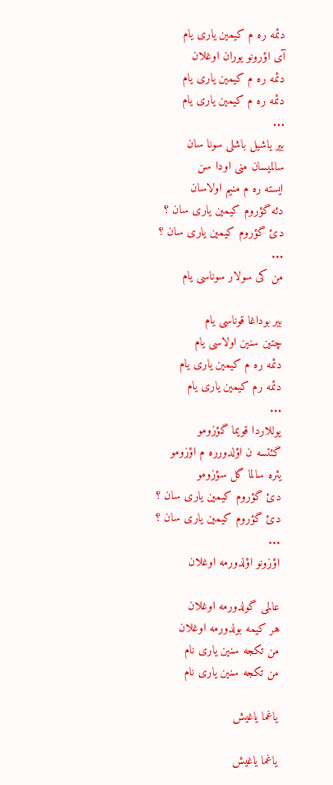دئمه ره م کیمین یاری یام
آی اؤرونو یوران اوغلان
دئمه ره م کیمین یاری یام
دئمه ره م کیمین یاری یام
...
بیر یاشیل باشلی سونا سان
سالمیسان منی اودا سن
ایسته ره م منیم اولاسان
دئه گؤروم کیمین یاری سان ؟
دئ گؤروم کیمین یاری سان ؟
...
من کی سولار سوناسی یام

بیر بوداغا قوناسی یام
چتین سنین اولاسی یام
دئمه ره م کیمین یاری یام
دئمه رم کیمین یاری یام
...
یوللاردا قویما گؤزومو
گئتسه ن اؤلدورره م اؤزومو
یئره سالما گل سؤزومو
دئ گؤروم کیمین یاری سان ؟
دئ گؤروم کیمین یاری سان ؟
...
اؤزونو اؤلدورمه اوغلان

عالمی گولدورمه اوغلان
هر کیمه بولدورمه اوغلان
من تکجه سنین یاری نام
من تکجه سنین یاری نام

یاغما یاغیش

ياغما ياغيش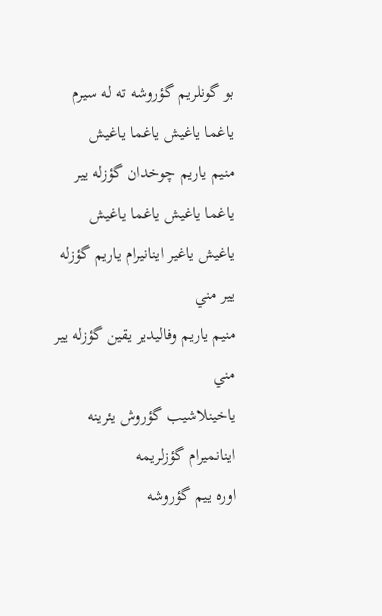بو گونلريم گؤروشه ته له سيرم
ياغما ياغيش ياغما ياغيش
منيم ياريم چوخدان گؤزله يير
ياغما ياغيش ياغما ياغيش
ياغيش ياغير اينانيرام ياريم گؤزله يير مني
منيم ياريم وفاليدير يقين گؤزله يير مني
ياخينلاشيب گؤروش يئرينه
اينانميرام گؤزلريمه
اوره ييم گؤروشه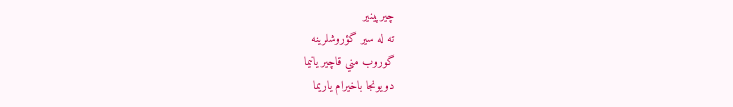چيرپينير
ته له سير گؤروشلرينه
گوروب مني قاچير يانيما
دويونجا باخيرام ياريما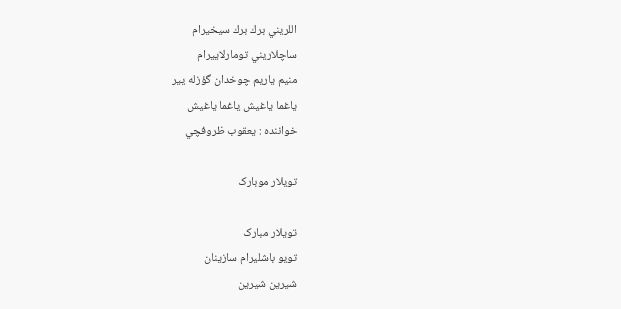اللريني برك برك سيخيرام
ساچلاريني تومارلاييرام
منيم ياريم چوخدان گؤزله يير
ياغما ياغيش ياغما ياغيش
خواننده : يعقوب ظروفچي

تویلار موبارک

تویلار مبارک
تویو باشلیرام سازینان
شیرین شیرین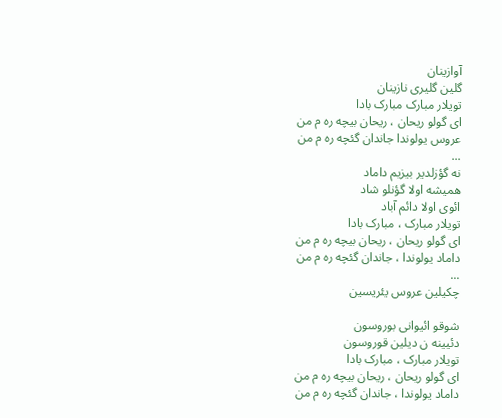آوازینان
گلین گلیری نازینان
تویلار مبارک مبارک بادا
ای گولو ریحان ، ریحان بیچه ره م من
عروس یولوندا جاندان گئچه ره م من
...
نه گؤزلدیر بیزیم داماد
همیشه اولا گؤنلو شاد
ائوی اولا دائم آباد
تویلار مبارک ، مبارک بادا
ای گولو ریحان ، ریحان بیچه ره م من
داماد یولوندا ، جاندان گئچه ره م من
...
چکیلین عروس یئریسین

شوقو ائیوانی بوروسون
دئیینه ن دیلین قوروسون
تویلار مبارک ، مبارک بادا
ای گولو ریحان ، ریحان بیچه ره م من
داماد یولوندا ، جاندان گئچه ره م من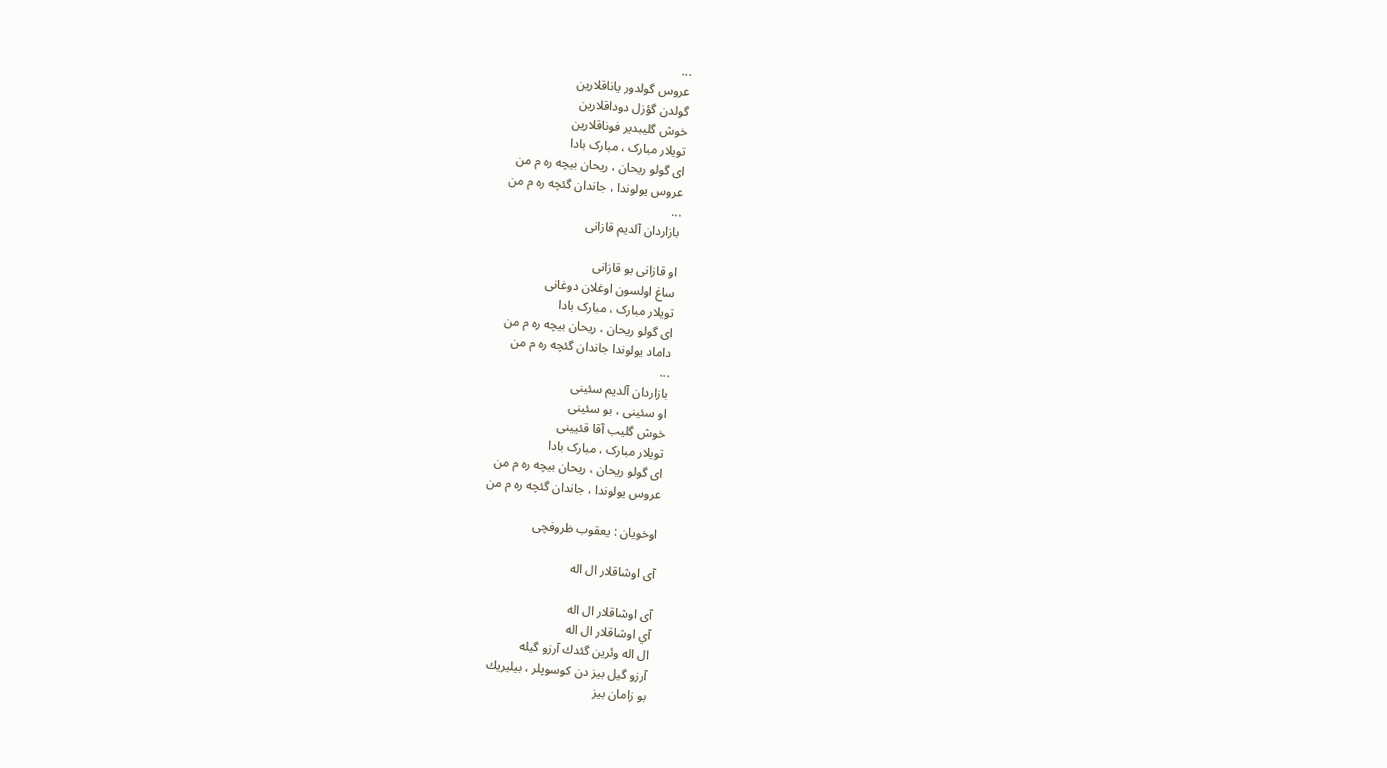...
عروس گولدور یاناقلارین
گولدن گؤزل دوداقلارین
خوش گلیبدیر فوناقلارین
تویلار مبارک ، مبارک بادا
ای گولو ریحان ، ریحان بیچه ره م من
عروس یولوندا ، جاندان گئچه ره م من
...
بازاردان آلدیم قازانی

او قازانی بو قازانی
ساغ اولسون اوغلان دوغانی
تویلار مبارک ، مبارک بادا
ای گولو ریحان ، ریحان بیچه ره م من
داماد یولوندا جاندان گئچه ره م من
...
بازاردان آلدیم سئینی
او سئینی ، بو سئینی
خوش گلیب آقا قئیینی
تویلار مبارک ، مبارک بادا
ای گولو ریحان ، ریحان بیچه ره م من
عروس یولوندا ، جاندان گئچه ره م من

اوخویان : یعقوب ظروفچی

آی اوشاقلار ال اله

آی اوشاقلار ال اله
آي اوشاقلار ال اله
ال اله وئرين گئدك آرزو گيله
آرزو گيل بيز دن كوسوپلر ، بيليريك
بو زامان بيز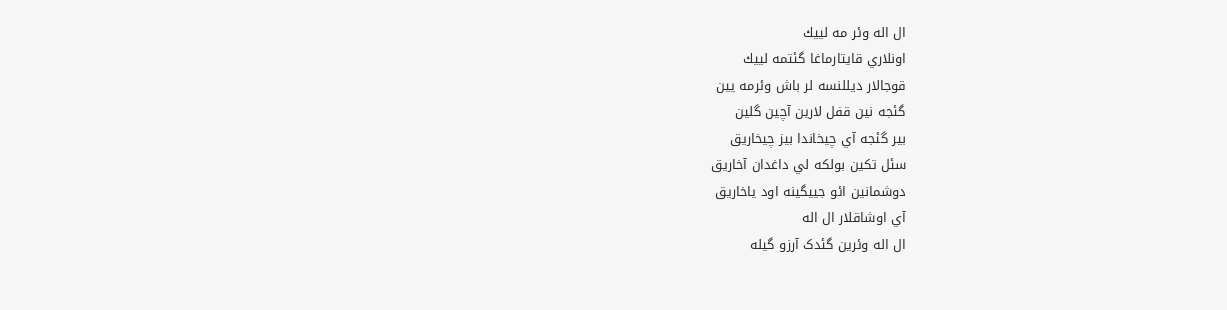ال اله وئر مه لييك
اونلاري قايتارماغا گئتمه لييك
قوجالار ديللنسه لر باش وئرمه يين
گئجه نين قفل لارين آچين گلين
بير گئجه آي چيخاندا بيز چيخاريق
سئل تكين بولكه لي داغدان آخاريق
دوشمانين ائو جييگينه اود ياخاريق
آي اوشاقلار ال اله
ال اله وئرین گئدک آرزو گیله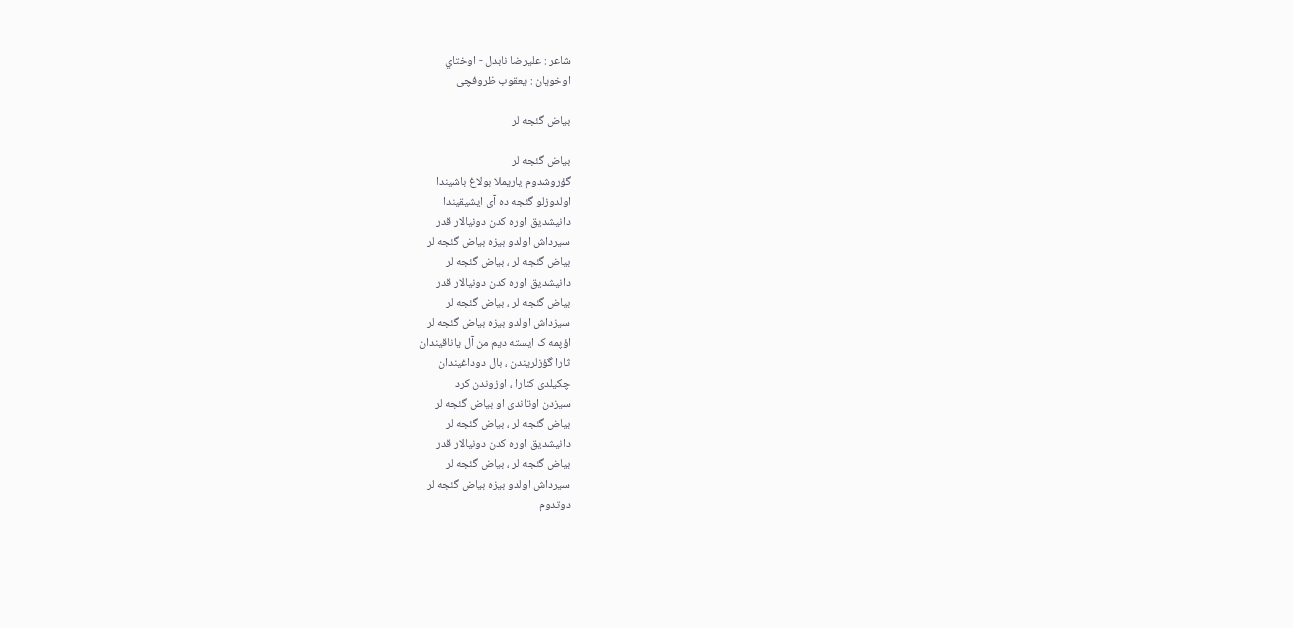شاعر : عليرضا نابدل - اوختاي
اوخویان : یعقوب ظروفچی

بیاض گئجه لر

بیاض گئجه لر
گؤروشدوم یاریملا بولاغ باشیندا
اولدوزلو گئجه ده آی ایشیقیندا
دانیشدیق اوره کدن دونیالار قدر
سیرداش اولدو بیزه بیاض گئجه لر
بیاض گئجه لر ، بیاض گئجه لر
دانیشدیق اوره کدن دونیالار قدر
بیاض گئجه لر ، بیاض گئجه لر
سیزداش اولدو بیزه بیاض گئجه لر
اؤپمه ک ایسته دیم من آل یاناقیندان
ثارا گؤزلریندن ، بال دوداغیندان
چکیلدی کنارا ، اوزوندن کرد
سیزدن اوتاندی او بیاض گئجه لر
بیاض گئجه لر ، بیاض گئجه لر
دانیشدیق اوره کدن دونیالار قدر
بیاض گئجه لر ، بیاض گئجه لر
سیرداش اولدو بیزه بیاض گئجه لر
دوتدوم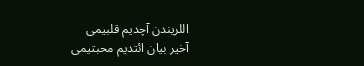اللریندن آچدیم قلبیمی
آخیر بیان ائتدیم محبتیمی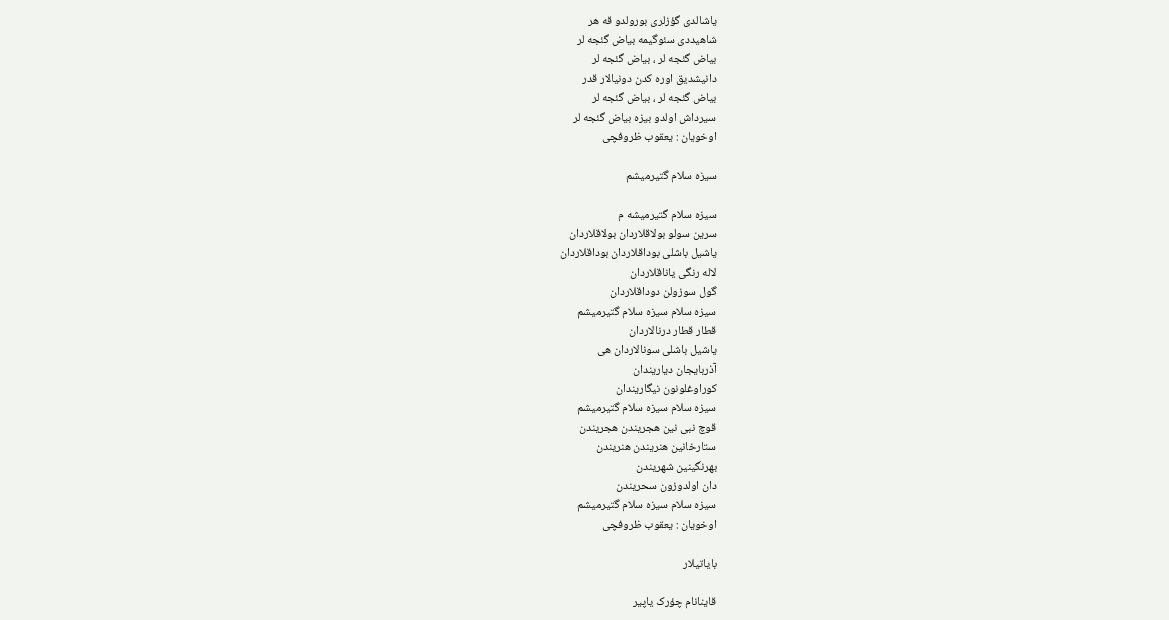یاشالدی گؤزلری بورولدو قه هر
شاهیددی سئوگیمه بیاض گئجه لر
بیاض گئجه لر ، بیاض گئجه لر
دانیشدیق اوره کدن دونیالار قدر
بیاض گئجه لر ، بیاض گئجه لر
سیرداش اولدو بیزه بیاض گئجه لر
اوخویان : یعقوب ظروفچی

سیزه سلام گتیرمیشم

سیزه سلام گتیرمیشه م
سرین سولو بولاقلاردان بولاقلاردان
یاشیل باشلی بوداقلاردان بوداقلاردان
لاله رنگی یاناقلاردان
گول سوزولن دوداقلاردان
سیزه سلام سیزه سلام گتیرمیشم
قطار قطار درنالاردان
یاشیل باشلی سونالاردان هی
آذربایجان دیاریندان
کوراوغلونون نیگاریندان
سیزه سلام سیزه سلام گتیرمیشم
قوچ نبی نین هجریندن هجریندن
ستارخانین هنریندن هنریندن
بهرنگینین شهریندن
دان اولدوزون سحریندن
سیزه سلام سیزه سلام گتیرمیشم
اوخویان : یعقوب ظروفچی

بایاتیلار

قاینانام چؤرک یاپیر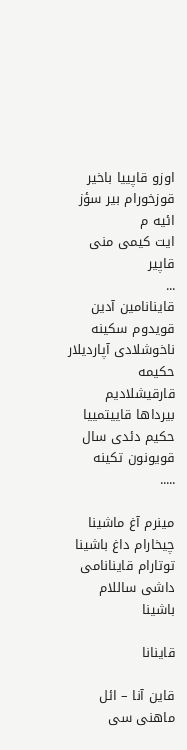اوزو قاپییا باخیر
قوزخورام بیر سؤز ائیه م
ایت کیمی منی قاپیر
...
قاینانامین آدین قویدوم سکینه
ناخوشلادی آپاردیلار حکیمه
قارقیشلادیم بیرداها قاییتمییا
حکیم دئدی سال قویونون تکینه
.....

مینرم آغ ماشینا
چیخارام داغ باشینا
توتارام قاینانامی
داشی ساللام باشینا

قاینانا

قاین آنا – ائل ماهنی سی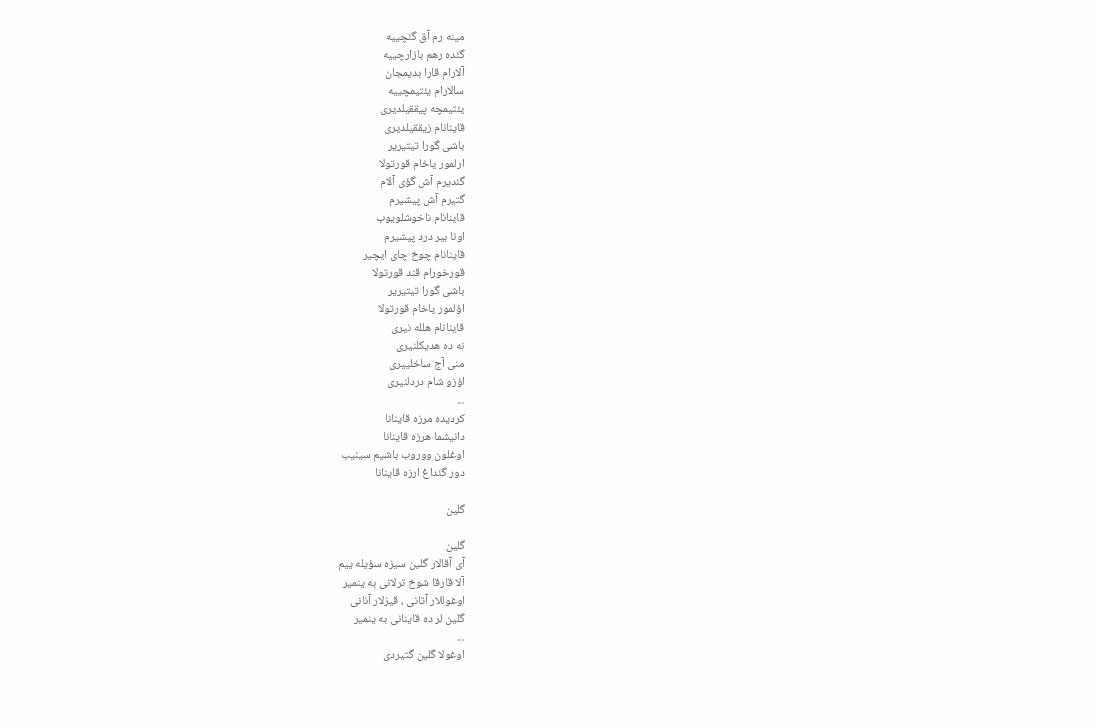مینه رم آق گئچییه
گئده رهم بازارچییه
آلارام قارا بدیمجان
سالارام یئتیمچییه
یئتیمچه پیققیلدیری
قاینانام زیققیلدیری
باشی گورا تیتیریر
ارلمور یاخام قورتولا
گئدیرم آش گؤی آلام
گتیرم آش پیشیرم
قاینانام ناخوشلویوب
اونا بیر درد پیشیرم
قاینانام چوخ چای ایچیر
قورخورام قند قورتولا
باشی گورا تیتیریر
اؤلمور یاخام قورتولا
قاینانام هلله نیری
نه ده هدیکلنیری
منی آج ساخلییری
اؤزو شام دردلنیری
...
کردیده مرزه قاینانا
دانیشما هرزه قاینانا
اوغلون ووروب باشیم سینیب
دور گئداغ ارزه قاینانا

گلین

گلین
آی آقالار گلین سیزه سؤیله ییم
آلا قارقا شوخ ترلانی به ینمیر
اوغوللار آتانی ، قیزلار آنانی
گلین لر ده قاینانی به ینمیر
...
اوغولا گلین گتیردی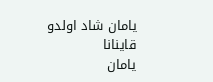یامان شاد اولدو قاینانا
یامان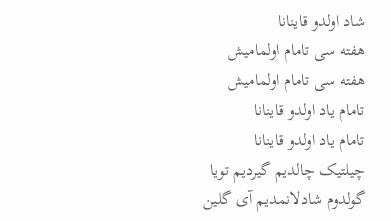شاد اولدو قاینانا
هفته سی تامام اولمامیش
هفته سی تامام اولمامیش
تامام یاد اولدو قاینانا
تامام یاد اولدو قاینانا
چیلتیک چالدیم گیردیم تویا
گولدوم شادلانمدیم آی گلین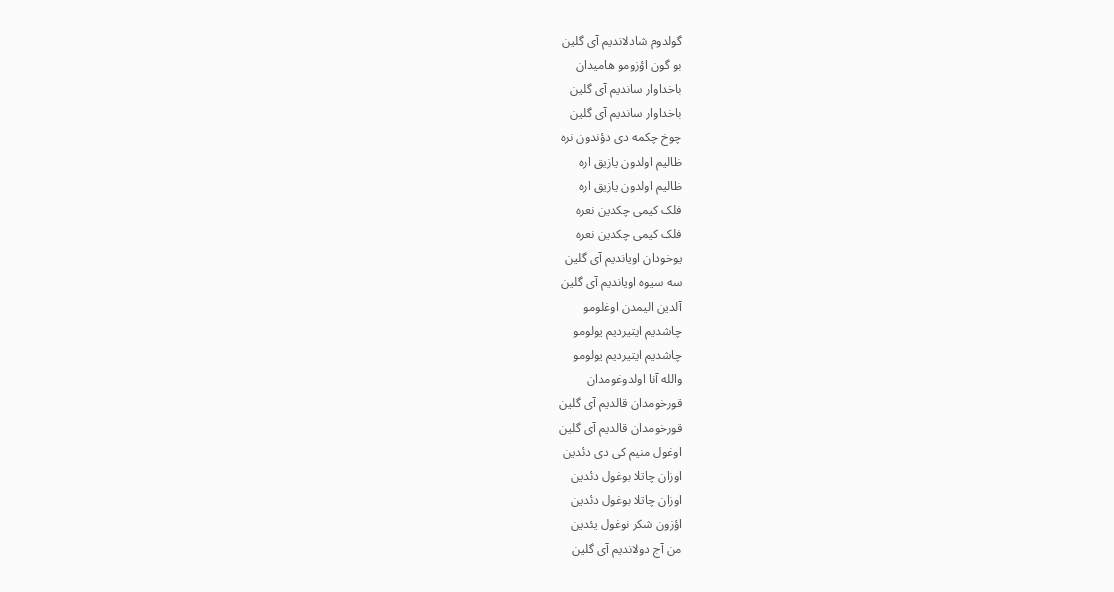گولدوم شادلاندیم آی گلین
بو گون اؤزومو هامیدان
باخداوار ساندیم آی گلین
باخداوار ساندیم آی گلین
چوخ چکمه دی دؤندون نره
ظالیم اولدون یازیق اره
ظالیم اولدون یازیق اره
فلک کیمی چکدین نعره
فلک کیمی چکدین نعره
یوخودان اویاندیم آی گلین
سه سیوه اویاندیم آی گلین
آلدین الیمدن اوغلومو
چاشدیم ایتیردیم یولومو
چاشدیم ایتیردیم یولومو
والله آنا اولدوغومدان
قورخومدان قالدیم آی گلین
قورخومدان قالدیم آی گلین
اوغول منیم کی دی دئدین
اوزان چاتلا بوغول دئدین
اوزان چاتلا بوغول دئدین
اؤزون شکر نوغول یئدین
من آج دولاندیم آی گلین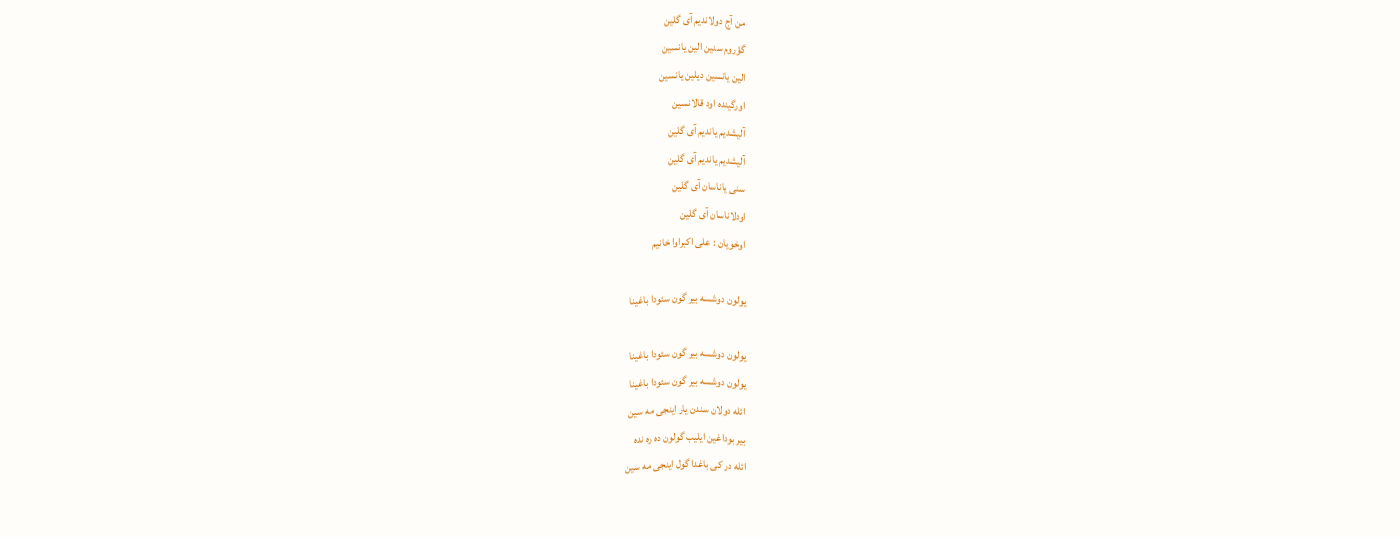من آج دولاندیم آی گلین
گؤروم سنین الین یانسین
الین یانسین دیلین یانسین
اورگینده اود قالانسین
آلیشدیم یاندیم آی گلین
آلیشدیم یاندیم آی گلین
سنی یاناسان آی گلین
اودلاناسان آی گلین
اوخویان : علی اکبراوا خانیم

یولون دوشسه بیر گون سئودا باغینا

یولون دوشسه بیر گون سئودا باغینا
یولون دوشسه بیر گون سئودا باغینا
ائله دولان سندن یار اینجی مه سین
بیر بوداغین ایلیب گولون ده ره نده
ائله در کی باغدا گول اینجی مه سین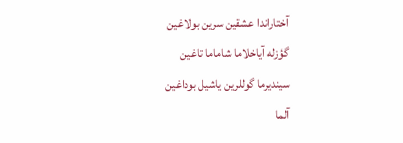آختاراندا عشقین سرین بولاغین
گؤزله آیاخلاما شاماما تاغین
سیندیرما گوللرین یاشیل بوداغین
آلما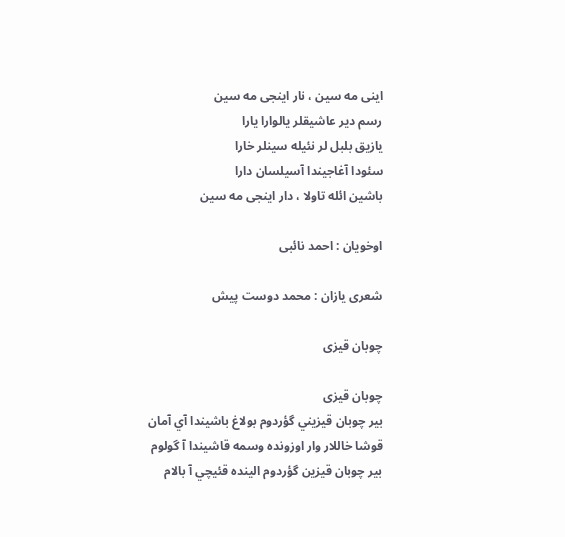اینی مه سین ، نار اینجی مه سین
رسم دیر عاشیقلر یالوارا یارا
یازیق بلبل لر نئیله سینلر خارا
سئودا آغاجیندا آسیلسان دارا
باشین ائله تاولا ، دار اینجی مه سین

اوخویان : احمد نائبی

شعری یازان : محمد دوست پیش

چوبان قیزی

چوبان قیزی
بير چوبان قيزيني گؤردوم بولاغ باشيندا آي آمان
قوشا خاللار وار اوزونده وسمه قاشيندا آ گولوم
بير چوبان قيزين گؤردوم الينده قئيچي آ بالام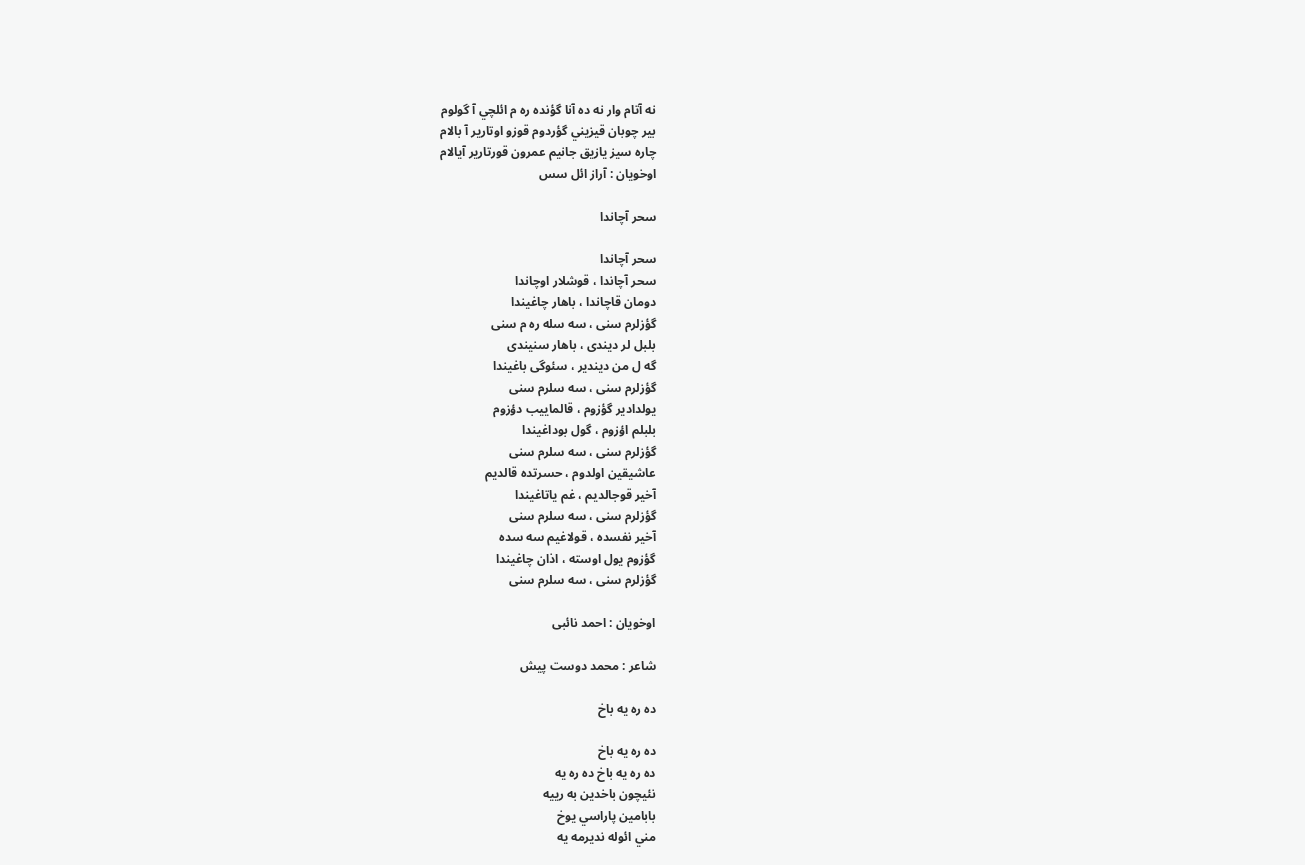نه آتام وار نه ده آنا گؤنده ره م ائلچي آ گولوم
بير چوبان قيزيني گؤردوم قوزو اوتارير آ بالام
چاره سيز يازيق جانيم عمرون قورتارير آيالام
اوخویان : آراز ائل سس

سحر آچاندا

سحر آچاندا
سحر آچاندا ، قوشلار اوچاندا
دومان قاچاندا ، باهار چاغیندا
گؤزلرم سنی ، سه سله ره م سنی
بلبل لر دیندی ، باهار سنیندی
گه ل من دیندیر ، سئوگی باغیندا
گؤزلرم سنی ، سه سلرم سنی
یولدادیر گؤزوم ، قالماییب دؤزوم
بلبلم اؤزوم ، گول بوداغیندا
گؤزلرم سنی ، سه سلرم سنی
عاشیقین اولدوم ، حسرتده قالدیم
آخیر قوجالدیم ، غم یاتاغیندا
گؤزلرم سنی ، سه سلرم سنی
آخیر نفسده ، قولاغیم سه سده
گؤزوم یول اوسته ، اذان چاغیندا
گؤزلرم سنی ، سه سلرم سنی

اوخویان : احمد نائبی

شاعر : محمد دوست پیش

ده ره یه باخ

ده ره يه باخ
ده ره يه باخ ده ره يه
نئيچون باخدين به رييه
بابامين پاراسي يوخ
مني ائوله نديرمه يه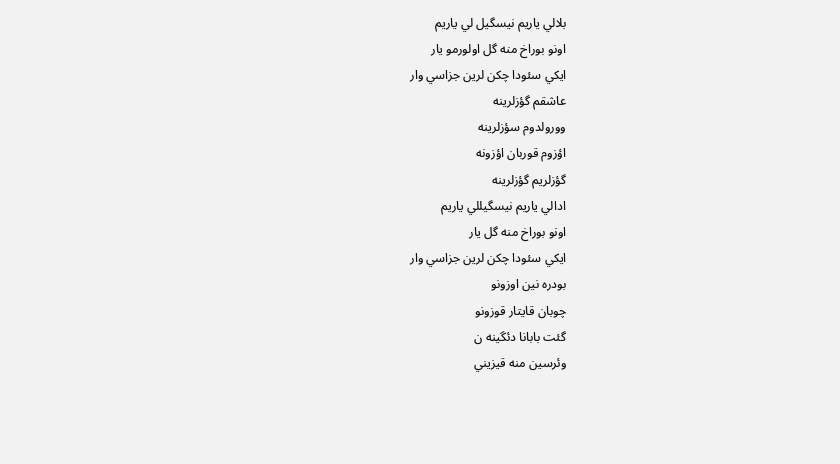بلالي ياريم نيسگيل لي ياريم
اونو بوراخ منه گل اولورمو يار
ايكي سئودا چكن لرين جزاسي وار
عاشقم گؤزلرينه
وورولدوم سؤزلرينه
اؤزوم قوربان اؤزونه
گؤزلريم گؤزلرينه
ادالي ياريم نيسگيللي ياريم
اونو بوراخ منه گل يار
ايكي سئودا چكن لرين جزاسي وار
بودره نين اوزونو
چوبان قايتار قوزونو
گئت بابانا دئگينه ن
وئرسين منه قيزيني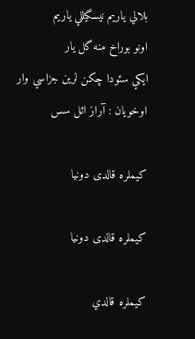بلالي ياريم نيسگيللي ياريم
اونو بوراخ منه گل يار
ايكي سئودا چكن لرين جزاسي وار
اوخویان : آراز ائل سس

کیملره قالدی دونیا

کیملره قالدی دونیا

كيملره قالدي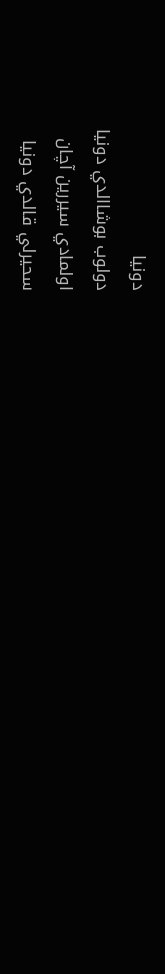دونيا
دولوب بوشاالدي دونيا
اولمادي سيررين آچان
سحيرلي قالدي دونيا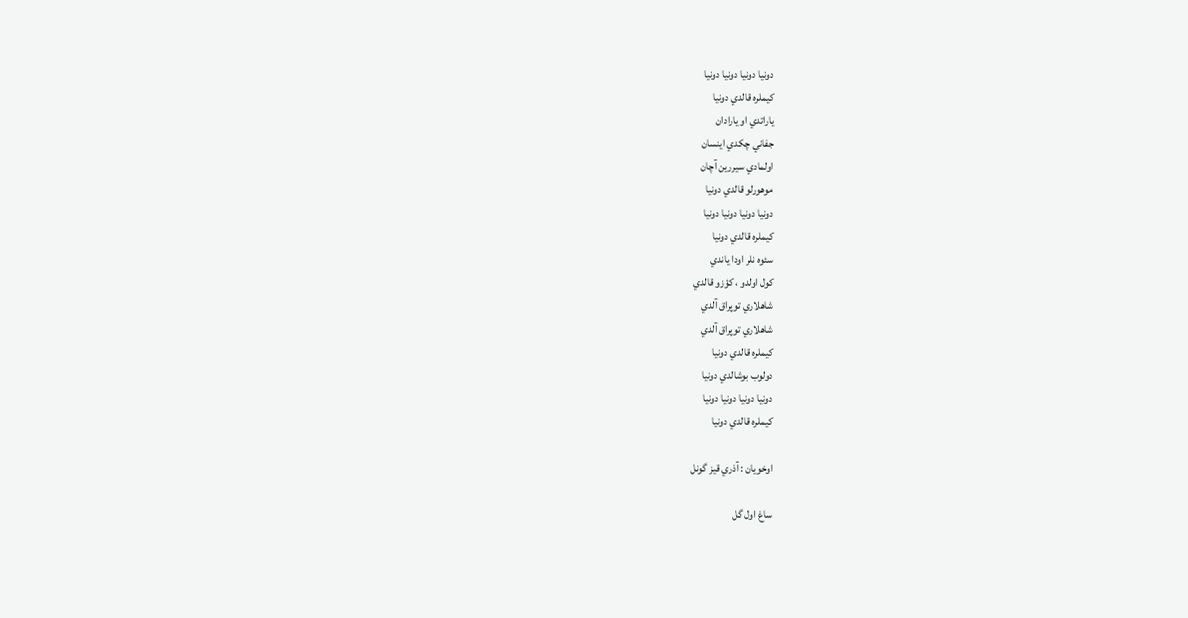دونيا دونيا دونيا دونيا
كيملره قالدي دونيا
ياراتدي او يارادان
جفاني چكدي اينسان
اولمادي سيررين آچان
موهورلو قالدي دونيا
دونيا دونيا دونيا دونيا
كيملره قالدي دونيا
سئوه نلر اودا ياندي
كول اولدو ، كؤزو قالدي
شاهلاري توپراق آلدي
شاهلاري توپراق آلدي
كيملره قالدي دونيا
دولوب بوشالدي دونيا
دونيا دونيا دونيا دونيا
كيملره قالدي دونيا

اوخویان : آذري قيز گونل

ساغ اول گل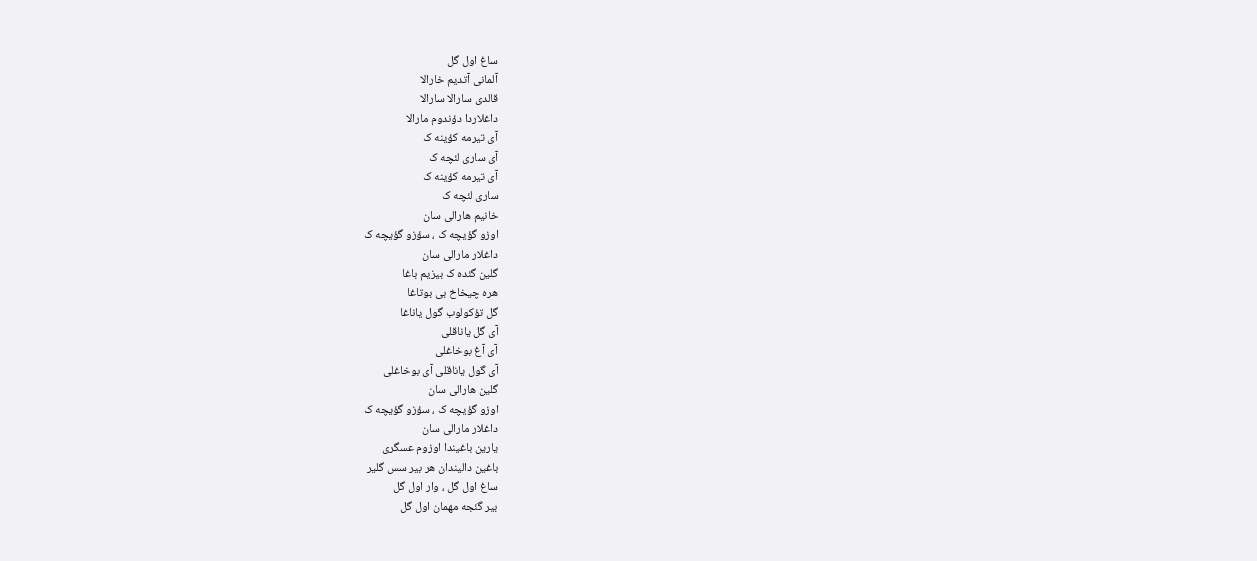ساغ اول گل
آلمانی آتدیم خارالا
قالدی سارالا سارالا
داغلاردا دؤندوم مارالا
آی تیرمه کؤینه ک
آی ساری لئچه ک
آی تیرمه کؤینه ک
ساری لئچه ک
خانیم هارالی سان
اوزو گؤیچه ک ، سؤزو گؤیچه ک
داغلار مارالی سان
گلین گئده ک بیزیم باغا
هره چیخاخ بی بوتاغا
گل تؤکولوب گول یاناغا
آی گل یاناقلی
آی آغ بوخاغلی
آی گول یاناقلی آی بوخاغلی
گلین هارالی سان
اوزو گؤیچه ک ، سؤزو گؤیچه ک
داغلار مارالی سان
یارین باغیندا اوزوم عسگری
باغین دالیندان هر بیر سس گلیر
ساغ اول گل ، وار اول گل
بیر گئجه مهمان اول گل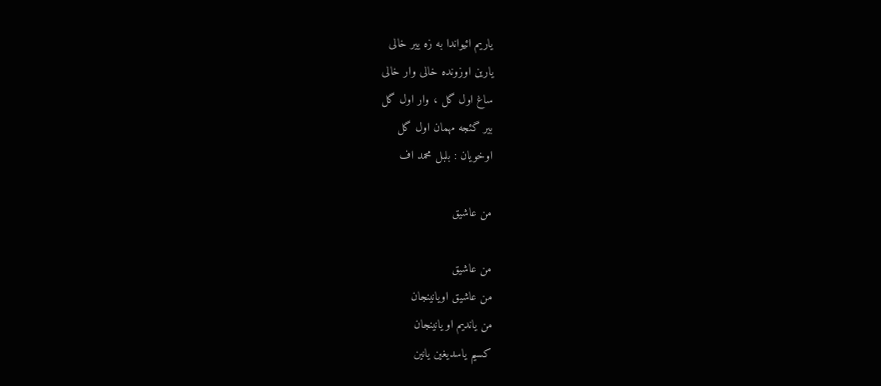یاریم ائیواندا به زه ییر خالی
یارین اوزونده خالی وار خالی
ساغ اول گل ، وار اول گل
بیر گئجه مهمان اول گل
اوخویان : بلبل محمد اف

من عاشیق

من عاشیق
من عاشیق اویانینجان
من یاندیم او یانینجان
کسیم یاسدیغین یانین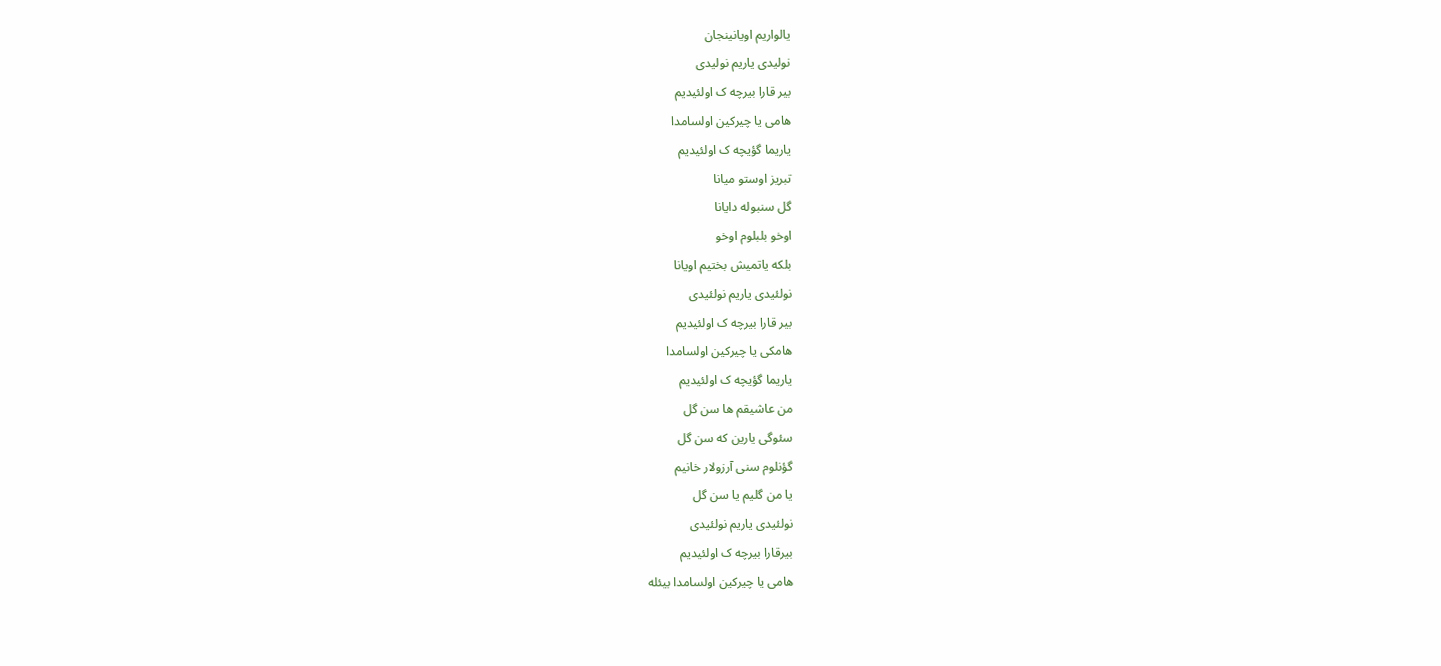یالواریم اویانینجان
نولیدی یاریم نولیدی
بیر قارا بیرچه ک اولئیدیم
هامی یا چیرکین اولسامدا
یاریما گؤیچه ک اولئیدیم
تبریز اوستو میانا
گل سنبوله دایانا
اوخو بلبلوم اوخو
بلکه یاتمیش بختیم اویانا
نولئیدی یاریم نولئیدی
بیر قارا بیرچه ک اولئیدیم
هامکی یا چیرکین اولسامدا
یاریما گؤیچه ک اولئیدیم
من عاشیقم ها سن گل
سئوگی یارین که سن گل
گؤنلوم سنی آرزولار خانیم
یا من گلیم یا سن گل
نولئیدی یاریم نولئیدی
بیرقارا بیرچه ک اولئیدیم
هامی یا چیرکین اولسامدا بیئله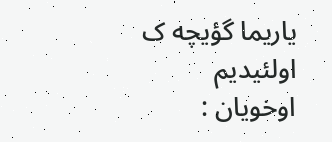یاریما گؤیچه ک اولئیدیم
اوخویان :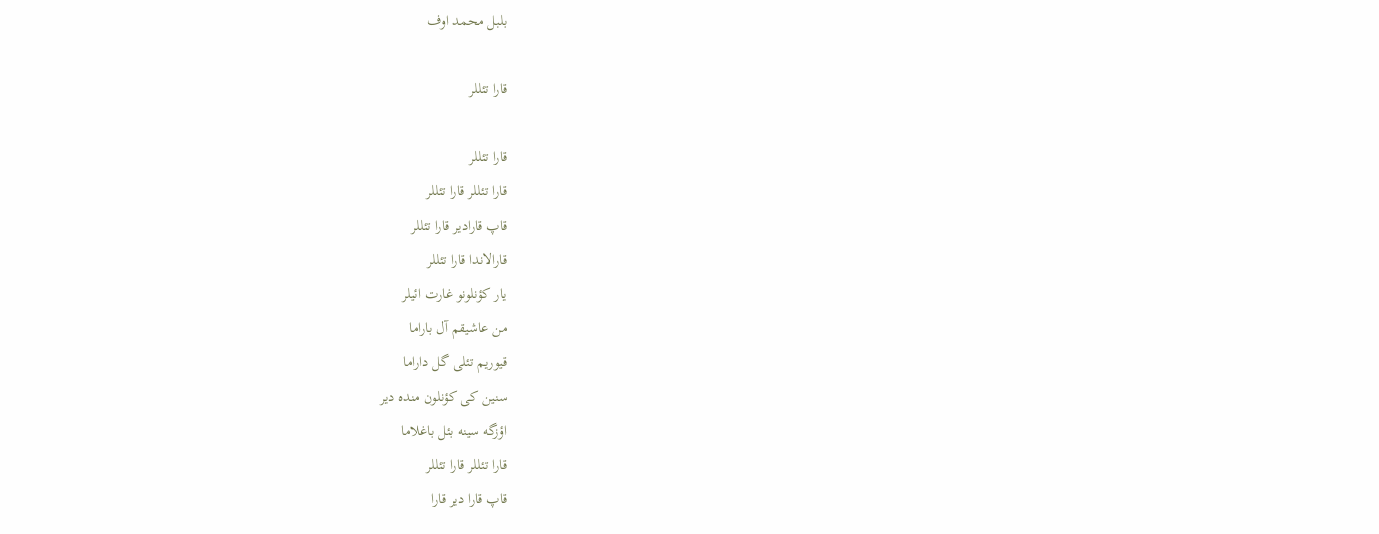بلبل محمد اوف

قارا تئللر

قارا تئللر
قارا تئللر قارا تئللر
قاپ قارادیر قارا تئللر
قارالاندا قارا تئللر
یار کؤنلونو غارت ائیلر
من عاشیقم آل باراما
قیوریم تئلی گل داراما
سنین کی کؤنلون منده دیر
اؤزگه سینه بئل باغلاما
قارا تئللر قارا تئللر
قاپ قارا دیر قارا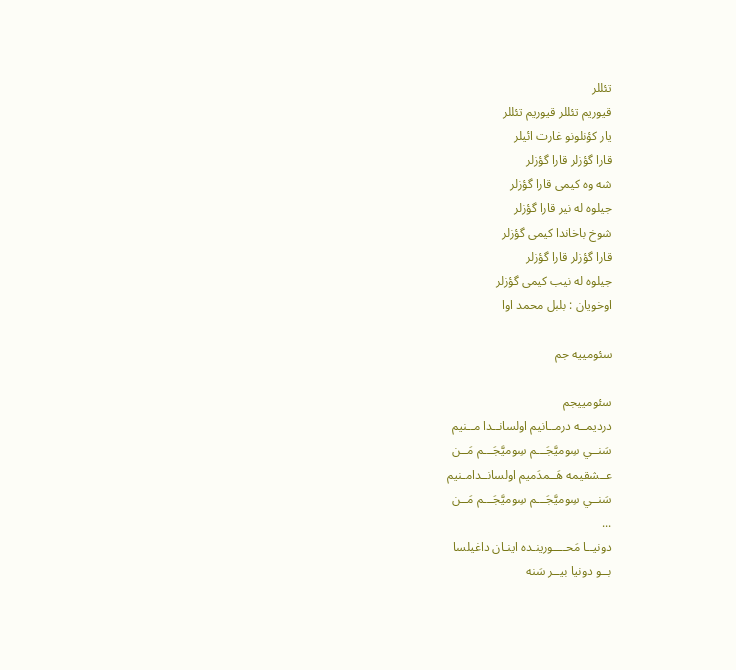تئللر
قیوریم تئللر قیوریم تئللر
یار کؤنلونو غارت ائیلر
قارا گؤزلر قارا گؤزلر
شه وه کیمی قارا گؤزلر
جیلوه له نیر قارا گؤزلر
شوخ باخاندا کیمی گؤزلر
قارا گؤزلر قارا گؤزلر
جیلوه له نیب کیمی گؤزلر
اوخویان : بلبل محمد اوا

سئومییه جم

سئومییجم
درديمــه درمــانيم اولسانــدا مــنيم
سَنــي سِوميَّجَـــم سِوميَّجَـــم مَــن
عــشقيمه هَــمدَميم اولسانــدامـنيم
سَنــي سِوميَّجَـــم سِوميَّجَـــم مَــن
...
دونيــا مَحــــورينـده اينـان داغيلسا
بــو دونيا بيــر سَنه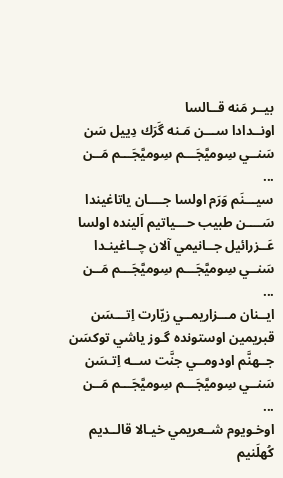بيــر مَنه قــالسا
اونــدادا ســـن مَـنه گَرَك دِييل سَن
سَنــي سِوميَّجَـــم سِوميَّجَـــم مَــن
...
سيـــنَم وَرَم اولسا جــــان ياتاغيندا
سَــــن طبيب حـــياتيم اَلينده اولسا
عَــزرائيل جــانيمي آلان چــاغينـدا
سَنــي سِوميَّجَـــم سِوميَّجَـــم مَــن
...
ايــنان مـــزاريمــي زيّارت اِتـــسَن
قبريمين اوستونده گـوز ياشي توكسَن
جــهنَّم اودومــي جنَّت ســه اِتـسَن
سَنــي سِوميَّجَـــم سِوميَّجَـــم مَــن
...
اوخـويوم شــعريمي خيـالا قالــديم
كُهلَنيم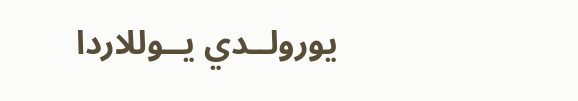يورولــدي يــوللاردا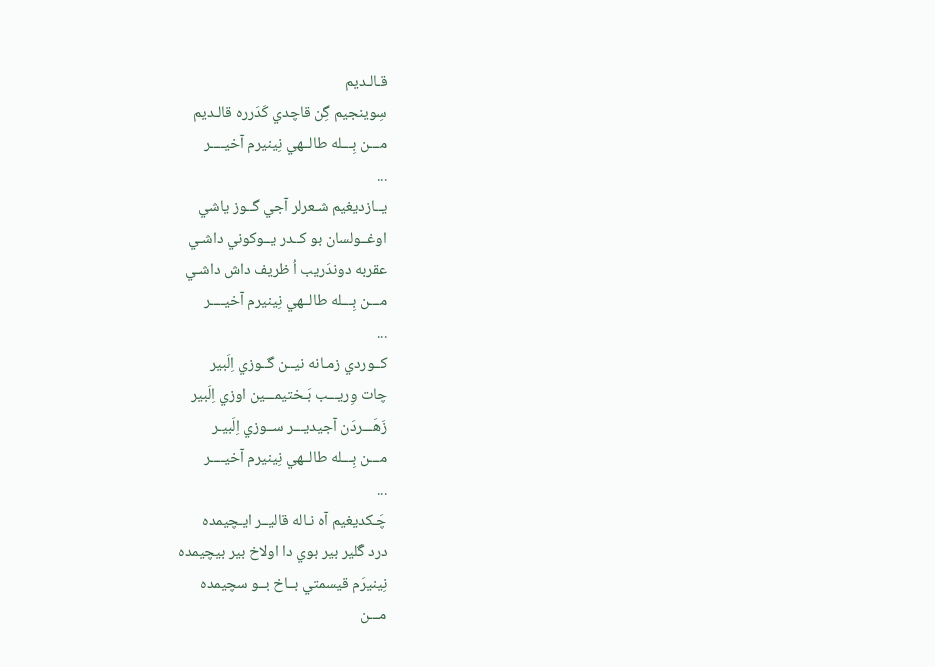قـالـديم
سِوينجيم گِن قاچدي كَدَرره قالـديم
مـــن بِـــله طالــهي نِينيرم آخيــــر
...
يــازديغيم شـعرلر آجي گــوز ياشي
اوغــولسان بو كــدر يــوكوني داشـي
عقربه دوندَريب اُ ظريف داش داشـي
مـــن بِـــله طالــهي نِينيرم آخيــــر
...
كــوردي زمـانه نيــن گــوزي اِلَبير
چات وِريـــب بَـختيمـــين اوزي اِلَبير
زَهَـــردَن آجيديـــر ســوزي اِلَبيـر
مـــن بِـــله طالــهي نِينيرم آخيــــر
...
چَـكديغيم آه نـاله قاليــر ايـچيمده
درد گَلير بير بوي دا اولاخ بير بيچيمده
نِينيرَم قيسمتي بــاخ بــو سچيمده
مـــن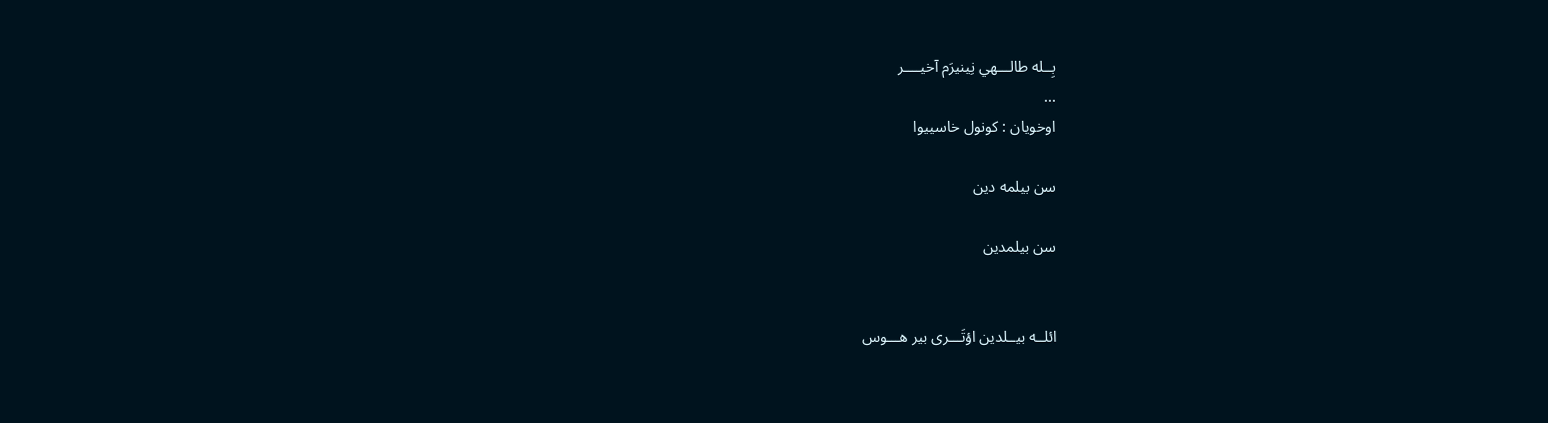بِــله طالـــهي نِينيرَم آخيــــر
...
اوخویان : کونول خاسییوا

سن بیلمه دین

سن بیلمدین


ائلــه بيــلدين اؤتَـــری بير هـــوس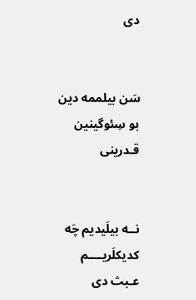دی


سَن بيلممه دين بو سِئوگينين قـدرينی


نــه بيلَيديم چَه کديکلَريــــم عـبث دی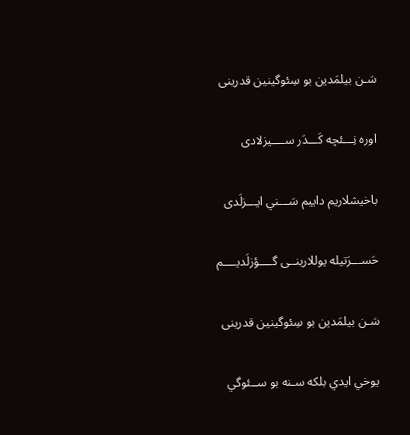سَـن بيلمَدين بو سِئوگينين قدرينی


اوره نِـــئچه كَـــدَر ســــيزلادی


باخيشلاريم داييم سَـــني ايـــزلَدی


حَســـرَتيله يوللارينــی گــــؤزلَديــــم


سَـن بيلمَدين بو سِئوگينين قدرينی


يوخي ايدي بلكه سـنه بو ســئوگي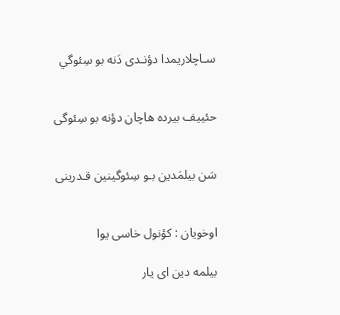سـاچلاريمدا دؤنـدی دَنه بو سِئوگي


حئييف بيرده هاچان دؤنه بو سِئوگی


سَن بيلمَدين بـو سِئوگينين قـدرينی


اوخویان : کؤنول خاسی یوا

بیلمه دین ای یار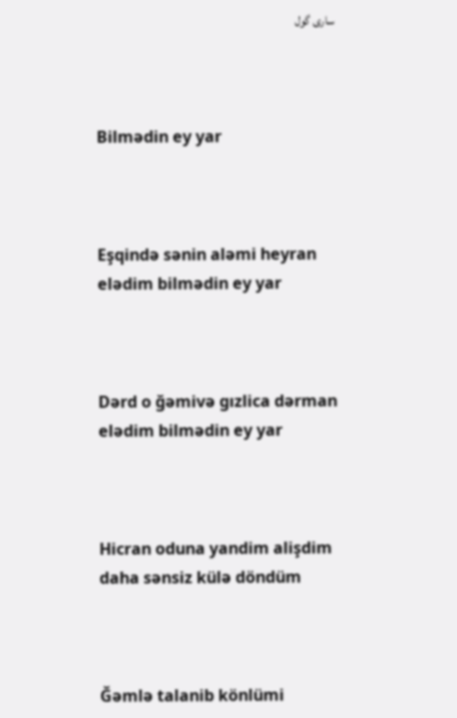ساری گول



Bilmədin ey yar



Eşqində sənin aləmi heyran elədim bilmədin ey yar



Dərd o ğəmivə gızlica dərman elədim bilmədin ey yar



Hicran oduna yandim alişdim daha sənsiz külə döndüm



Ğəmlə talanib könlümi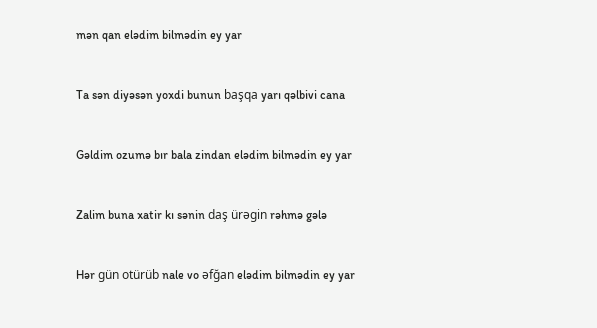mən qan elədim bilmədin ey yar



Ta sən diyəsən yoxdi bunun başqa yarı qəlbivi cana



Gəldim ozumə bır bala zindan elədim bilmədin ey yar



Zalim buna xatir kı sənin daş ürəgin rəhmə gələ



Hər gün otürüb nale vo əfğan elədim bilmədin ey yar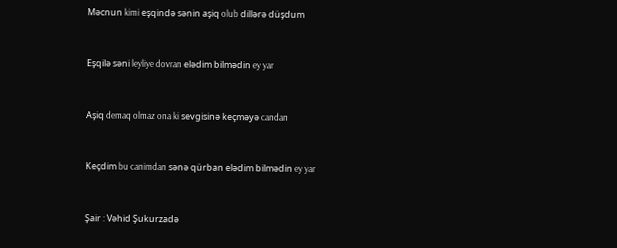Məcnun kimi eşqində sənin aşiq olub dillərə düşdum



Eşqilə səni leyliye dovran elədim bilmədin ey yar



Aşiq demaq olmaz ona ki sevgisinə keçməyə candan



Keçdim bu canimdan sənə qürban elədim bilmədin ey yar



Şair : Vəhid Şukurzadə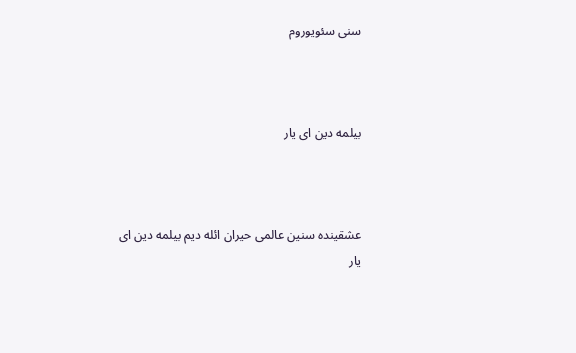سنی سئویوروم



بیلمه دین ای یار



عشقینده سنین عالمی حیران ائله دیم بیلمه دین ای یار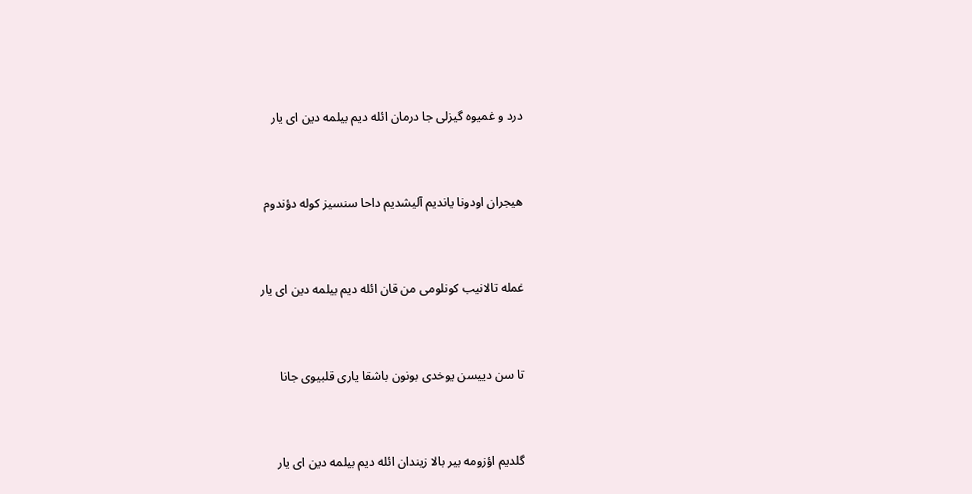درد و غمیوه گیزلی جا درمان ائله دیم بیلمه دین ای یار



هیجران اودونا یاندیم آلیشدیم داحا سنسیز کوله دؤندوم



غمله تالانیب کونلومی من قان ائله دیم بیلمه دین ای یار



تا سن دییسن یوخدی بونون باشقا یاری قلبیوی جانا



گلدیم اؤزومه بیر بالا زیندان ائله دیم بیلمه دین ای یار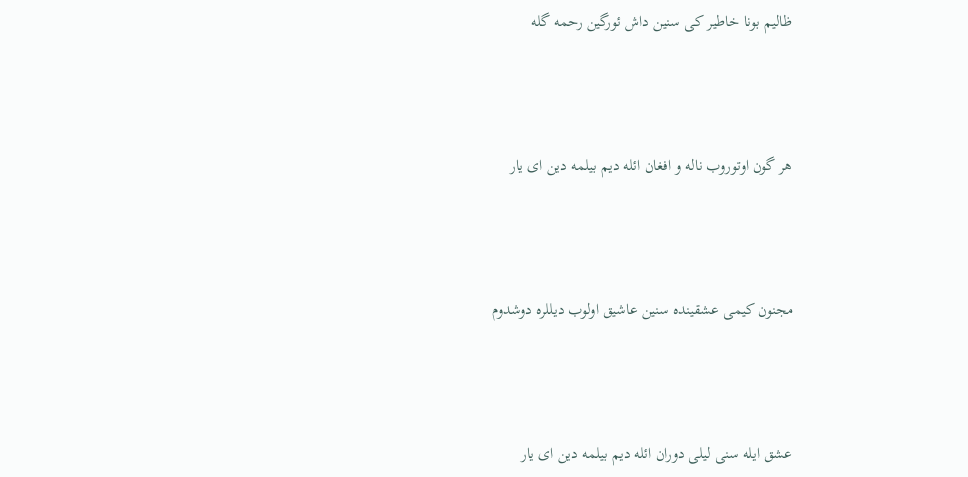ظالیم بونا خاطیر کی سنین داش ئورگین رحمه گله



هر گون اوتوروب ناله و افغان ائله دیم بیلمه دین ای یار



مجنون کیمی عشقینده سنین عاشیق اولوب دیللره دوشدوم



عشق ایله سنی لیلی دوران ائله دیم بیلمه دین ای یار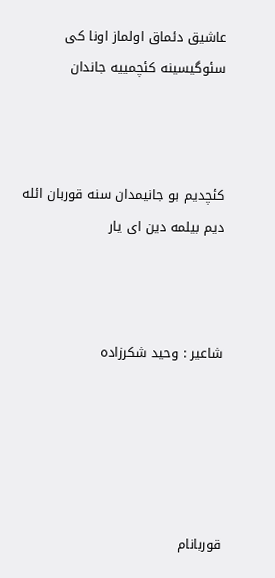عاشیق دئماق اولماز اونا کی سئوگیسینه کئچمییه جاندان



کئچدیم بو جانیمدان سنه قوربان ائله دیم بیلمه دین ای یار



شاعیر : وحید شکرزاده





قوربانام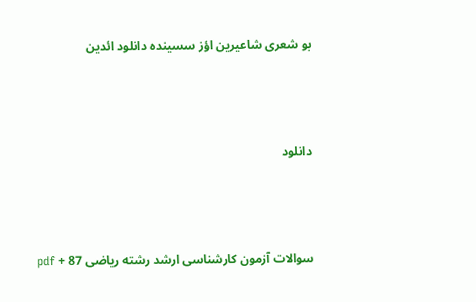بو شعری شاعیرین اؤز سسینده دانلود ائدین



دانلود



سوالات آزمون کارشناسی ارشد رشته ریاضی 87 + pdf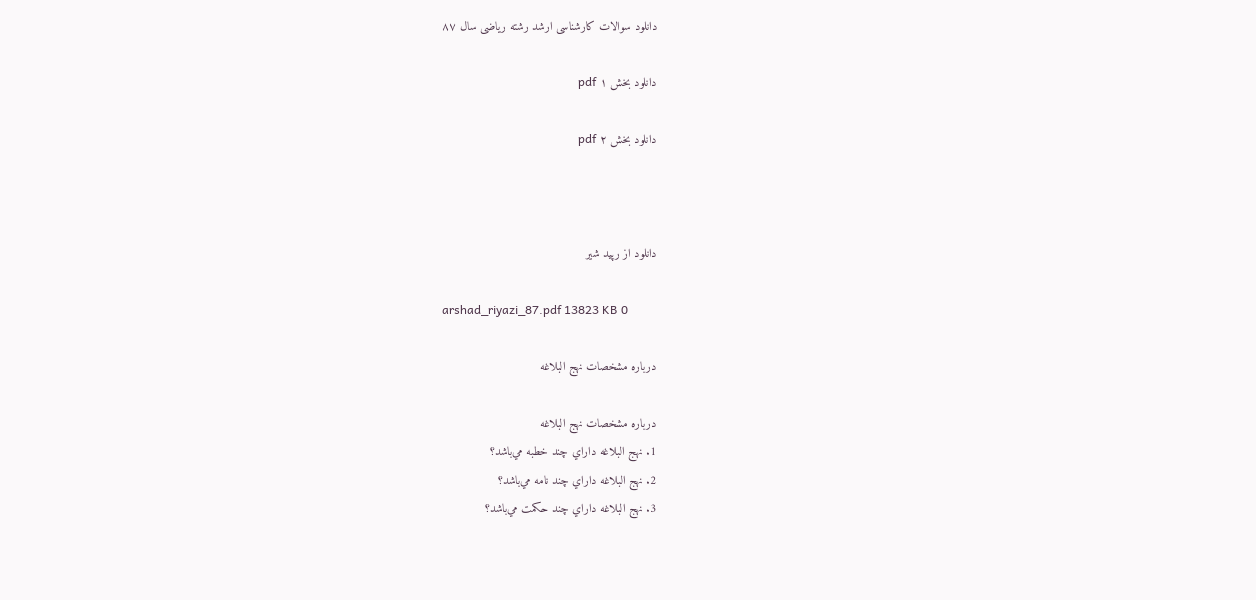دانلود سوالات کارشناسی ارشد رشته ریاضی سال ۸۷

دانلود بخش ۱ pdf

دانلود بخش ۲ pdf



دانلود از رپید شیر

arshad_riyazi_87.pdf 13823 KB 0

درباره مشخصات نهج البلاغه

درباره مشخصات نهج البلاغه
1. نهج البلاغه داراي چند خطبه مي‌باشد؟
2. نهج البلاغه داراي چند نامه مي‌باشد؟
3. نهج البلاغه داراي چند حكمت مي‌باشد؟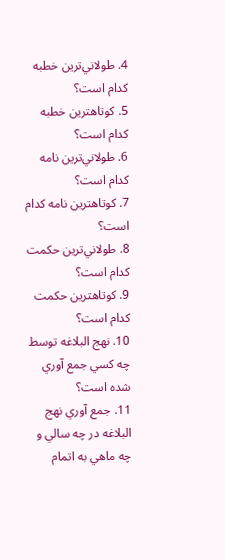4. طولاني‌ترين خطبه كدام است؟
5. كوتاهترين خطبه كدام است؟
6. طولاني‌ترين نامه كدام است؟
7. كوتاهترين نامه كدام است؟
8. طولاني‌ترين حكمت كدام است؟
9. كوتاهترين حكمت كدام است؟
10. نهج البلاغه توسط چه كسي جمع آوري شده است؟
11. جمع آوري نهج البلاغه در چه سالي و چه ماهي به اتمام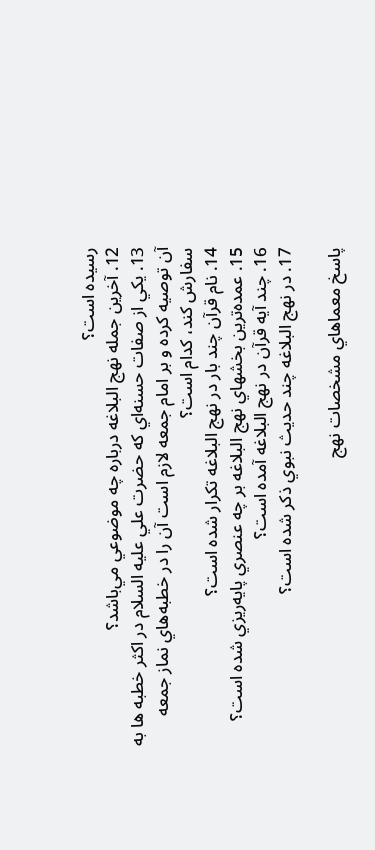رسيده است؟
12. آخرين جمله نهج البلاغه درباره چه موضوعي مي‌باشد؟
13. يكي از صفات حسنه‌اي كه حضرت علي عليه السلام در اكثر خطبه ها به آن توصيه كرده و بر امام جمعه لازم است آن را در خطبه‌هاي نماز جمعه سفارش كند، كدام است؟
14. نام قرآن چند بار در نهج البلاغه تكرار شده است؟
15. عمده‌ترين بخشهاي نهج البلاغه بر چه عنصري پايه‌ريزي شده است؟
16. چند آيه قرآن در نهج البلاغه آمده است؟
17. در نهج البلاغه چند حديث نبوي ذكر شده است؟

پاسخ معماهاي مشخصات نهج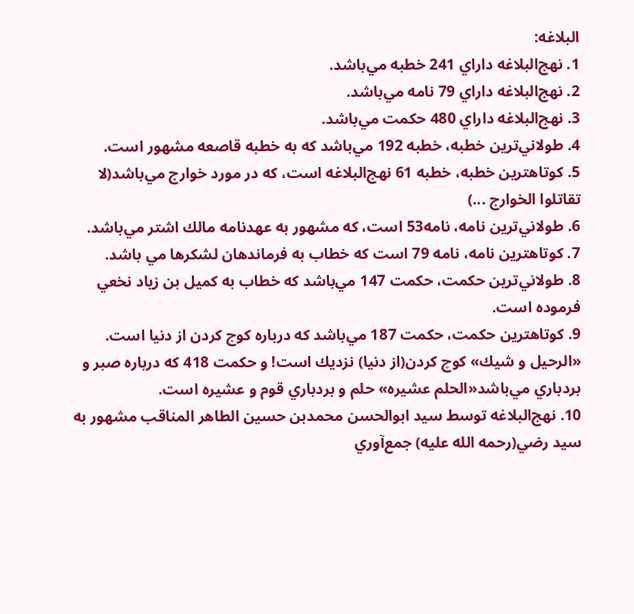البلاغه:
1. نهج‌البلاغه داراي 241 خطبه مي‌باشد.
2. نهج‌البلاغه داراي 79 نامه مي‌باشد.
3. نهج‌البلاغه داراي 480 حكمت مي‌باشد.
4. طولاني‌ترين خطبه، خطبه 192 مي‌باشد كه به خطبه قاصعه مشهور است.
5. كوتاهترين خطبه، خطبه 61 نهج‌البلاغه است، كه در مورد خوارج مي‌باشد(لا تقاتلوا الخوارج ...)
6. طولاني‌ترين نامه، نامه53 است، كه مشهور به عهدنامه مالك اشتر مي‌باشد.
7. كوتاهترين نامه، نامه 79 است كه خطاب به فرماندهان لشكرها مي باشد.
8. طولاني‌ترين حكمت، حكمت 147 مي‌باشد كه خطاب به كميل بن زياد نخعي فرموده است.
9. كوتاهترين حكمت، حكمت 187 مي‌باشد كه درباره كوچ كردن از دنيا است. «الرحيل و شيك» كوچ كردن(از دنيا) نزديك است! و حكمت 418 كه درباره صبر و بردباري مي‌باشد«الحلم عشيره» حلم و بردباري قوم و عشيره است.
10. نهج‌البلاغه توسط سيد ابوالحسن محمدبن حسين الطاهر المناقب مشهور به سيد رضي(رحمه الله عليه) جمع‌آوري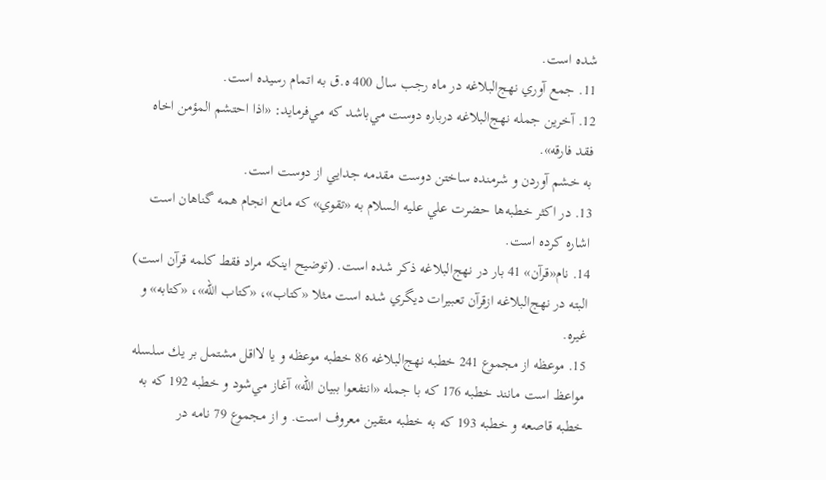شده است.
11. جمع آوري نهج‌البلاغه در ماه رجب سال 400 ه.ق به اتمام رسيده است.
12. آخرين جمله نهج‌البلاغه درباره دوست مي‌باشد كه مي‌فرمايد: «اذا احتشم المؤمن اخاه فقد فارقه».
به خشم آوردن و شرمنده ساختن دوست مقدمه جدايي از دوست است.
13. در اكثر خطبه‌ها حضرت علي عليه السلام به «تقوي» كه مانع انجام همه گناهان است اشاره كرده است.
14. نام«قرآن» 41 بار در نهج‌البلاغه ذكر شده است. (توضيح اينكه مراد فقط كلمه قرآن است) البته در نهج‌البلاغه ازقرآن تعبيرات ديگري شده است مثلا «كتاب»، «كتاب الله»، «كتابه» و غيره.
15. موعظه از مجموع 241 خطبه نهج‌البلاغه 86 خطبه موعظه و يا لااقل مشتمل بر يك سلسله مواعظ است مانند خطبه 176 كه با جمله «انتفعوا ببيان الله» آغاز مي‌شود و خطبه 192 كه به خطبه قاصعه و خطبه 193 كه به خطبه متقين معروف است. و از مجموع 79 نامه در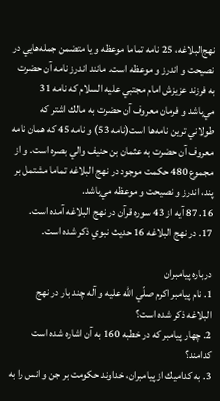نهج‌البلاغه، 25 نامه تماما موعظه و يا متضمن جمله‌هايي در نصيحت و اندرز و موعظه است. مانند اندرز نامه آن حضرت به فرزند عزيزش امام مجتبي عليه السلام كه نامه 31 مي‌باشد و فرمان معروف آن حضرت به مالك اشتر كه طولاني ترين نامه‌ها است(نامه 53) و نامه 45 كه همان نامه معروف آن حضرت به عثمان بن حنيف والي بصره است. و از مجموع 480 حكمت موجود در نهج البلاغه تماما مشتمل بر پند، اندرز و نصيحت و موعظه مي‌باشد.
16. 87 آيه از 43 سوره قرآن در نهج البلاغه آمده است.
17. در نهج البلاغه 16 حديث نبوي ذكر شده است.

درباره پيامبران
1. نام پيامبر اكرم صلّي الله عليه و آله چند بار در نهج البلاغه ذكر شده است؟
2. چهار پيامبر كه در خطبه 160 به آن اشاره شده است كدامند؟
3. به كداميك از پيامبران، خداوند حكومت بر جن و انس را به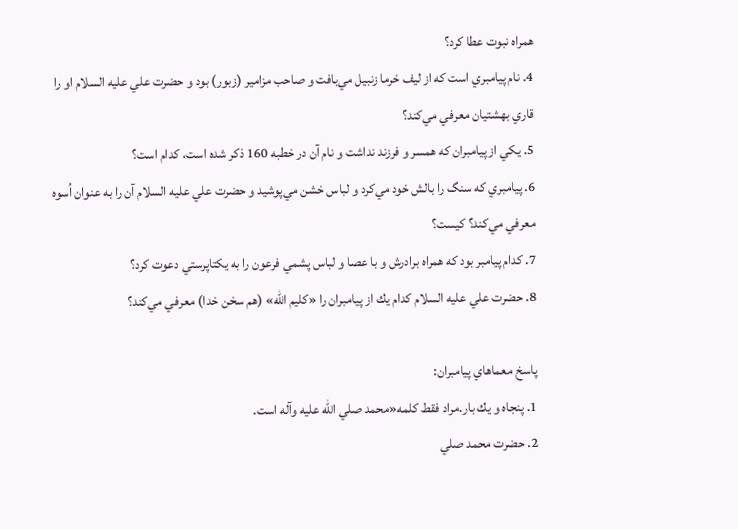همراه نبوت عطا كرد؟
4. نام پيامبري است كه از ليف خرما زنبيل مي‌بافت و صاحب مزامير (زبور) بود و حضرت علي عليه السلام او را قاري بهشتيان معرفي مي‌كند؟
5. يكي از پيامبران كه همسر و فرزند نداشت و نام آن در خطبه 160 ذكر شده است، كدام است؟
6. پيامبري كه سنگ را بالش خود مي‌كرد و لباس خشن مي‌پوشيد و حضرت علي عليه السلام آن را به عنوان اُسوه معرفي مي‌كند؟ كيست؟
7. كدام پيامبر بود كه همراه برادرش و با عصا و لباس پشمي فرعون را به يكتاپرستي دعوت كرد؟
8. حضرت علي عليه السلام كدام يك از پيامبران را «كليم الله» (هم سخن خدا) معرفي مي‌كند؟

پاسخ معماهاي پيامبران:
1. پنجاه و يك بار.مراد فقط كلمه«محمد صلي الله عليه وآله است.
2. حضرت محمد صلي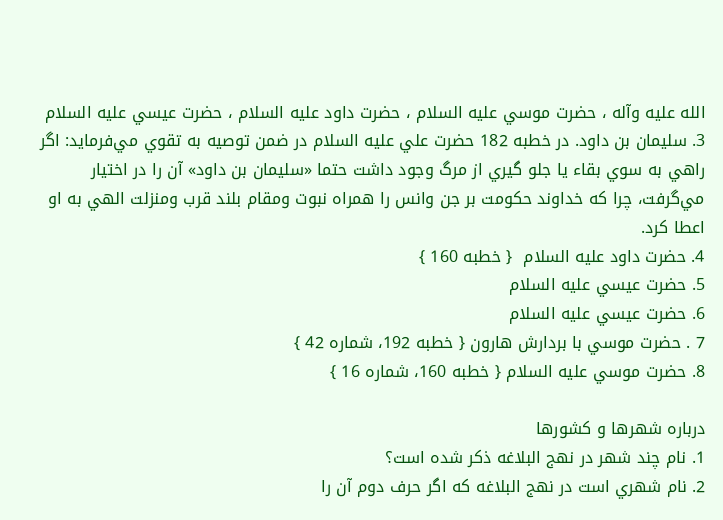الله عليه وآله ، حضرت موسي عليه السلام ، حضرت داود عليه السلام ، حضرت عيسي عليه السلام
3. سليمان بن داود. در خطبه 182 حضرت علي عليه السلام در ضمن توصيه به تقوي مي‌فرمايد: اگر راهي به سوي بقاء يا جلو گيري از مرگ وجود داشت حتما «سليمان بن داود» آن را در اختيار مي‌گرفت، چرا كه خداوند حكومت بر جن وانس را همراه نبوت ومقام بلند قرب ومنزلت الهي به او اعطا كرد.
4. حضرت داود عليه السلام  { خطبه 160 }
5. حضرت عيسي عليه السلام
6. حضرت عيسي عليه السلام
7 . حضرت موسي با بردارش هارون { خطبه 192، شماره 42 }
8. حضرت موسي عليه السلام { خطبه 160، شماره 16 }

درباره شهرها و كشورها
1. نام چند شهر در نهج البلاغه ذكر شده است؟
2. نام شهري است در نهج البلاغه كه اگر حرف دوم آن را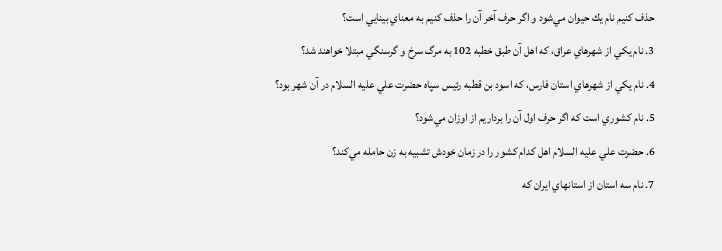حذف كنيم نام يك حيوان مي‌شود و اگر حرف آخر آن را حذف كنيم به معناي بينايي است؟
3. نام يكي از شهرهاي عراق، كه اهل آن طبق خطبه 102 به مرگ سرخ و گرسنگي مبتلا خواهند شد؟
4. نام يكي از شهرهاي استان فارس، كه اسود بن قطبه رئيس سپاه حضرت علي عليه السلام در آن شهر بود؟
5. نام كشوري است كه اگر حرف اول آن را برداريم از اوزان مي‌شود؟
6. حضرت علي عليه السلام اهل كدام كشور را در زمان خودش تشبيه به زن حامله مي‌كند؟
7. نام سه استان از استانهاي ايران كه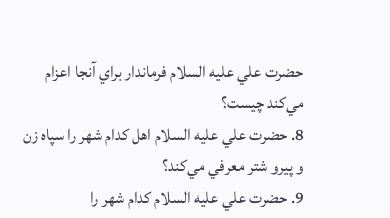حضرت علي عليه السلام فرماندار براي آنجا اعزام مي‌‌كند چيست؟
8. حضرت علي عليه السلام اهل كدام شهر را سپاه زن و پيرو شتر معرفي مي‌كند؟
9. حضرت علي عليه السلام كدام شهر را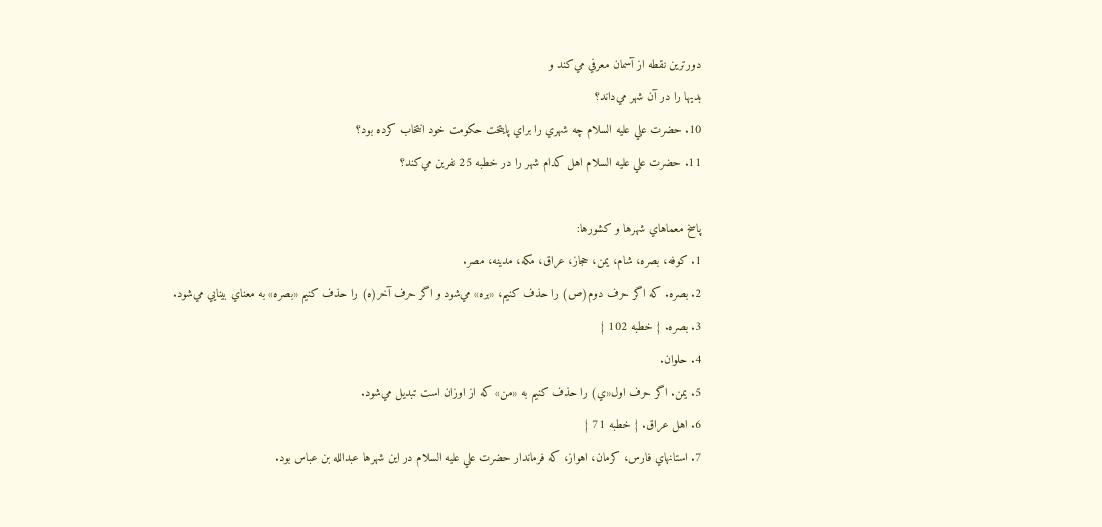دورترين نقطه از آسمان معرفي مي‌كند و
بديها را در آن شهر مي‌داند؟
10. حضرت علي عليه السلام چه شهري را براي پايتخت حكومت خود انتخاب كرده بود؟
11. حضرت علي عليه السلام اهل كدام شهر را در خطبه 25 نفرين مي‌كند؟

پاسخ معماهاي شهرها و كشورها:
1. كوفه، بصره، شام، يمن، حجاز، عراق، مكه، مدينه، مصر.
2. بصره. كه اگر حرف دوم(ص) را حذف كنيم، «بره» مي‌شود و اگر حرف آخر(ه) را حذف كنيم «بصره» به معناي بينايي مي‌شود.
3. بصره. { خطبه 102 }
4. حلوان.
5. يمن. اگر حرف اول«ي) را حذف كنيم به «من» كه از اوزان است تبديل مي‌شود.
6. اهل عراق. { خطبه 71 }
7. استانهاي فارس، كرمان، اهواز، كه فرماندار حضرت علي عليه السلام در اين شهرها عبدالله بن عباس بود.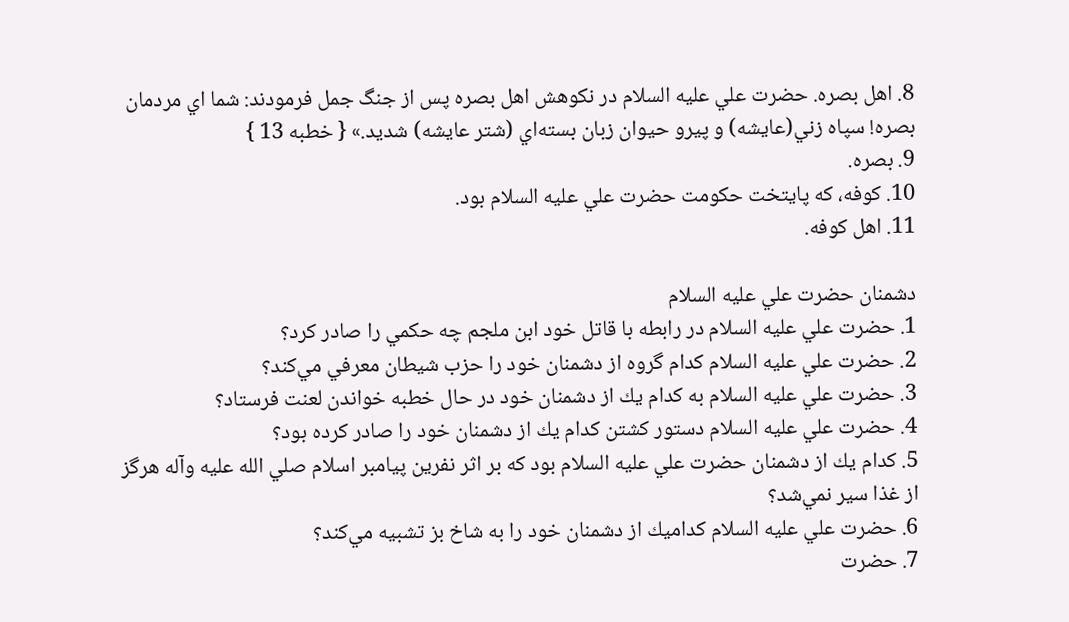8. اهل بصره. حضرت علي عليه السلام در نكوهش اهل بصره پس از جنگ جمل فرمودند: شما اي مردمان بصره! سپاه زني(عايشه) و پيرو حيوان زبان بسته‌اي (شتر عايشه) شديد.» { خطبه 13 }
9. بصره.
10. كوفه، كه پايتخت حكومت حضرت علي عليه السلام بود.
11. اهل كوفه.

دشمنان حضرت علي عليه السلام
1. حضرت علي عليه السلام در رابطه با قاتل خود ابن ملجم چه حكمي را صادر كرد؟
2. حضرت علي عليه السلام كدام گروه از دشمنان خود را حزب شيطان معرفي مي‌كند؟
3. حضرت علي عليه السلام به كدام يك از دشمنان خود در حال خطبه خواندن لعنت فرستاد؟
4. حضرت علي عليه السلام دستور كشتن كدام يك از دشمنان خود را صادر كرده بود؟
5. كدام يك از دشمنان حضرت علي عليه السلام بود كه بر اثر نفرين پيامبر اسلام صلي الله عليه وآله هرگز از غذا سير نمي‌شد؟
6. حضرت علي عليه السلام كداميك از دشمنان خود را به شاخ بز تشبيه مي‌كند؟
7. حضرت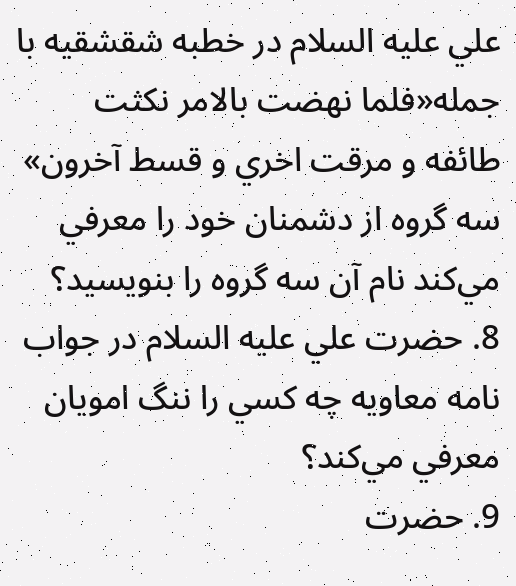علي عليه السلام در خطبه شقشقيه با جمله«فلما نهضت بالامر نكثت طائفه و مرقت اخري و قسط آخرون» سه گروه از دشمنان خود را معرفي مي‌كند نام آن سه گروه را بنويسيد؟
8. حضرت علي عليه السلام در جواب نامه معاويه چه كسي را ننگ امويان معرفي مي‌كند؟
9. حضرت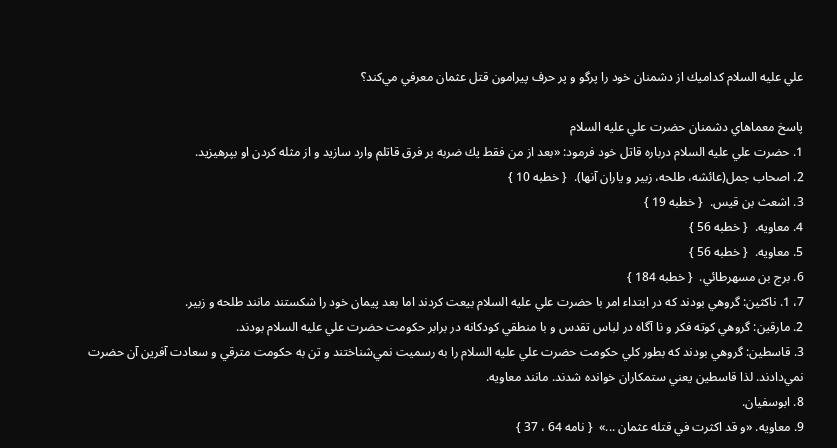علي عليه السلام كداميك از دشمنان خود را پرگو و پر حرف پيرامون قتل عثمان معرفي مي‌كند؟

پاسخ معماهاي دشمنان حضرت علي عليه السلام
1. حضرت علي عليه السلام درباره قاتل خود فرمود: «بعد از من فقط يك ضربه بر فرق قاتلم وارد سازيد و از مثله كردن او بپرهيزيد.
2. اصحاب جمل(عائشه، طلحه، زبير و ياران آنها).  { خطبه 10 }
3. اشعث بن قيس.  { خطبه 19 }
4. معاويه.  { خطبه 56 }
5. معاويه.  { خطبه 56 }
6. برج بن مسهرطائي.  { خطبه 184 }
7، 1. ناكثين: گروهي بودند كه در ابتداء امر با حضرت علي عليه السلام بيعت كردند اما بعد پيمان خود را شكستند مانند طلحه و زبير.
2. مارقين: گروهي كوته فكر و نا آگاه در لباس تقدس و با منطقي كودكانه در برابر حكومت حضرت علي عليه السلام بودند.
3. قاسطين: گروهي بودند كه بطور كلي حكومت حضرت علي عليه السلام را به رسميت نمي‌شناختند و تن به حكومت مترقي و سعادت آفرين آن حضرت نمي‌دادند. لذا قاسطين يعني ستمكاران خوانده شدند. مانند معاويه.
8. ابوسفيان.
9. معاويه. «و قد اكثرت في قتله عثمان ...»  { نامه 64 ، 37 }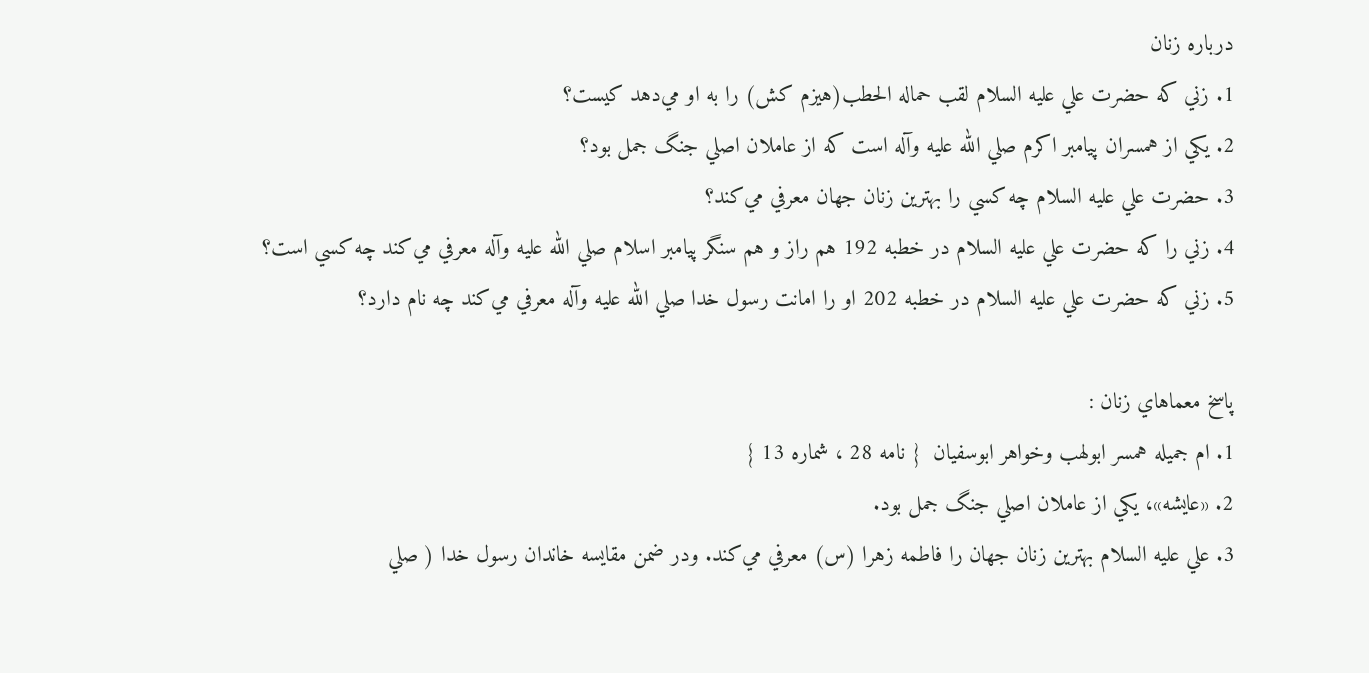درباره زنان
1. زني كه حضرت علي عليه السلام لقب حماله الحطب(هيزم كش) را به او مي‌دهد كيست؟
2. يكي از همسران پيامبر اكرم صلي الله عليه وآله است كه از عاملان اصلي جنگ جمل بود؟
3. حضرت علي عليه السلام چه كسي را بهترين زنان جهان معرفي مي‌كند؟
4. زني را كه حضرت علي عليه السلام در خطبه 192 هم راز و هم سنگر پيامبر اسلام صلي الله عليه وآله معرفي مي‌كند چه كسي است؟
5. زني كه حضرت علي عليه السلام در خطبه 202 او را امانت رسول خدا صلي الله عليه وآله معرفي مي‌كند چه نام دارد؟

پاسخ معماهاي زنان :
1. ام جميله همسر ابولهب وخواهر ابوسفيان  { نامه 28 ، شماره 13 }
2. «عايشه»، يكي از عاملان اصلي جنگ جمل بود.
3. علي عليه السلام بهترين زنان جهان را فاطمه زهرا (س) معرفي مي‌كند. ودر ضمن مقايسه خاندان رسول خدا ( صلي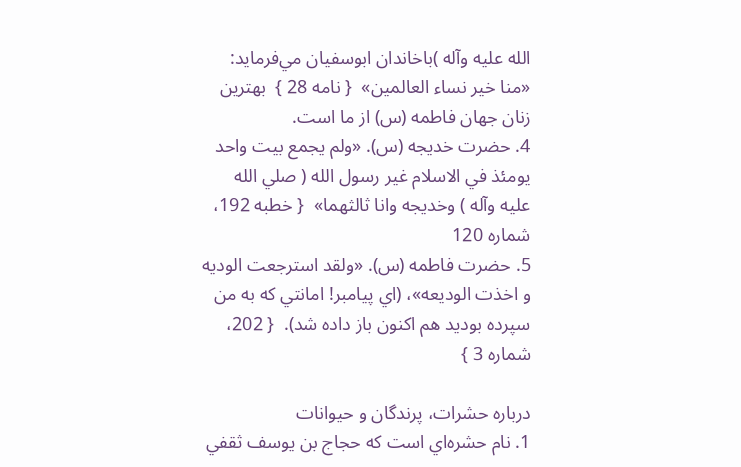الله عليه وآله )باخاندان ابوسفيان مي‌فرمايد:
«منا خير نساء العالمين»  { نامه 28 }  بهترين زنان جهان فاطمه (س) از ما است.
4. حضرت خديجه (س). «ولم يجمع بيت واحد يومئذ في الاسلام غير رسول الله ( صلي الله عليه وآله ) وخديجه وانا ثالثهما»  { خطبه 192، شماره 120
5. حضرت فاطمه (س). «ولقد استرجعت الوديه و اخذت الوديعه»، (اي پيامبر! امانتي كه به من سپرده بوديد هم اكنون باز داده شد).  { 202، شماره 3 }

درباره حشرات، پرندگان و حيوانات
1. نام حشره‌اي است كه حجاج بن يوسف ثقفي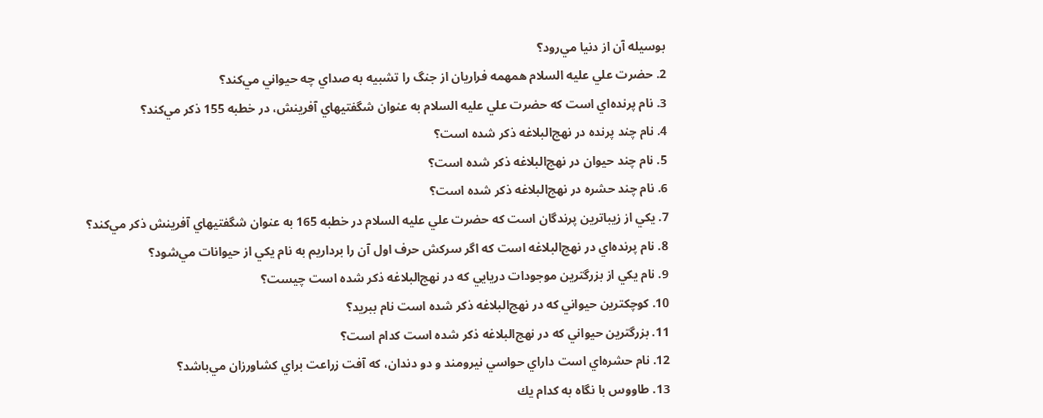بوسيله آن از دنيا مي‌رود؟
2. حضرت علي عليه السلام همهمه فراريان از جنگ را تشبيه به صداي چه حيواني مي‌كند؟
3. نام پرنده‌اي است كه حضرت علي عليه السلام به عنوان شگفتيهاي آفرينش، در خطبه 155 ذكر مي‌كند؟
4. نام چند پرنده در نهج‌البلاغه ذكر شده است؟
5. نام چند حيوان در نهج‌البلاغه ذكر شده است؟
6. نام چند حشره در نهج‌البلاغه ذكر شده است؟
7. يكي از زيباترين پرندگان است كه حضرت علي عليه السلام در خطبه 165 به عنوان شگفتيهاي آفرينش ذكر مي‌كند؟
8. نام پرنده‌اي در نهج‌البلاغه است كه اگر سركش حرف اول آن را برداريم به نام يكي از حيوانات مي‌شود؟
9. نام يكي از بزرگترين موجودات دريايي كه در نهج‌البلاغه ذكر شده است چيست؟
10. كوچكترين حيواني كه در نهج‌البلاغه ذكر شده است نام ببريد؟
11. بزرگترين حيواني كه در نهج‌البلاغه ذكر شده است كدام است؟
12. نام حشره‌اي است داراي حواسي نيرومند و دو دندان، كه آفت زراعت براي كشاورزان مي‌باشد؟
13. طاووس با نگاه به كدام يك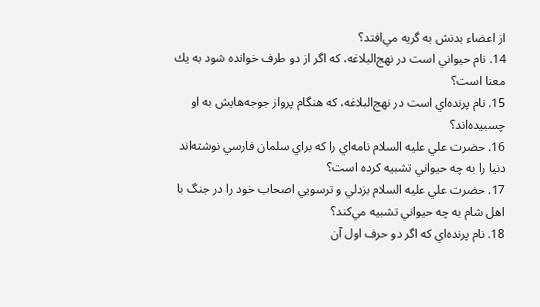از اعضاء بدنش به گريه مي‌افتد؟
14. نام حيواني است در نهج‌البلاغه، كه اگر از دو طرف خوانده شود به يك معنا است؟
15. نام پرنده‌اي است در نهج‌البلاغه، كه هنگام پرواز جوجه‌هايش به او چسبيده‌اند؟
16. حضرت علي عليه السلام نامه‌اي را كه براي سلمان فارسي نوشته‌اند دنيا را به چه حيواني تشبيه كرده است؟
17. حضرت علي عليه السلام بزدلي و ترسويي اصحاب خود را در جنگ با اهل شام به چه حيواني تشبيه مي‌كند؟
18. نام پرنده‌اي كه اگر دو حرف اول آن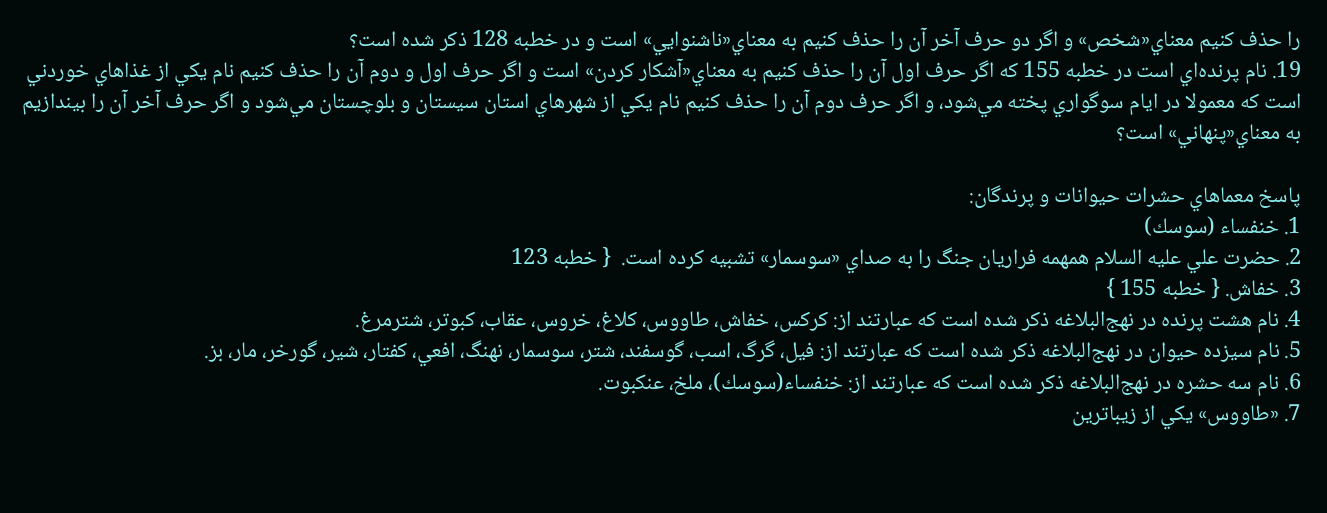را حذف كنيم معناي«شخص» و اگر دو حرف آخر آن را حذف كنيم به معناي«ناشنوايي» است و در خطبه 128 ذكر شده است؟
19. نام پرنده‌اي است در خطبه 155 كه اگر حرف اول آن را حذف كنيم به معناي«آشكار كردن» است و اگر حرف اول و دوم آن را حذف كنيم نام يكي از غذاهاي خوردني است كه معمولا در ايام سوگواري پخته مي‌شود، و اگر حرف دوم آن را حذف كنيم نام يكي از شهرهاي استان سيستان و بلوچستان مي‌شود و اگر حرف آخر آن را بيندازيم به معناي«پنهاني» است؟

پاسخ معماهاي حشرات حيوانات و پرندگان:
1. خنفساء (سوسك)
2. حضرت علي عليه السلام همهمه فراريان جنگ را به صداي «سوسمار» تشبيه كرده است.  { خطبه 123
3. خفاش. { خطبه 155 }
4. نام هشت پرنده در نهج‌البلاغه ذكر شده است كه عبارتند از: كركس، خفاش، طاووس، كلاغ، خروس، عقاب، كبوتر، شترمرغ.
5. نام سيزده حيوان در نهج‌البلاغه ذكر شده است كه عبارتند از: فيل، گرگ، اسب، گوسفند، شتر، سوسمار، نهنگ، افعي، كفتار، شير، گورخر، مار، بز.
6. نام سه حشره در نهج‌البلاغه ذكر شده است كه عبارتند از: خنفساء(سوسك)، ملخ، عنكبوت.
7. «طاووس» يكي از زيباترين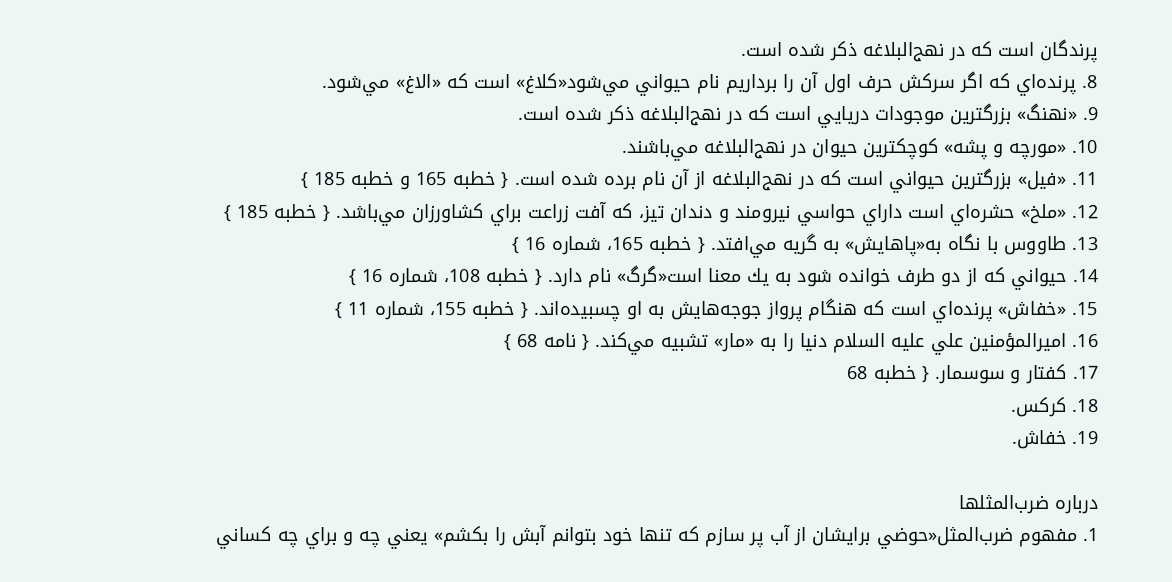پرندگان است كه در نهج‌البلاغه ذكر شده است.
8. پرنده‌اي كه اگر سركش حرف اول آن را برداريم نام حيواني مي‌شود«كلاغ» است كه «الاغ» مي‌شود.
9. «نهنگ» بزرگترين موجودات دريايي است كه در نهج‌البلاغه ذكر شده است.
10. «مورچه و پشه» كوچكترين حيوان در نهج‌البلاغه مي‌باشند.
11. «فيل» بزرگترين حيواني است كه در نهج‌البلاغه از آن نام برده شده است. { خطبه 165 و خطبه 185 }
12. «ملخ» حشره‌اي است داراي حواسي نيرومند و دندان تيز، كه آفت زراعت براي كشاورزان مي‌باشد. { خطبه 185 }
13. طاووس با نگاه به«پاهايش» به گريه مي‌افتد. { خطبه 165، شماره 16 }
14. حيواني كه از دو طرف خوانده شود به يك معنا است«گرگ» نام دارد. { خطبه 108، شماره 16 }
15. «خفاش» پرنده‌اي است كه هنگام پرواز جوجه‌هايش به او چسبيده‌اند. { خطبه 155، شماره 11 }
16. اميرالمؤمنين علي عليه السلام دنيا را به «مار» تشبيه مي‌كند. { نامه 68 }
17. كفتار و سوسمار. { خطبه 68
18. كركس.
19. خفاش.

درباره ضرب‌المثلها
1. مفهوم ضرب‌المثل«حوضي برايشان از آب پر سازم كه تنها خود بتوانم آبش را بكشم» يعني چه و براي چه كساني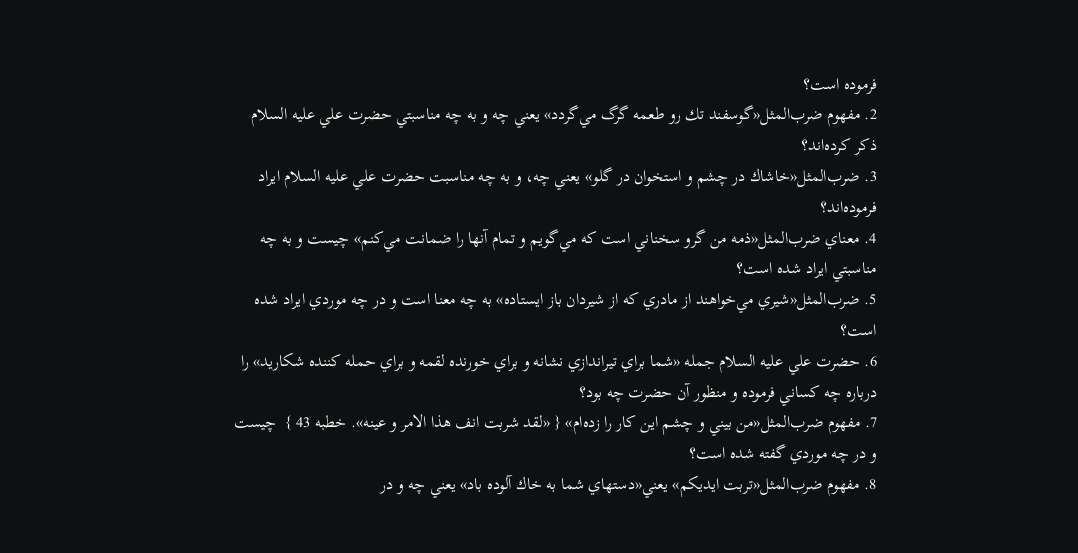فرموده است؟
2. مفهوم ضرب‌المثل«گوسفند تك رو طعمه گرگ مي‌گردد» يعني چه و به چه مناسبتي حضرت علي عليه السلام ذكر كرده‌اند؟
3. ضرب‌المثل«خاشاك در چشم و استخوان در گلو» يعني چه، و به چه مناسبت حضرت علي عليه السلام ايراد فرموده‌اند؟
4. معناي ضرب‌المثل«ذمه من گرو سخناني است كه مي‌گويم و تمام آنها را ضمانت مي‌كنم» چيست و به چه مناسبتي ايراد شده است؟
5. ضرب‌المثل«شيري مي‌خواهند از مادري كه از شيردان باز ايستاده» به چه معنا است و در چه موردي ايراد شده است؟
6. حضرت علي عليه السلام جمله «شما براي تيراندازي نشانه و براي خورنده لقمه و براي حمله كننده شكاريد» را درباره چه كساني فرموده و منظور آن حضرت چه بود؟
7. مفهوم ضرب‌المثل«من بيني و چشم اين كار را زده‌ام» { «لقد شربت انف هذا الامر و عينه». خطبه 43 }  چيست و در چه موردي گفته شده است؟
8. مفهوم ضرب‌المثل«تربت ايديكم» يعني«دستهاي شما به خاك آلوده باد» يعني چه و در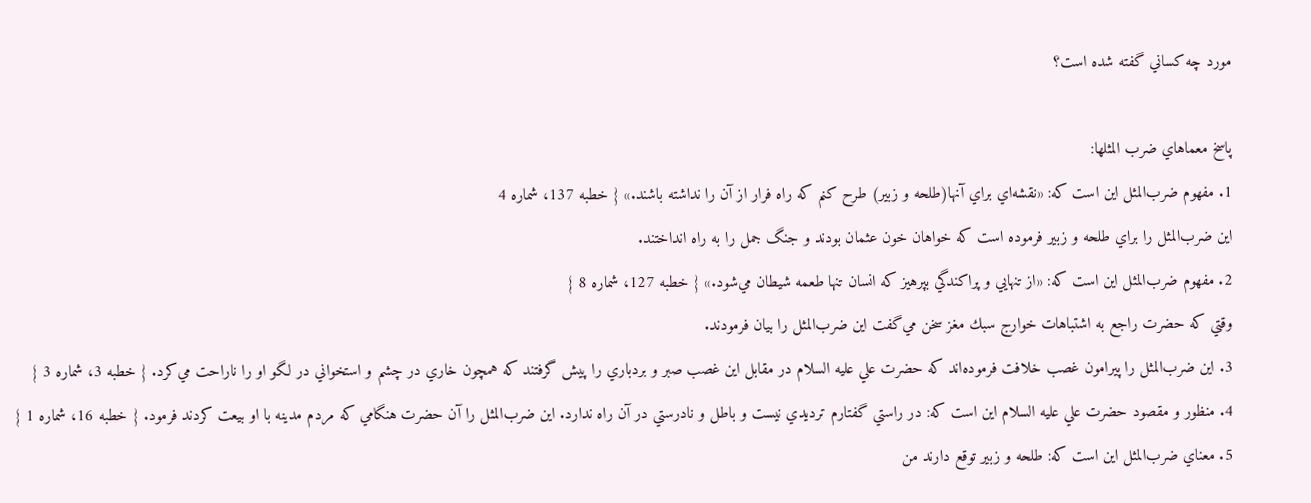مورد چه كساني گفته شده است؟

پاسخ معماهاي ضرب المثلها:
1. مفهوم ضرب‌المثل اين است كه: «نقشه‌اي براي آنها(طلحه و زبير) طرح كنم كه راه فرار از آن را نداشته باشند.» { خطبه 137، شماره 4
اين ضرب‌المثل را براي طلحه و زبير فرموده است كه خواهان خون عثمان بودند و جنگ جمل را به راه انداختند.
2. مفهوم ضرب‌المثل اين است كه: «از تنهايي و پراكندگي بپرهيز كه انسان تنها طعمه شيطان مي‌شود.» { خطبه 127، شماره 8 }
وقتي كه حضرت راجع به اشتباهات خوارج سبك مغز سخن مي‌گفت اين ضرب‌المثل را بيان فرمودند.
3. اين ضرب‌المثل را پيرامون غصب خلافت فرموده‌اند كه حضرت علي عليه السلام در مقابل اين غصب صبر و بردباري را پيش گرفتند كه همچون خاري در چشم و استخواني در لگو او را ناراحت مي‌كرد. { خطبه 3، شماره 3 }
4. منظور و مقصود حضرت علي عليه السلام اين است كه: در راستي گفتارم ترديدي نيست و باطل و نادرستي در آن راه ندارد. اين ضرب‌المثل را آن حضرت هنگامي كه مردم مدينه با او بيعت كردند فرمود. { خطبه 16، شماره 1 }
5. معناي ضرب‌المثل اين است كه: طلحه و زبير توقع دارند من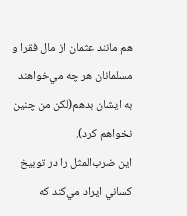هم مانند عثمان از مال فقرا و مسلمانان هر چه مي‌خواهند به ايشان بدهم(لكن من چنين نخواهم كرد).
اين ضرب‌المثل را در توبيخ كساني ايراد مي‌كند كه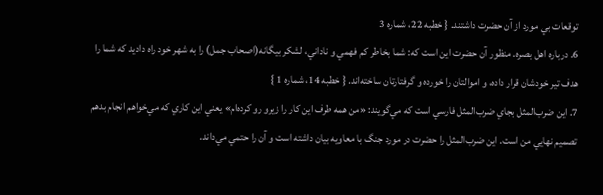توقعات بي مورد از آن حضرت داشتند. { خطبه 22، شماره 3
6. درباره اهل بصره. منظور آن حضرت اين است كه: شما بخاطر كم فهمي و ناداني، لشكر بيگانه(اصحاب جمل) را به شهر خود راه داديد كه شما را هدف تير خودشان قرار داده، و اموالتان را خورده و گرفتارتان ساخته‌اند. { خطبه 14، شماره 1 }
7. اين ضرب‌المثل بجاي ضرب‌المثل فارسي است كه مي‌گويند: «من همه طرف اين كار را زيرو رو كرده‌ام» يعني اين كاري كه مي‌خواهم انجام بدهم تصميم نهايي من است. اين ضرب‌المثل را حضرت در مورد جنگ با معاويه بيان داشته است و آن را حتمي مي‌داند.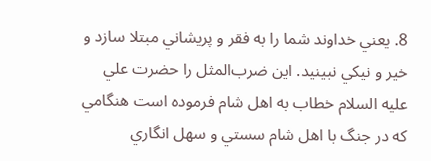8. يعني خداوند شما را به فقر و پريشاني مبتلا سازد و خير و نيكي نبينيد. اين ضرب‌المثل را حضرت علي عليه السلام خطاب به اهل شام فرموده است هنگامي كه در جنگ با اهل شام سستي و سهل انگاري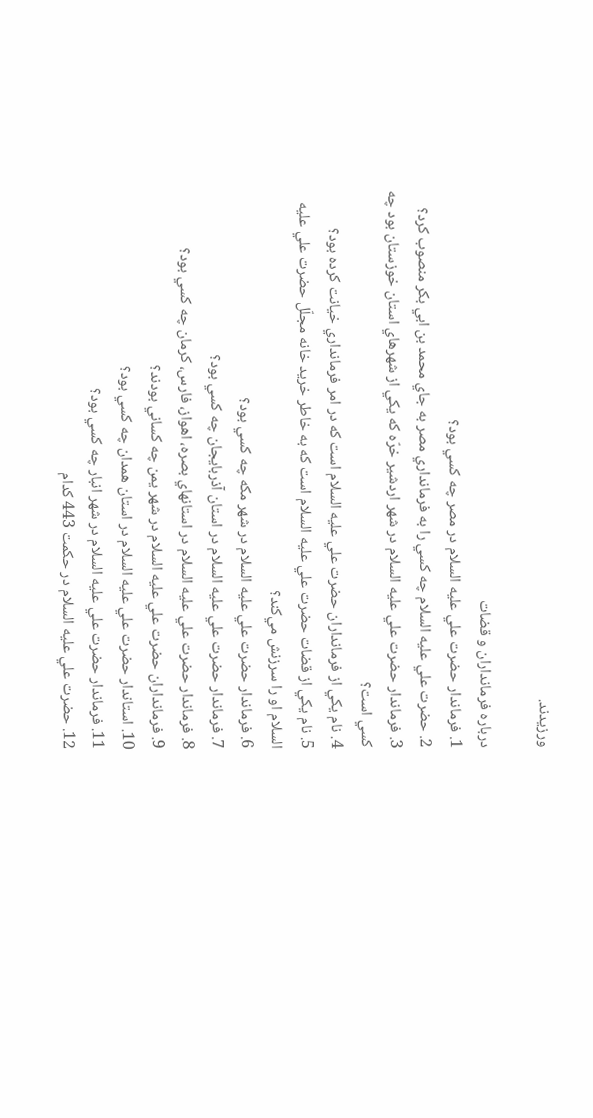ورزيدند.

درباره فرمانداران و قضات
1. فرماندار حضرت علي عليه السلام در مصر چه كسي بود؟
2. حضرت علي عليه السلام چه كسي را به فرمانداري مصر به جاي محمد بن ابي بكر منصوب كرد؟
3. فرماندار حضرت علي عليه السلام در شهر اردشير خرّه كه يكي از شهرهاي استان خوزستان بود چه كسي است؟
4. نام يكي از فرمانداران حضرت علي عليه السلام است كه در امر فرمانداري خيانت كرده بود؟
5. نام يكي از قضات حضرت علي عليه السلام است كه به خاطر خريد خانه مجلّل حضرت علي عليه السلام او را سرزنش مي‌كند؟
6. فرماندار حضرت علي عليه السلام در شهر مكه چه كسي بود؟
7. فرماندار حضرت علي عليه السلام در استان آذربايجان چه كسي بود؟
8. فرماندار حضرت علي عليه السلام در استانهاي بصره، اهواز، فارس، كرمان چه كسي بود؟
9. فرمانداران حضرت علي عليه السلام در شهر يمن چه كساني بودند؟
10. استاندار حضرت علي عليه السلام در استان همدان چه كسي بود؟
11. فرماندار حضرت علي عليه السلام در شهر انبار چه كسي بود؟
12. حضرت علي عليه السلام در حكمت 443 كدام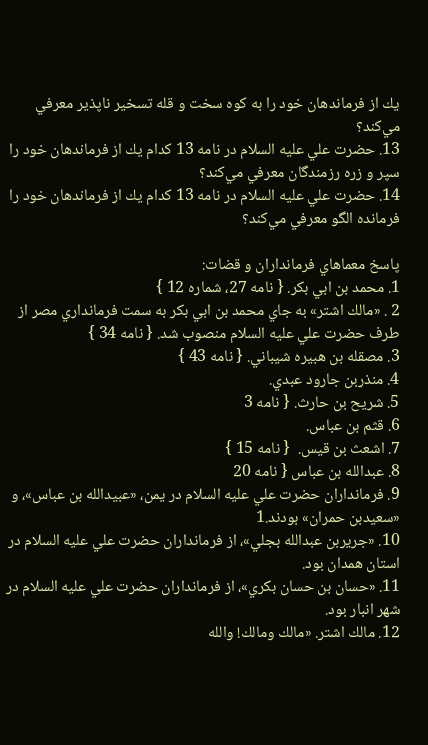يك از فرماندهان خود را به كوه سخت و قله تسخير ناپذير معرفي مي‌كند؟
13. حضرت علي عليه السلام در نامه 13 كدام يك از فرماندهان خود را سپر و زره رزمندگان معرفي مي‌كند؟
14. حضرت علي عليه السلام در نامه 13 كدام يك از فرماندهان خود را فرمانده الگو معرفي مي‌كند؟

پاسخ معماهاي فرمانداران و قضات:
1. محمد بن ابي بكر. { نامه 27، شماره 12 }
2 . «مالك اشتر» به جاي محمد بن ابي بكر به سمت فرمانداري مصر از طرف حضرت علي عليه السلام منصوب شد. { نامه 34 }
3. مصقله بن هبيره شيباني. { نامه 43 }
4. منذربن جارود عبدي.
5. شريح بن حارث. { نامه 3
6. قثم بن عباس.
7. اشعث بن قيس.  { نامه 15 }
8. عبدالله بن عباس { نامه 20
9. فرمانداران حضرت علي عليه السلام در يمن، «عبيدالله بن عباس»، و «سعيدبن حمران» بودند.1
10. «جريربن عبدالله بجلي»، از فرمانداران حضرت علي عليه السلام در استان همدان بود.
11. «حسان بن حسان بكري»، از فرمانداران حضرت علي عليه السلام در شهر انبار بود.
12. مالك اشتر. «مالك ومالك! والله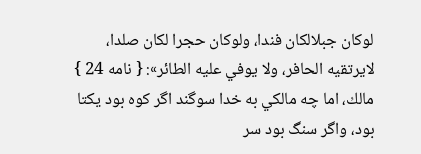لوكان جبلالكان فندا، ولوكان حجرا لكان صلدا، لايرتقيه الحافر، ولا يوفي عليه الطائر»: { نامه 24 }
مالك، اما چه مالكي به خدا سوگند اگر كوه بود يكتا بود، واگر سنگ بود سر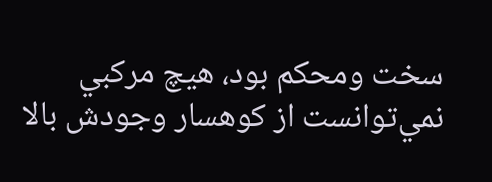سخت ومحكم بود، هيچ مركبي نمي‌توانست از كوهسار وجودش بالا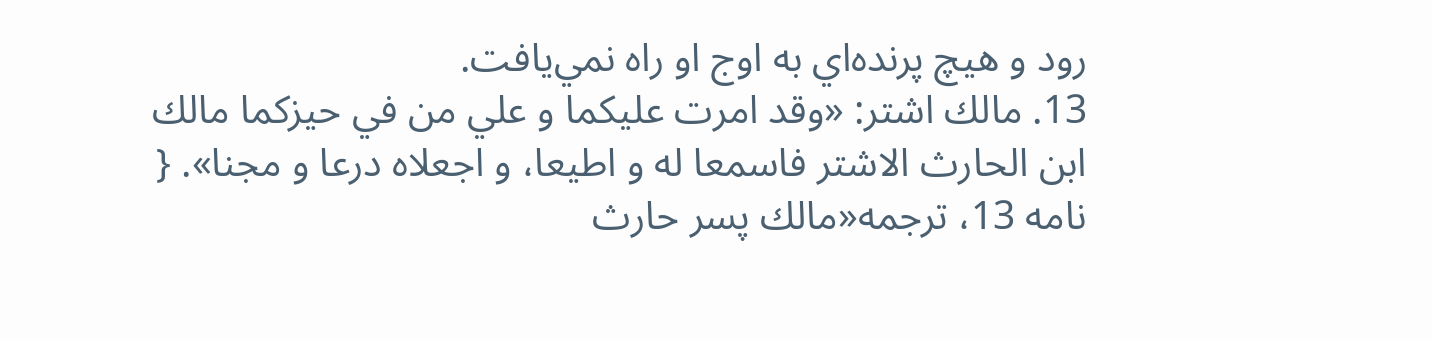رود و هيچ پرنده‌اي به اوج او راه نمي‌يافت.
13. مالك اشتر: «وقد امرت عليكما و علي من في حيزكما مالك ابن الحارث الاشتر فاسمعا له و اطيعا، و اجعلاه درعا و مجنا». { نامه 13، ترجمه«مالك پسر حارث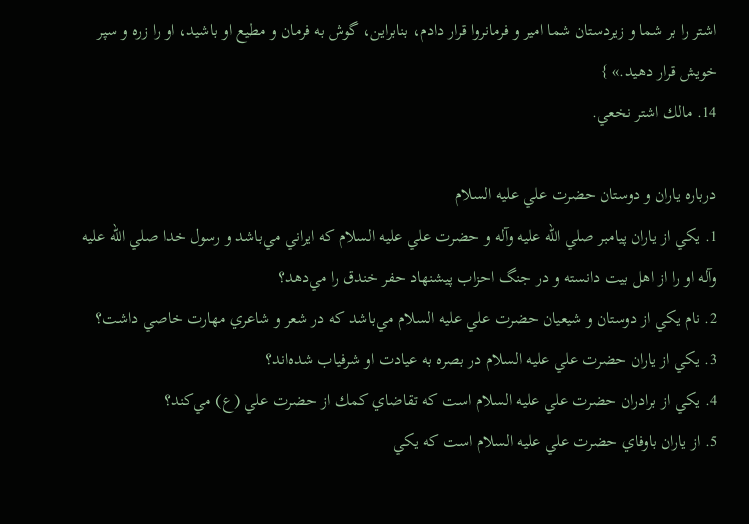اشتر را بر شما و زيردستان شما امير و فرمانروا قرار دادم، بنابراين، گوش به فرمان و مطيع او باشيد، او را زره و سپر خويش قرار دهيد.» }
14. مالك اشتر نخعي.

درباره ياران و دوستان حضرت علي عليه السلام
1. يكي از ياران پيامبر صلي الله عليه وآله و حضرت علي عليه السلام كه ايراني مي‌باشد و رسول خدا صلي الله عليه وآله او را از اهل بيت دانسته و در جنگ احزاب پيشنهاد حفر خندق را مي‌دهد؟
2. نام يكي از دوستان و شيعيان حضرت علي عليه السلام مي‌باشد كه در شعر و شاعري مهارت خاصي داشت؟
3. يكي از ياران حضرت علي عليه السلام در بصره به عيادت او شرفياب شده‌اند؟
4. يكي از برادران حضرت علي عليه السلام است كه تقاضاي كمك از حضرت علي (ع) مي‌كند؟
5. از ياران باوفاي حضرت علي عليه السلام است كه يكي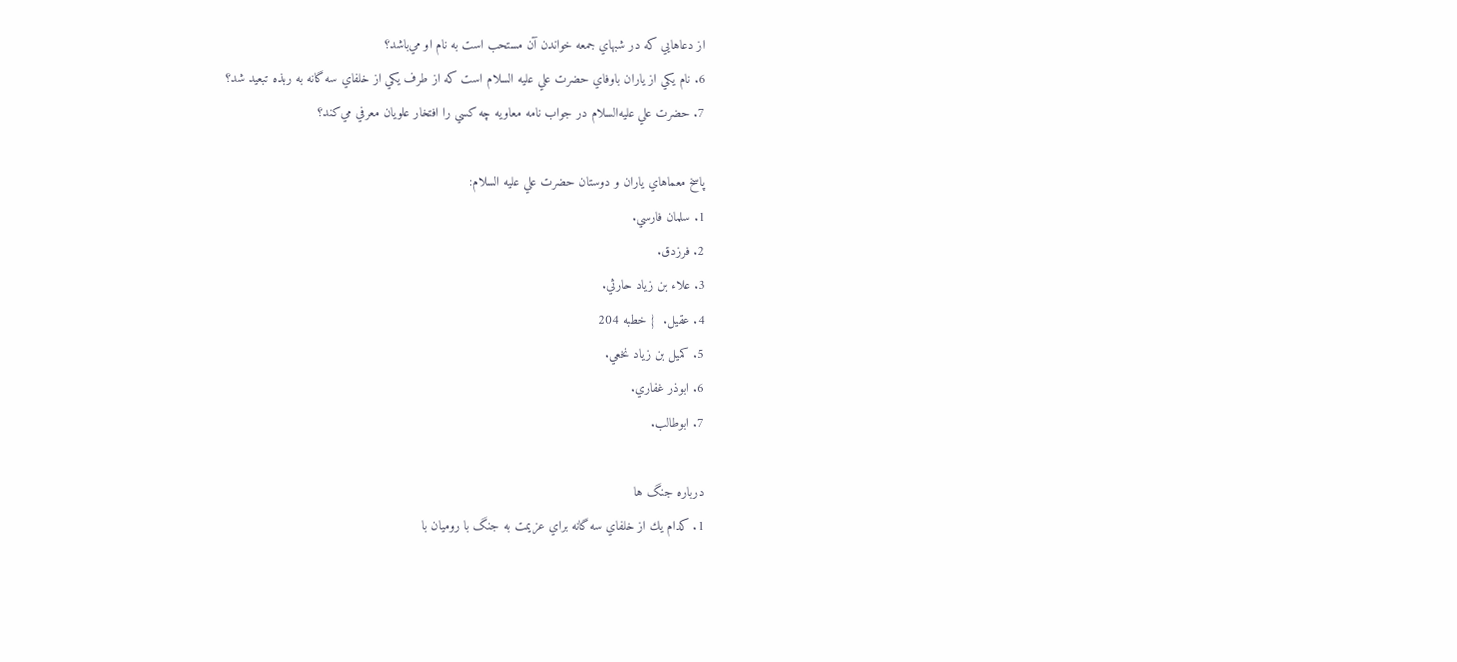از دعاهايي كه در شبهاي جمعه خواندن آن مستحب است به نام او مي‌باشد؟
6. نام يكي از ياران باوفاي حضرت علي عليه السلام است كه از طرف يكي از خلفاي سه گانه به ربذه تبعيد شد؟
7. حضرت علي عليه‌السلام در جواب نامه معاويه چه كسي را افتخار علويان معرفي مي‌كند؟

پاسخ معماهاي ياران و دوستان حضرت علي عليه السلام:
1. سلمان فارسي.
2. فرزدق.
3. علاء بن زياد حارثي.
4. عقيل.  { خطبه 204
5. كميل بن زياد نخعي.
6. ابوذر غفاري.
7. ابوطالب.

درباره جنگ ها
1. كدام يك از خلفاي سه گانه براي عزيمت به جنگ با روميان با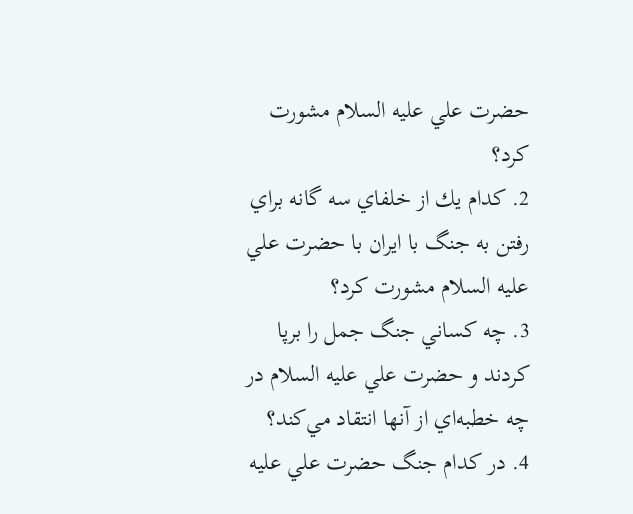حضرت علي عليه السلام مشورت كرد؟
2. كدام يك از خلفاي سه گانه براي رفتن به جنگ با ايران با حضرت علي عليه السلام مشورت كرد؟
3. چه كساني جنگ جمل را برپا كردند و حضرت علي عليه السلام در چه خطبه‌اي از آنها انتقاد مي‌كند؟
4. در كدام جنگ حضرت علي عليه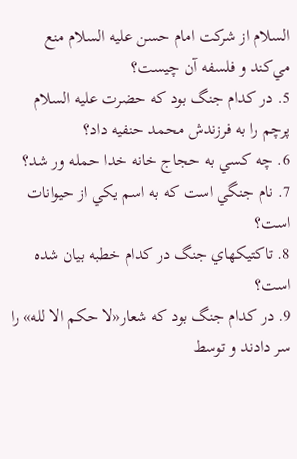السلام از شركت امام حسن عليه السلام منع مي‌كند و فلسفه آن چيست؟
5. در كدام جنگ بود كه حضرت عليه السلام پرچم را به فرزندش محمد حنفيه داد؟
6. چه كسي به حجاج خانه خدا حمله ور شد؟
7. نام جنگي است كه به اسم يكي از حيوانات است؟
8. تاكتيكهاي جنگ در كدام خطبه بيان شده است؟
9. در كدام جنگ بود كه شعار«لا حكم الا لله» را سر دادند و توسط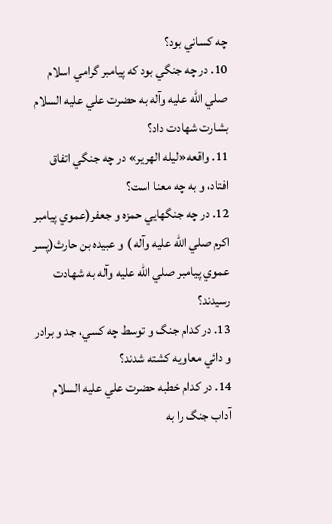چه كساني بود؟
10. در چه جنگي بود كه پيامبر گرامي اسلام صلي الله عليه وآله به حضرت علي عليه السلام بشارت شهادت داد؟
11. واقعه«ليله الهرير» در چه جنگي اتفاق افتاد، و به چه معنا است؟
12. در چه جنگهايي حمزه و جعفر(عموي پيامبر اكرم صلي الله عليه وآله ) و عبيده بن حارث(پسر عموي پيامبر صلي الله عليه وآله به شهادت رسيدند؟
13. در كدام جنگ و توسط چه كسي، جد و برادر و دائي معاويه كشته شدند؟
14. در كدام خطبه حضرت علي عليه السلام آداب جنگ را به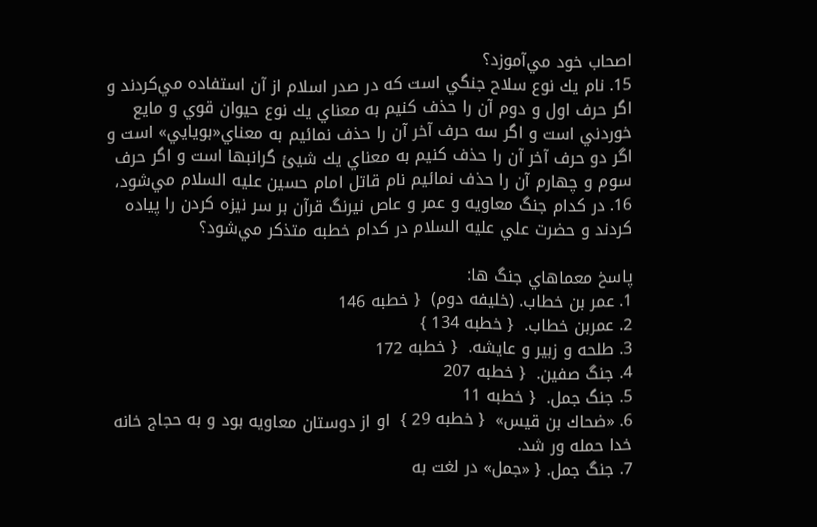اصحاب خود مي‌آموزد؟
15. نام يك نوع سلاح جنگي است كه در صدر اسلام از آن استفاده مي‌كردند و اگر حرف اول و دوم آن را حذف كنيم به معناي يك نوع حيوان قوي و مايع خوردني است و اگر سه حرف آخر آن را حذف نمائيم به معناي«بويايي» است و اگر دو حرف آخر آن را حذف كنيم به معناي يك شيئ گرانبها است و اگر حرف سوم و چهارم آن را حذف نمائيم نام قاتل امام حسين عليه السلام مي‌شود،
16. در كدام جنگ معاويه و عمر و عاص نيرنگ قرآن بر سر نيزه كردن را پياده كردند و حضرت علي عليه السلام در كدام خطبه متذكر مي‌شود؟

پاسخ معماهاي جنگ ها:
1. عمر بن خطاب. (خليفه دوم)  { خطبه 146
2. عمربن خطاب.  { خطبه 134 }
3. طلحه و زبير و عايشه.  { خطبه 172
4. جنگ صفين.  { خطبه 207
5. جنگ جمل.  { خطبه 11
6. «ضحاك بن قيس»  { خطبه 29 }  او از دوستان معاويه بود و به حجاج خانه خدا حمله ور شد.
7. جنگ جمل. { «جمل» در لغت به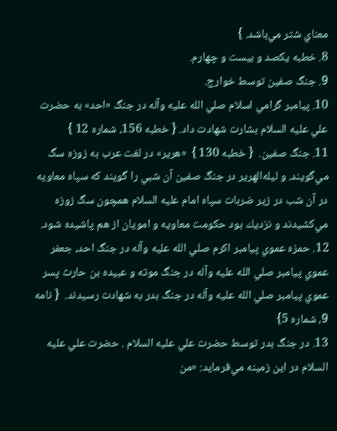معناي شتر مي‌باشد. }
8. خطبه يكصد و بيست و چهارم.
9. جنگ صفين توسط خوارج.
10. پيامبر گرامي اسلام صلي الله عليه وآله در جنگ «احد» به حضرت علي عليه السلام بشارت شهادت داد. { خطبه 156، شماره 12 }
11. جنگ صفين.  { خطبه 130 }  «هرير» در لغت عرب به زوزه سگ مي‌گويند. و ليله‌الهرير در جنگ صفين آن شبي را گويند كه سپاه معاويه در آن شب در زير ضربات سپاه امام عليه السلام همچون سگ زوزه مي‌كشيدند و نزديك بود حكومت معاويه و امويان از هم پاشيده شود.
12. حمزه عموي پيامبر اكرم صلي الله عليه وآله در جنگ احد، جعفر عموي پيامبر صلي الله عليه وآله در جنگ موته و عبيده بن حارث پسر عموي پيامبر صلي الله عليه وآله در جنگ بدر به شهادت رسيدند.  { نامه 9، شماره 5}
13. در جنگ بدر توسط حضرت علي عليه السلام . حضرت علي عليه السلام در اين زمينه مي‌فرمايد: «من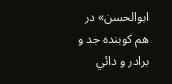ابوالحسن» در هم كوبنده جد و برادر و دائي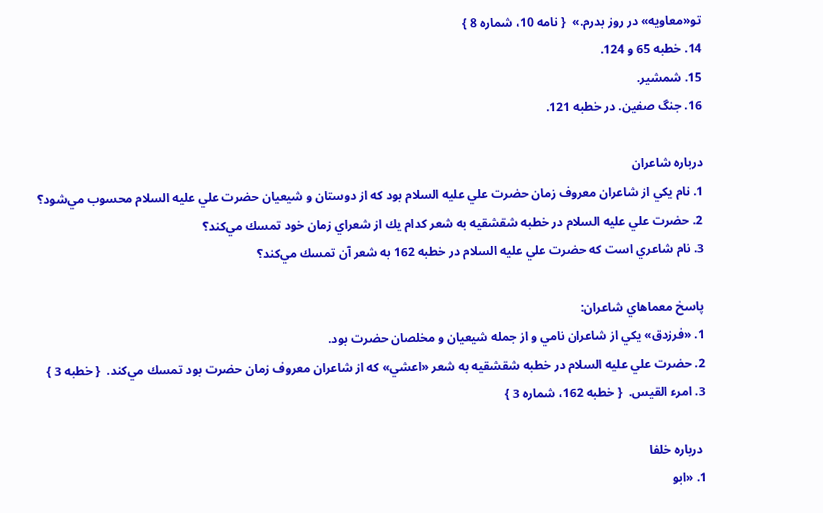تو«معاويه» در روز بدرم.»  { نامه 10، شماره 8 }
14. خطبه 65 و 124.
15. شمشير.
16. جنگ صفين. در خطبه 121.

درباره شاعران
1. نام يكي از شاعران معروف زمان حضرت علي عليه السلام بود كه از دوستان و شيعيان حضرت علي عليه السلام محسوب مي‌شود؟
2. حضرت علي عليه السلام در خطبه شقشقيه به شعر كدام يك از شعراي زمان خود تمسك مي‌كند؟
3. نام شاعري است كه حضرت علي عليه السلام در خطبه 162 به شعر آن تمسك مي‌كند؟

پاسخ معماهاي شاعران:
1. «فرزدق» يكي از شاعران نامي و از جمله شيعيان و مخلصان حضرت بود.
2. حضرت علي عليه السلام در خطبه شقشقيه به شعر «اعشي» كه از شاعران معروف زمان حضرت بود تمسك مي‌كند.  { خطبه 3 }
3. امرء القيس.  { خطبه 162، شماره 3 }

 درباره خلفا
1. «ابو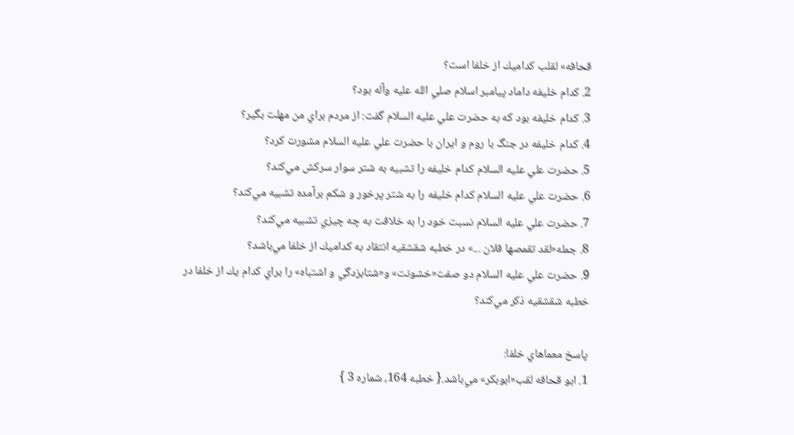قحافه» لقلب كداميك از خلفا است؟
2. كدام خليفه داماد پيامبر اسلام صلي الله عليه وآله بود؟
3. كدام خليفه بود كه به حضرت علي عليه السلام گفت: از مردم براي من مهلت بگير؟
4. كدام خليفه در جنگ با روم و ايران با حضرت علي عليه السلام مشورت كرد؟
5. حضرت علي عليه السلام كدام خليفه را تشبيه به شتر سوار سركش مي‌كند؟
6. حضرت علي عليه السلام كدام خليفه را به شتر پرخور و شكم برآمده تشبيه مي‌كند؟
7. حضرت علي عليه السلام نسبت خود را به خلافت به چه چيزي تشبيه مي‌كند؟
8. جمله«لقد تقمصها فلان ...» در خطبه شقشقيه انتقاد به كداميك از خلفا مي‌باشد؟
9. حضرت علي عليه السلام دو صفت«خشونت» و«شتابزدگي و اشتباه» را براي كدام يك از خلفا در خطبه شقشقيه ذكر مي‌كند؟

پاسخ معماهاي خلفا:
1. ابو قحافه لقب«ابوبكر» مي‌باشد.{ خطبه 164، شماره 3 }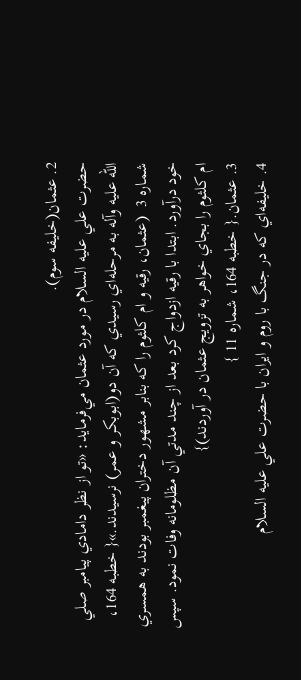2. عثمان(خليفه سوم).
حضرت علي عليه السلام در مورد عثمان مي‌فرمايد: «تو از نظر دامادي پيامبر صلي الله عليه وآله به مرحله‌اي رسيدي كه آن دو(ابوبكر و عمر) نرسيدند.»{ خطبه 164، شماره 3  (عثمان، رقيه و ام كلثوم را كه بنابر مشهور دختران پيغمبر بودند به همسري خود درآورد. ابتدا با رقيه ازدواج كرد بعد از چند مدتي آن مظلومانه وفات نمود. سپس ام كلثوم را بجاي خواهر به تزويج عثمان در آوردند)}
3. عثمان.{ خطبه 164، شماره 11 }
4. خليفه‌اي كه در جنگ با روم و ايران با حضرت علي عليه السلام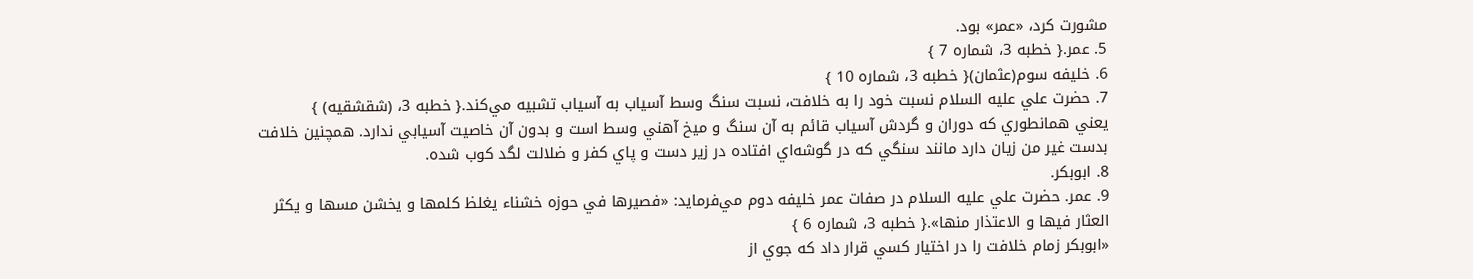مشورت كرد، «عمر» بود.
5. عمر.{ خطبه 3، شماره 7 }
6. خليفه سوم(عثمان){ خطبه 3، شماره 10 }
7. حضرت علي عليه السلام نسبت خود را به خلافت، نسبت سنگ وسط آسياب به آسياب تشبيه مي‌كند.{ خطبه 3، (شقشقيه) }
يعني همانطوري كه دوران و گردش آسياب قائم به آن سنگ و ميخ آهني وسط است و بدون آن خاصيت آسيابي ندارد. همچنين خلافت بدست غير من زيان دارد مانند سنگي كه در گوشه‌اي افتاده در زير دست و پاي كفر و ضلالت لگد كوب شده.
8. ابوبكر.
9. عمر. حضرت علي عليه السلام در صفات عمر خليفه دوم مي‌فرمايد: «فصيرها في حوزه خشناء يغلظ كلمها و يخشن مسها و يكثر العثار فيها و الاعتذار منها».{ خطبه 3، شماره 6 }
«ابوبكر زمام خلافت را در اختيار كسي قرار داد كه جوي از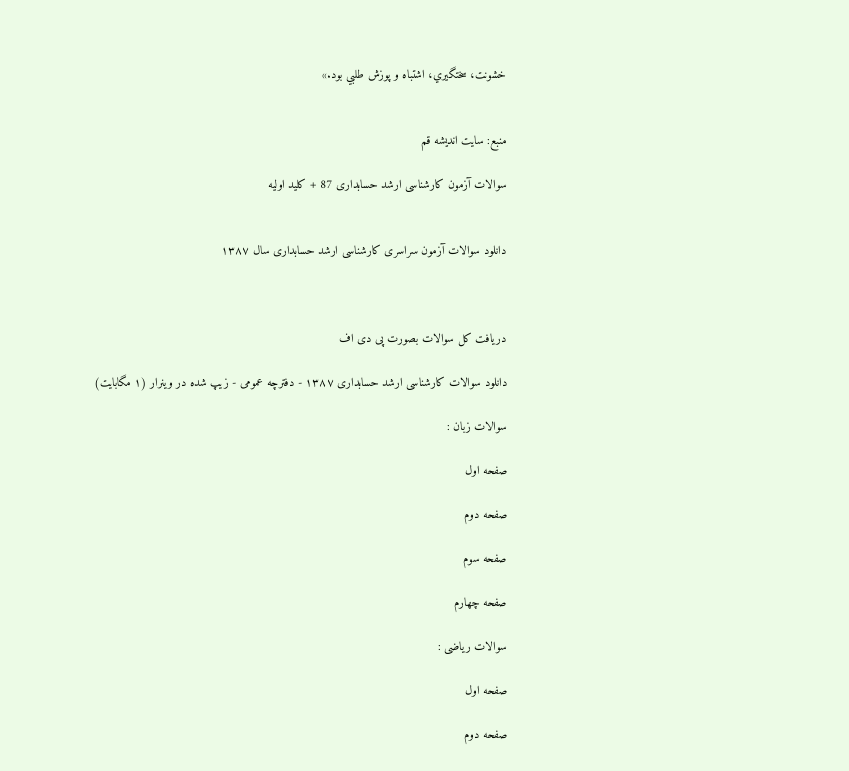خشونت، سختگيري، اشتباه و پوزش طلبي بود.»


منبع: سايت انديشه قم

سوالات آزمون کارشناسی ارشد حسابداری 87 + کلید اولیه


دانلود سوالات آزمون سراسری کارشناسی ارشد حسابداری سال ۱۳۸۷



دریافت کل سوالات بصورت پی دی اف

دانلود سوالات کارشناسی ارشد حسابداری ۱۳۸۷ - دفترچه عمومی - زیپ شده در وینرار (۱ مگابایت)

سوالات زبان :

صفحه اول

صفحه دوم

صفحه سوم

صفحه چهارم

سوالات ریاضی :

صفحه اول

صفحه دوم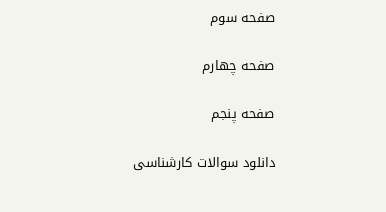صفحه سوم

صفحه چهارم

صفحه پنجم

دانلود سوالات کارشناسی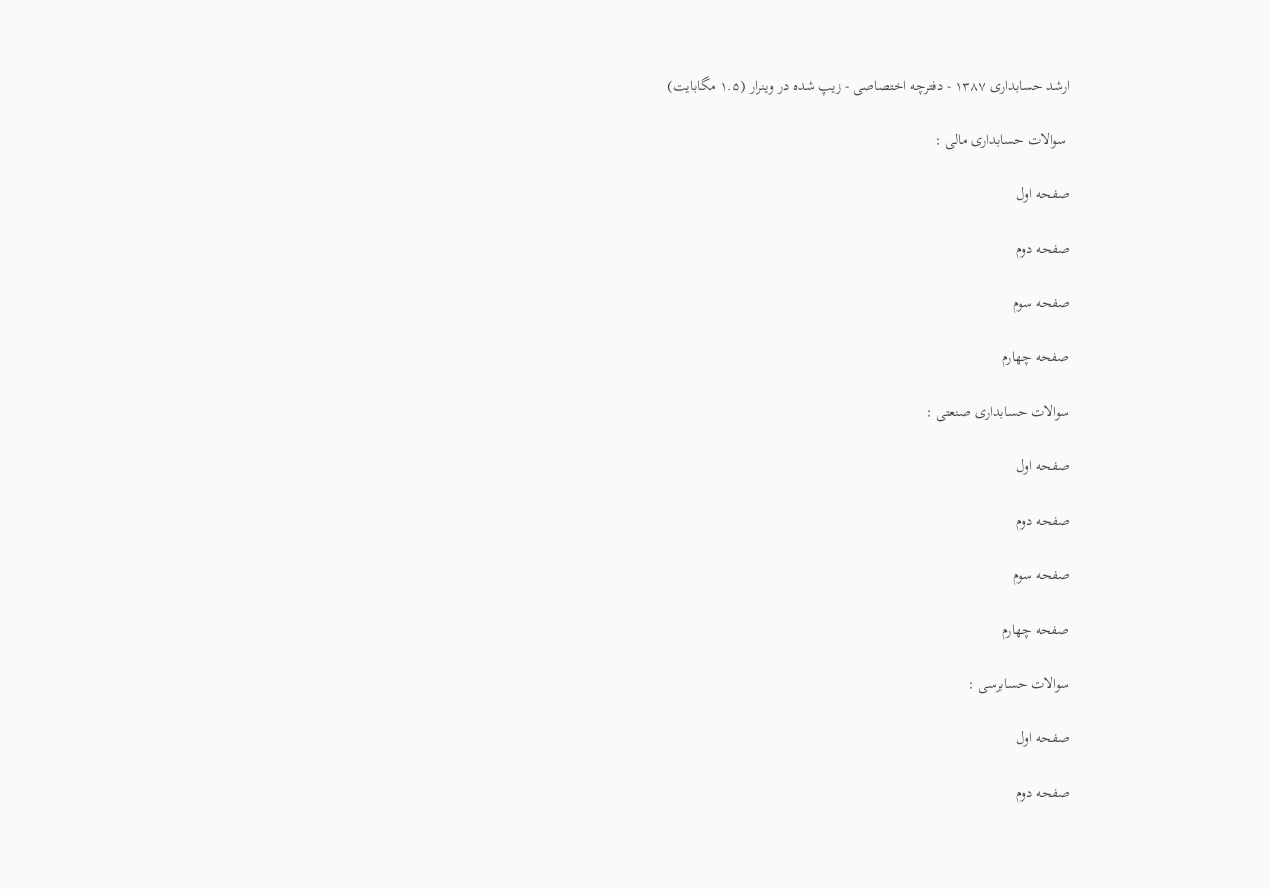ارشد حسابداری ۱۳۸۷ - دفترچه اختصاصی - زیپ شده در وینرار (۱.۵ مگابایت)

 سوالات حسابداری مالی :

صفحه اول

صفحه دوم

صفحه سوم

صفحه چهارم

سوالات حسابداری صنعتی :

صفحه اول

صفحه دوم

صفحه سوم

صفحه چهارم

سوالات حسابرسی :

صفحه اول

صفحه دوم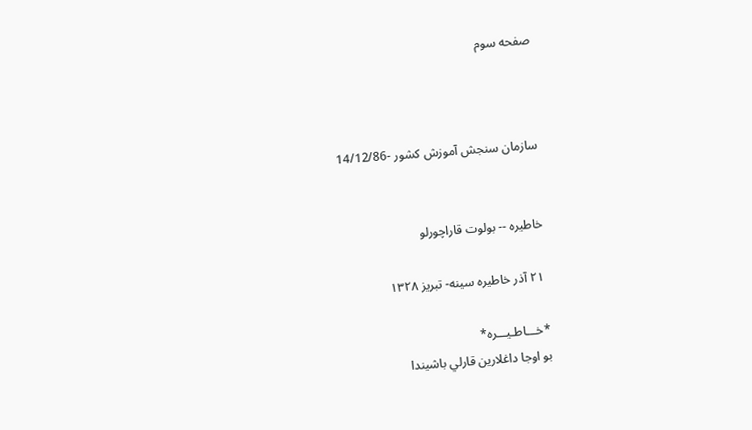صفحه سوم



سازمان سنجش آموزش کشور -14/12/86


خاطیره -- بولوت قاراچورلو

 ۲۱ آذر خاطيره سينه- تبريز ۱۳۲۸

*خـــاطـيـــره*
بو اوجا داغلارين قارلي باشيندا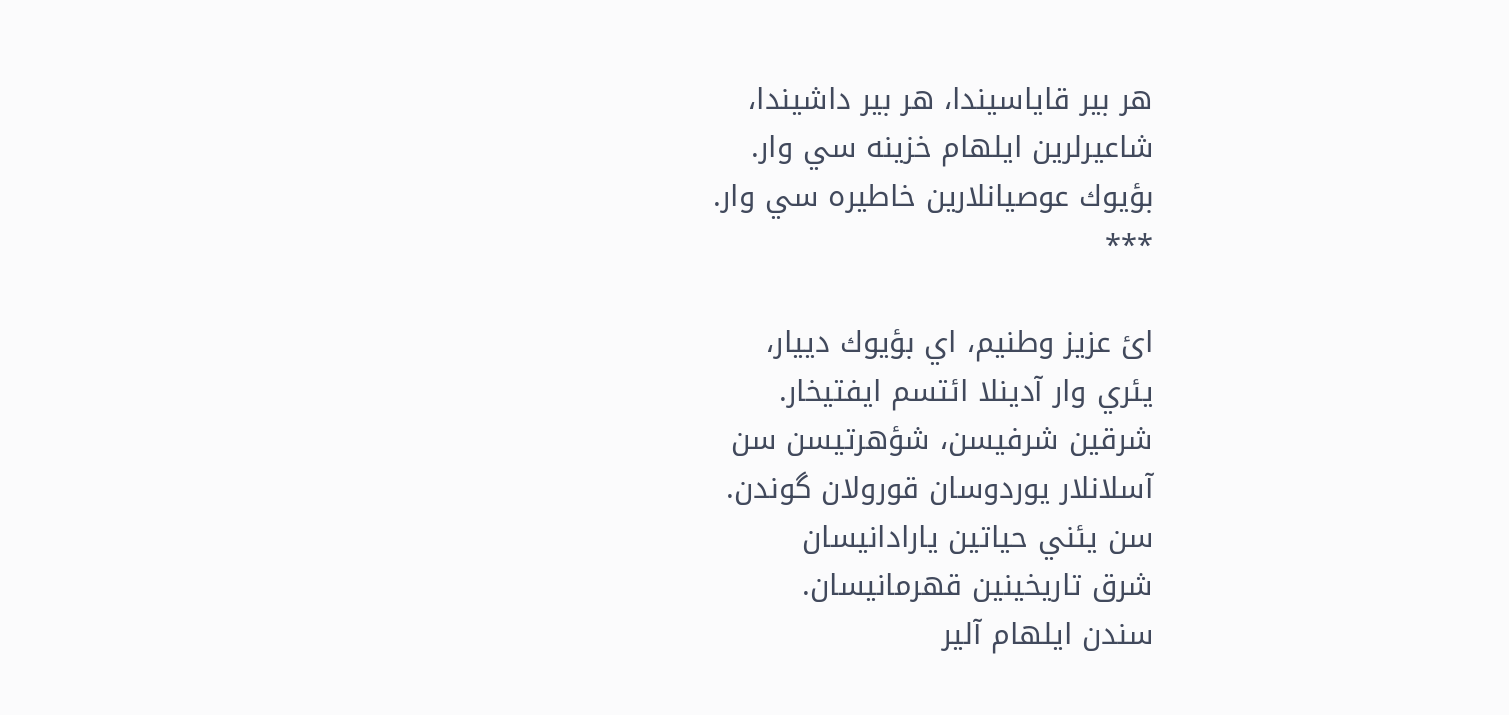هر بير قاياسيندا، هر بير داشيندا،
شاعيرلرين ايلهام خزينه سي وار.
بؤيوك عوصيانلارين خاطيره سي وار.
***

ائ عزيز وطنيم، اي بؤيوك دييار،
يئري وار آدينلا ائتسم ايفتيخار.
شرقين شرفيسن، شؤهرتيسن سن
آسلانلار يوردوسان قورولان گوندن.
سن يئني حياتين يارادانيسان
شرق تاريخينين قهرمانيسان.
سندن ايلهام آلير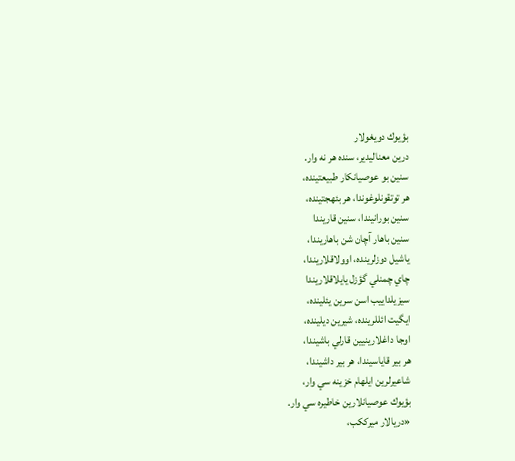بؤيوك دويغولار
درين معناليدير، سنده هر نه وار.
سنين بو عوصيانكار طبيعتينده،
هر توتقونلوغوندا، هر بئهجتينده،
سنين بورانيندا، سنين قاريندا
سنين باهار آچان شن باهاريندا،
ياشيل دوزلرينده، اوولاقلاريندا،
چاي چمنلي گؤزل يايلاقلاريندا
سيزيلداييب اسن سرين يئلينده،
ايگيت ائللرينده، شيرين ديلينده،
اوجا داغلارينيين قارلي باشيندا،
هر بير قاياسيندا، هر بير داشيندا،
شاعيرلرين ايلهام خزينه سي وار،
بؤيوك عوصيانلارين خاطيره سي وار.
«دريالار ميرككب،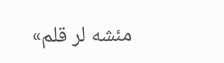مئشه لر قلم»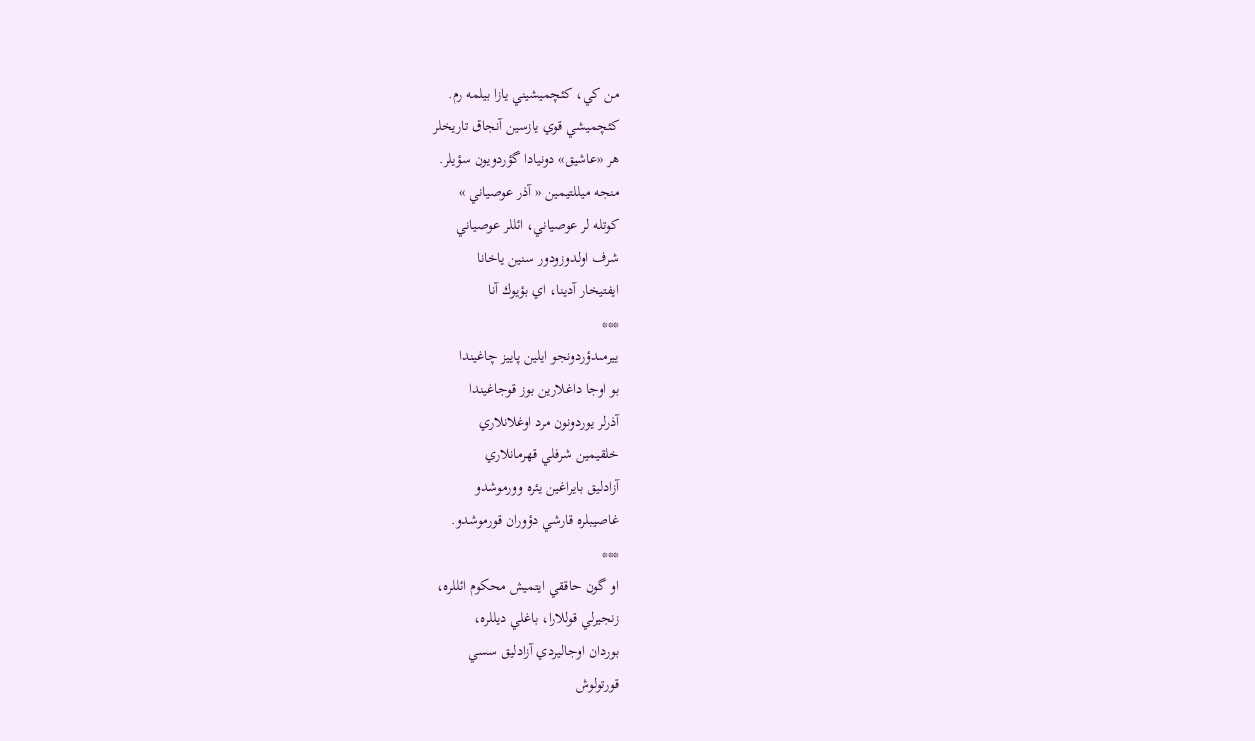من كي، كئچميشيني يازا بيلمه رم.
كئچميشي قوي يازسين آنجاق تاريخلر
هر «عاشيق» دونيادا گؤردويون سؤيلر.
منجه ميللتيمين « آذر عوصياني »
كوتله لر عوصياني، ائللر عوصياني
شرف اولدوزودور سنين ياخانا
ايفتيخار آدينا، اي بؤيوك آنا
***
ييرمىدؤردونجو ايلين پاييز چاغيندا
بو اوجا داغلارين بوز قوجاغيندا
آذرلر يوردونون مرد اوغلانلاري
خلقيمين شرفلي قهرمانلاري
آزادليق بايراغين يئره وورموشدو
غاصيبلره قارشي دؤوران قورموشدو.
***
او گون حاققي ايتميش محكوم ائللره،
زنجيرلي قوللارا، باغلي ديللره،
بوردان اوجاليردي آزادليق سسي
قورتولوش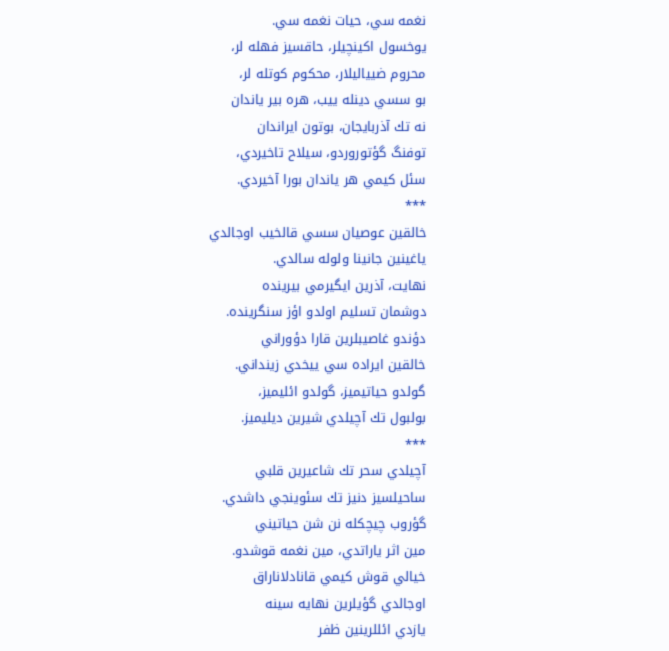نغمه سي، حيات نغمه سي.
يوخسول اكينچيلر، حاقسيز فهله لر،
محروم ضيياليلار، محكوم كوتله لر،
بو سسي دينله ييب، هره بير ياندان
نه تك آذربايجان، بوتون ايراندان
توفنگ گؤتوروردو، سيلاح تاخيردي،
سئل كيمي هر ياندان بورا آخيردي.
***
خالقين عوصيان سسي قالخيب اوجالدي
ياغينين جانينا ولوله سالدي.
نهايت، آذرين ايگيرمي بيرينده
دوشمان تسليم اولدو اؤز سنگرينده.
دؤندو غاصيبلرين قارا دؤوراني
خالقين ايراده سي ييخدي زينداني.
گولدو حياتيميز، گولدو ائليميز،
بولبول تك آچيلدي شيرين ديليميز.
***
آچيلدي سحر تك شاعيرين قلبي
ساحيلسيز دنيز تك سئوينجي داشدي.
گؤروب چيچكله نن شن حياتيني
مين اثر ياراتدي، مين نغمه قوشدو.
خيالي قوش كيمي قانادلاناراق
اوجالدي گؤيلرين نهايه سينه
يازدي ائللرينين ظفر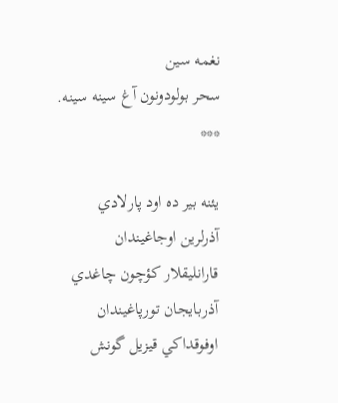نغمه سين
سحر بولودونون آغ سينه سينه.
***

يئنه بير ده اود پارلادي
آذرلرين اوجاغيندان
قارانليقلار كؤچون چاغدي
آذربايجان تورپاغيندان
اوفوقداكي قيزيل گونش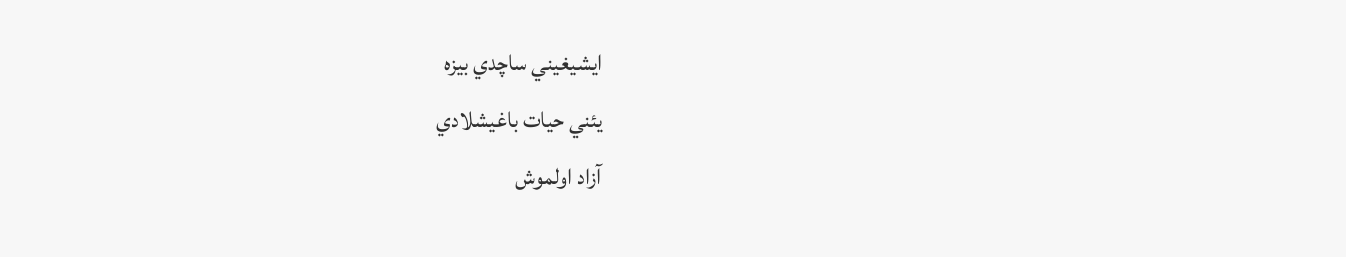ايشيغيني ساچدي بيزه
يئني حيات باغيشلادي
آزاد اولموش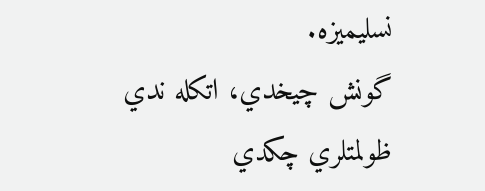نسليميزه.
گونش چيخدي، اتكله ندي
ظولمتلري چكدي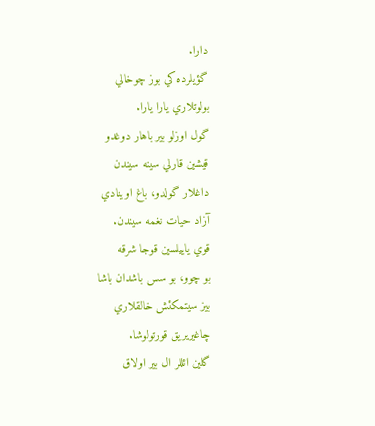دارا.
گؤيلرده كي بوز چوخالي
بولوتلاري يارا يارا.
گول اوزلو بير باهار دوغدو
قيشين قارلي سينه سيندن
داغلار گولدو، باغ اوينادي
آزاد حيات نغمه سيندن.
قوي ياييلسين قوجا شرقه
بو چوو، بو سس باشدان باشا
بيز سيتمكئش خالقلاري
چاغيريريق قورتولوشا.
گلين ائللر ال بير اولاق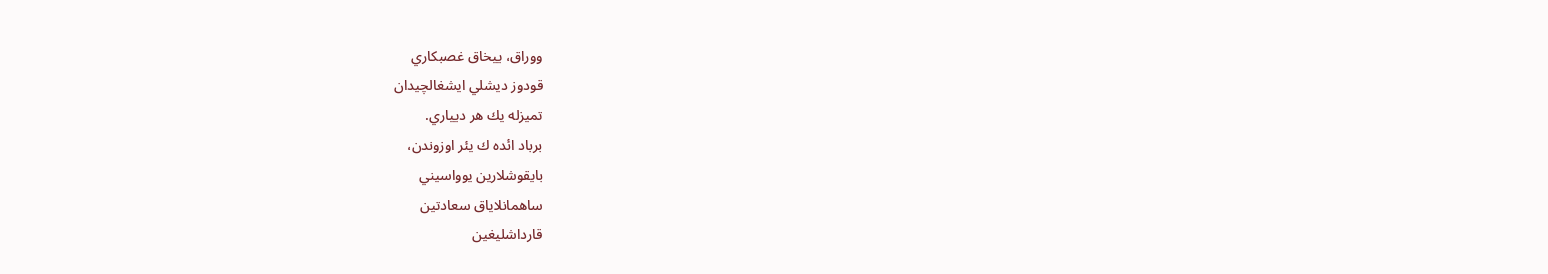ووراق، ييخاق غصبكاري
قودوز ديشلي ايشغالچيدان
تميزله يك هر ديياري.
برباد ائده ك يئر اوزوندن،
بايقوشلارين يوواسيني
ساهمانلاياق سعادتين
قارداشليغين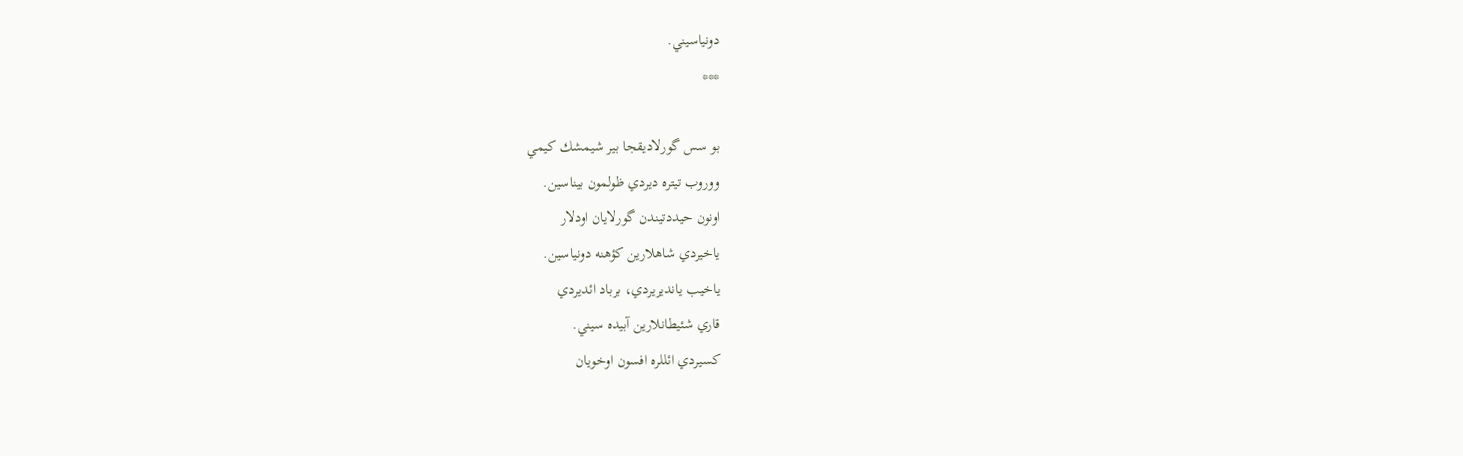دونياسيني.
***

بو سس گورلاديقجا بير شيمشك كيمي
ووروب تيتره ديردي ظولمون بيناسين.
اونون حيددتيندن گورلايان اودلار
ياخيردي شاهلارين كؤهنه دونياسين.
ياخيب يانديريردي، برباد ائديردي
قاري شئيطانلارين آبيده سيني.
كسيردي ائللره افسون اوخويان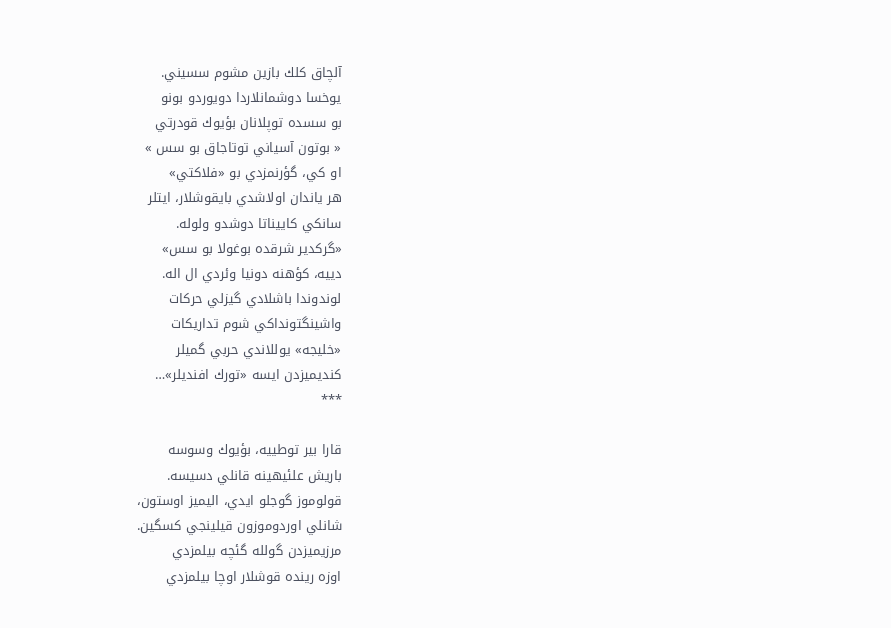آلچاق كلك بازين مشوم سسيني.
يوخسا دوشمانلاردا دويوردو بونو
بو سسده توپلانان بؤيوك قودرتي
« بوتون آسياني توتاجاق بو سس »
او كي، گؤرنمزدي بو «فلاكتي»
هر ياندان اولاشدي بايقوشلار، ايتلر
سانكي كاييناتا دوشدو ولوله.
«گرکدير شرقده بوغولا بو سس»
دييه، كؤهنه دونيا وئردي ال اله.
لوندوندا باشلادي گيزلي حركات
واشينگتونداكي شوم تداريكات
«خليجه» يوللاندي حربي گميلر
كندیمیزدن ايسه «تورك افنديلر»…
***

قارا بير توطييه، بؤيوك وسوسه
باريش علئيهينه قانلي دسيسه.
قولوموز گوجلو ايدي، اليميز اوستون،
شانلي اوردوموزون قيلينجي كسگين.
مرزيميزدن گولله گئچه بيلمزدي
اوزه رينده قوشلار اوچا بيلمزدي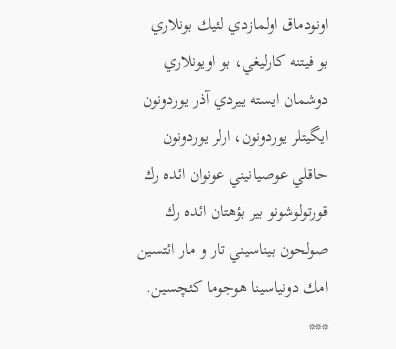اونودماق اولمازدي لئيك بونلاري
بو فيتنه كارليغي، بو اويونلاري
دوشمان ايسته ييردي آذر يوردونون
ايگيتلر يوردونون، ارلر يوردونون
حاقلي عوصيانيني عونوان ائده رك
قورتولوشونو بير بؤهتان ائده رك
صولحون بيناسيني تار و مار ائتسين
امك دونياسينا هوجوما كئچسين.
***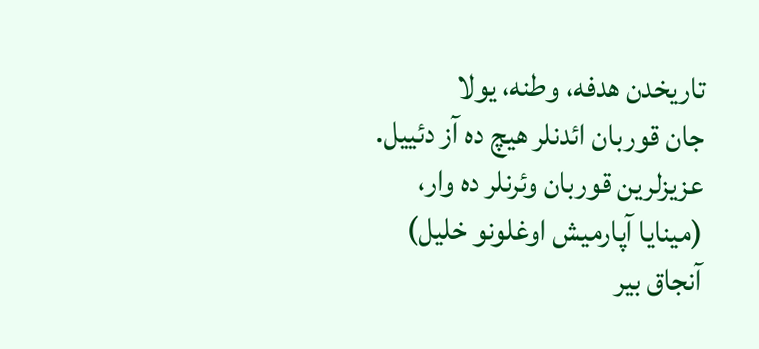تاريخدن هدفه، وطنه، يولا
جان قوربان ائدنلر هيچ ده آز دئييل.
عزيزلرين قوربان وئرنلر ده وار،
(مينايا آپارميش اوغلونو خليل)
آنجاق بير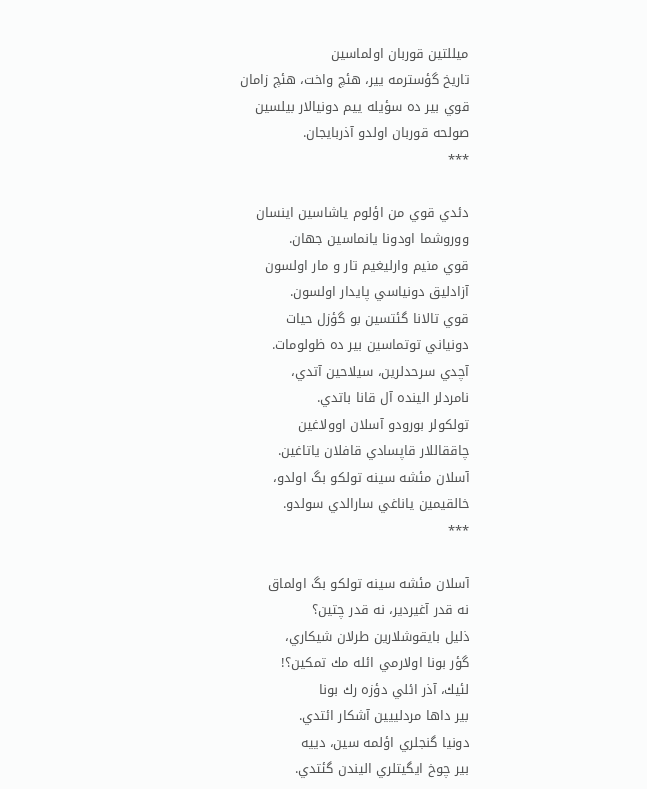ميللتين قوربان اولماسين
تاريخ گؤسترمه يير، هئچ واخت، هئچ زامان
قوي بير ده سؤيله ييم دونيالار بيلسين
صولحه قوربان اولدو آذربايجان.
***

دئدي قوي من اؤلوم ياشاسين اينسان
ووروشما اودونا يانماسين جهان.
قوي منيم وارليغيم تار و مار اولسون
آزادليق دونياسي پايدار اولسون.
قوي تالانا گئتسين بو گؤزل حيات
دونياني توتماسين بير ده ظولومات.
آچدي سرحدلرين، سيلاحين آتدي،
نامردلر الينده آل قانا باتدي.
تولكولر بورودو آسلان اوولاغين
چاققاللار قاپسادي قافلان ياتاغين.
آسلان مئشه سينه تولكو بگ اولدو،
خالقيمين ياناغي سارالدي سولدو.
***

آسلان مئشه سينه تولكو بگ اولماق
نه قدر آغيردير، نه قدر چتين؟
ذليل بايقوشلارين طرلان شيكاري،
گؤر بونا اولارمي ائله مك تمكين؟!
لئيك، آذر ائلي دؤزه رك بونا
بير داها مردلييين آشكار ائتدي.
دونيا گنجلري اؤلمه سين، دييه
بير چوخ ايگيتلري اليندن گئتدي.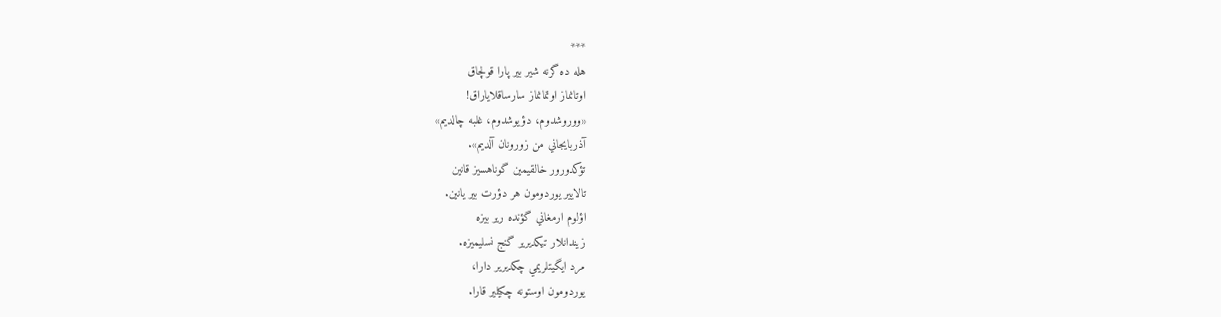***
هله ده گرنه شير بير پارا قولچاق
اوتانماز اوتمانماز سارساقلاياراق!
«ووروشدوم، دؤيوشدوم، غلبه چالديم»
آذربايجاني من زورونان آلديم».
تؤكدورور خالقيمين گوناهسيز قانين
تالايير يوردومون هر دؤرت بير يانين.
اؤلوم ارمغاني گؤنده رير بيزه
زيندانلار تيكديرير گنج نسليميزه.
مرد ايگيتلريمي چكديرير دارا،
يوردومون اوستونه چكيلير قارا.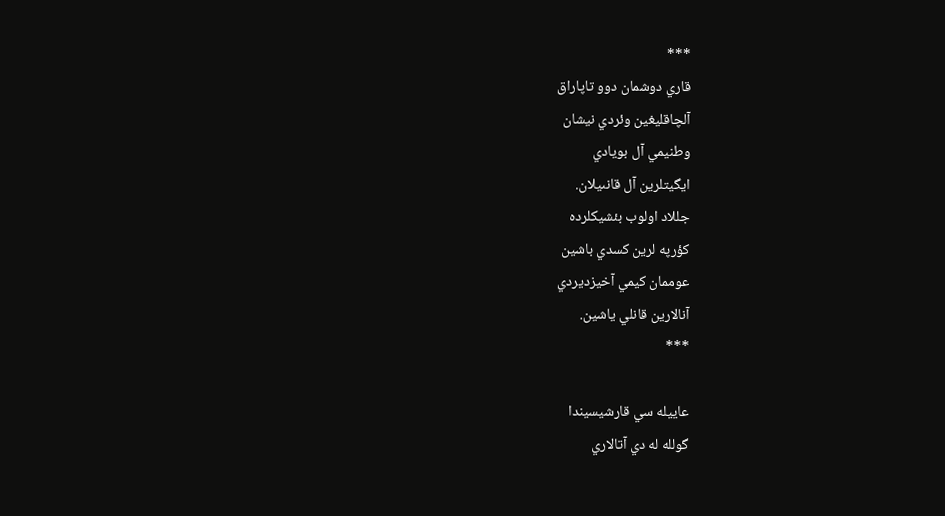***
قاري دوشمان دوو تاپاراق
آلچاقليغين وئردي نيشان
وطنيمي آل بويادي
ايگيتلرين آل قانىيلان.
جللاد اولوب بئشيكلرده
كؤرپه لرين كسدي باشين
عوممان كيمي آخيزديردي
آنالارين قانلي ياشين.
***

عاييله سي قارشيسيندا
گولله له دي آتالاري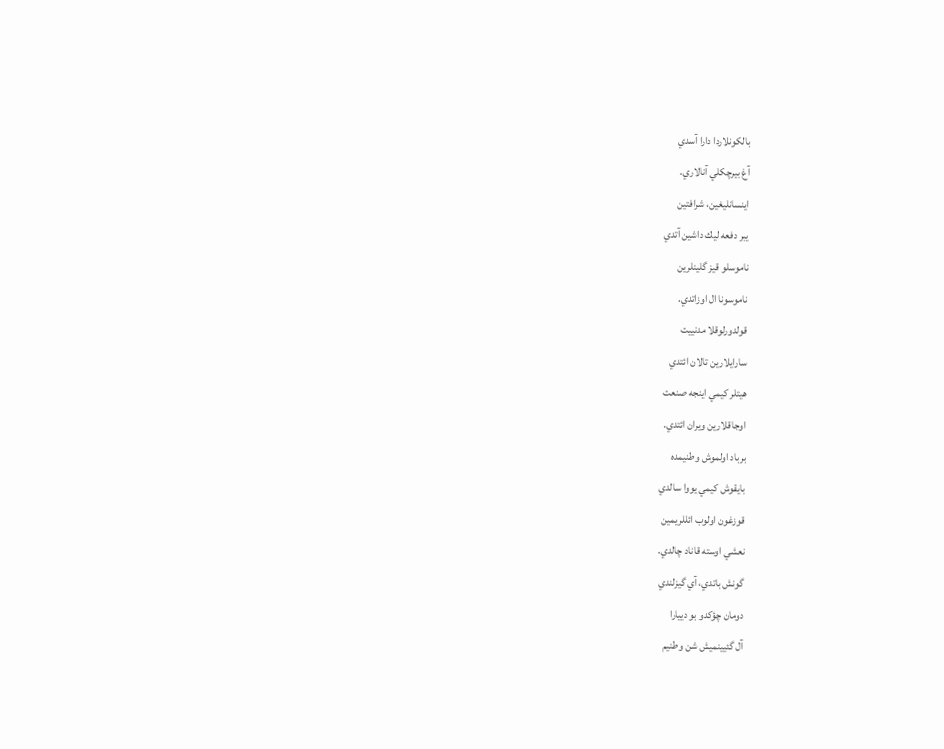بالكونلاردا دارا آسدي
آغ بيرچكلي آنالاري.
اينسانليغين، شرافتين
يبر دفعه ليك داشين آتدي
ناموسلو قيز گلينلرين
ناموسونا ال اوزاتدي.
قولدورلوقلا مدنييت
سارايلارين تالان ائتدي
هيتلر كيمي اينجه صنعت
اوجاقلارين ويران ائتدي.
برباد اولموش وطنيمده
بايقوش كيمي يووا سالدي
قوزغون اولوب ائللريمين
نعشي اوسته قاناد چالدي.
گونش باتدي، آي گيزلندي
دومان چؤكدو بو دييارا
آل گئيينميش شن وطنيم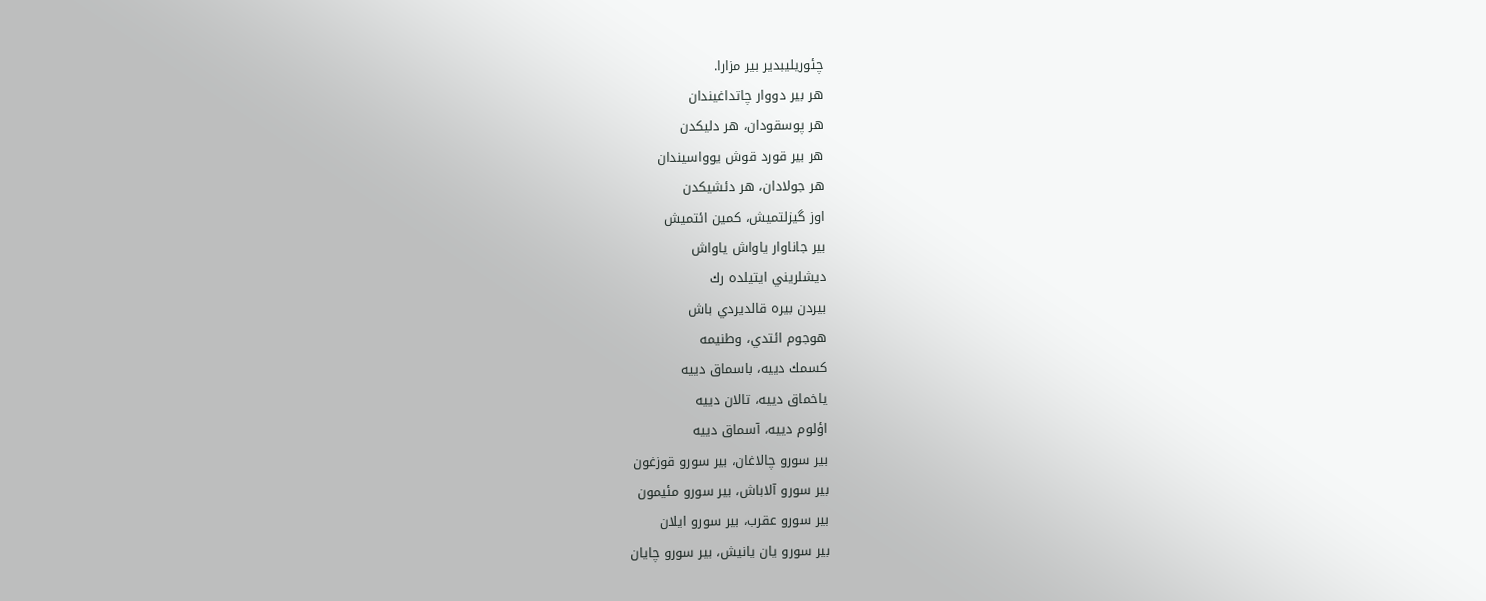چئوريليبدير بير مزارا.
هر بير دووار چاتداغيندان
هر پوسقودان، هر دليكدن
هر بير قورد قوش يوواسيندان
هر جولادان، هر دئشيكدن
اوز گيزلتميش، كمين ائتميش
بير جاناوار ياواش ياواش
ديشلريني ايتيلده رك
بيردن بيره قالديردي باش
هوجوم ائتدي، وطنيمه
كسمك دييه، باسماق دييه
ياخماق دييه، تالان دييه
اؤلوم دييه، آسماق دييه
بير سورو چالاغان، بير سورو قوزغون
بير سورو آلاباش، بير سورو مئيمون
بير سورو عقرب، بير سورو ايلان
بير سورو يان يانيش، بير سورو چايان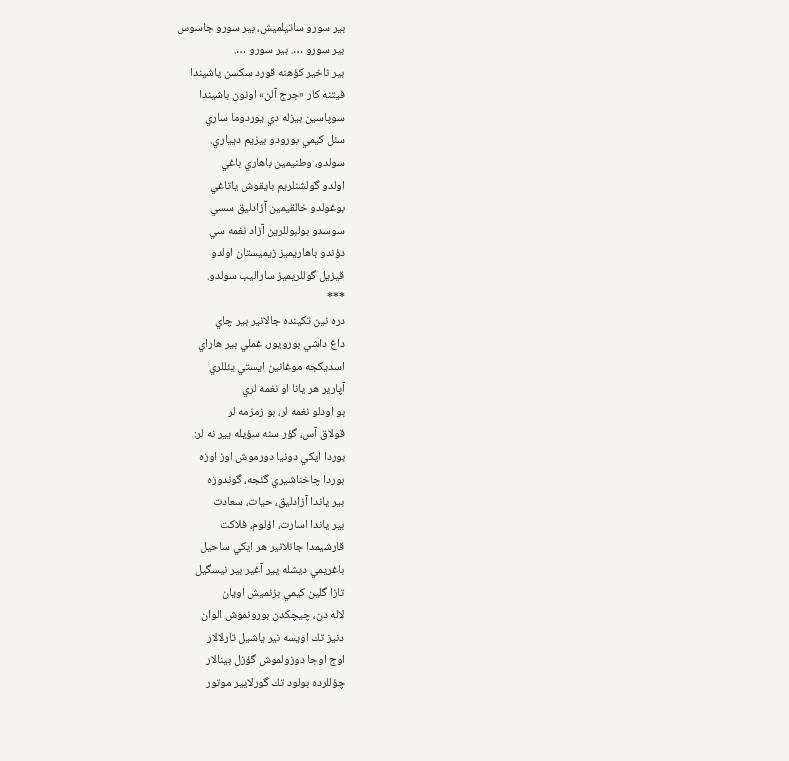بير سورو ساتيلميش، بير سورو جاسوس
بير سورو …. بير سورو ….
بير ناخير كؤهنه قورد سكسن ياشيندا
فيتنه كار «جرج آلن» اونون باشيندا
سوپاسين بيزله دي يوردوما ساري
سئل كيمي بورودو بيزيم ديياري.
سولدو، وطنيمين باهاري باغي
اولدو گولشنلريم بايقوش ياتاغي
بوغولدو خالقيمين آزادليق سسي
سوسدو بولبوللرين آزاد نغمه سي
دؤندو باهاريميز زيميستان اولدو
قيزيل گوللريميز ساراليب سولدو.
***
دره نين تكينده جالانير بير چاي
داغ داشي بورويور، غملي بير هاراي
اسديكجه موغانين ايستي يئللري
آپارير هر يانا او نغمه لري
بو اودلو نغمه لر، بو زمزمه لر
قولاق آس، گؤر سنه سؤيله يير نه لر:
بوردا ايكي دونيا دورموش اوز اوزه
بوردا چاخناشيري گئجه، گوندوزه
بير ياندا آزادليق، حيات، سعادت
بير ياندا اسارت، اؤلوم، فلاكت
قارشيمدا جانلانير هر ايكي ساحيل
باغريمي ديشله يير آغير بير نيسگيل
تازا گلين كيمي بزنميش اويان
لاله دن، چيچكدن بورونموش الوان
دنيز تك اويسه نير ياشيل تارلالار
اوج اوجا دوزولموش گؤزل بينالار
چؤللرده بولود تك گورلايير موتور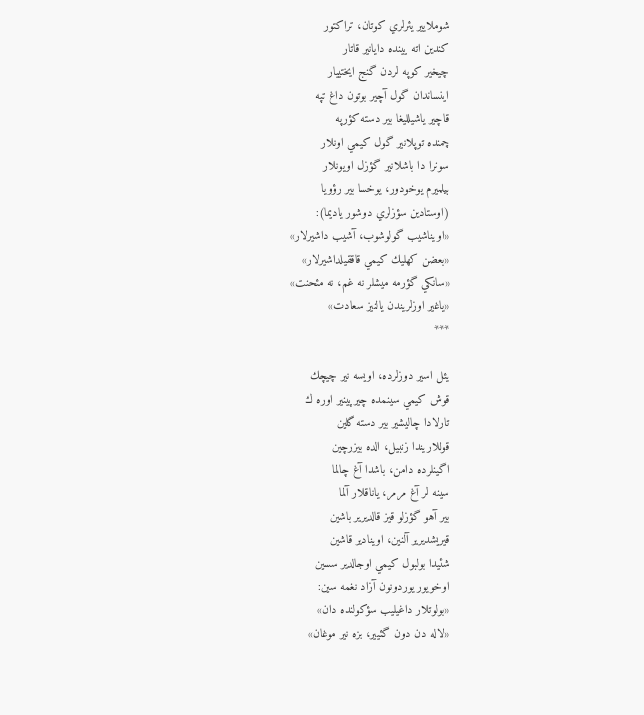شوملايير يئرلري كوتان، تراكتور
كندين اته يينده دايانير قاتار
چيخير كوپه لردن گنج ايختييار
اينساندان گول آچير بوتون داغ تپه
قاچير ياشيلليغا بير دسته كؤرپه
چمنده توپلانير گول كيمي اونلار
سونرا دا باشلانير گؤزل اويونلار
بيلميرم يوخودور، يوخسا بير رؤويا
(اوستادين سؤزلري دوشور ياديما):
«اويناشيب گولوشوب، آشيب داشيرلار»
«بعضن كهليك كيمي قاققيلداشيرلار»
«سانكي گؤرمه ميشلر نه غم، نه مئحنت»
«ياغير اوزلريندن يالنيز سعادت»
***

يئل اسير دوزلرده، اويسه نير چيچك
قوش كيمي سينمده چيرپينير اوره ك
تارلادا چاليشير بير دسته گلين
قوللاريندا زنبيل، الده بيزرچين
اگينلرده دامن، باشدا آغ چالما
سينه لر آغ مرمر، ياناقلار آلما
بير آهو گؤزلو قيز قالديرير باشين
قيريشديرير آلنين، اوينادير قاشين
شئيدا بولبول كيمي اوجالدير سسين
اوخويور يوردونون آزاد نغمه سين:
«بولوتلار داغيليب سؤكولنده دان»
«لاله دن دون گئيير، بزه نير موغان»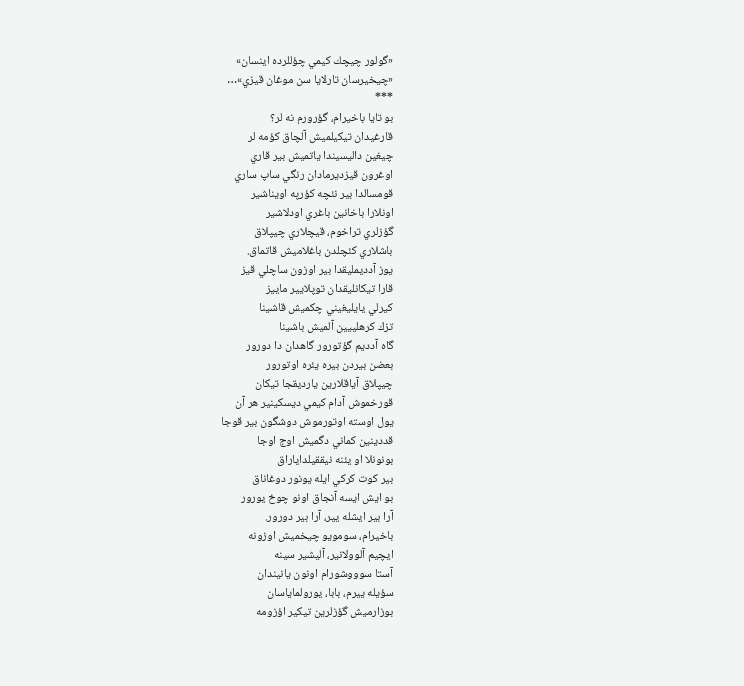«گولور چيچك كيمي چؤللرده اينسان»
«چيخيرسان تارلايا سن موغان قيزي»…
***
بو تايا باخيرام، گؤرورم نه لر؟
قارغيدان تيكيلميش آلچاق كؤمه لر
چيغين داليسيندا ياتميش بير قاري
اوغرون قيزديرمادان رنگي ساپ ساري
قومسالدا بير نئچه كؤرپه اويناشير
اونلارا باخانين باغري اودلاشير
گؤزلري تراخوم، قيچلاري چيپلاق
باشلاري كئچلدن باغلاميش قاتماق.
يوز آدديمليقدا بير اوزون ساچلي قيز
قارا تيكانليقدان توپلايير ماييز
كيرلي يايليغيني چكميش قاشينا
تزك كرهلييين آلميش باشينا
گاه آدديم گؤتورور گاهدان دا دورور
بعضن بيردن بيره يئره اوتورور
چيپلاق آياقلارين يارديقجا تيكان
قورخموش آدام كيمي ديسكينير هر آن
يول اوسته اوتورموش دوشگون بير قوجا
قددينين كماني دگميش اوج اوجا
بونونلا او يئنه نيققيلداياراق
بير كوت كركي ايله يونور دوغاناق
بو ايش ايسه آنجاق اونو چوخ يورور
آرا بير ايشله يير، آرا بير دورور.
باخيرام، سومويو چيخميش اوزونه
ايچيم آلوولانير، آليشير سينه
آستا سوووشورام اونون يانيندان
سؤيله ييرم، بابا، يورولماياسان
بوزارميش گؤزلرين تيكير اؤزومه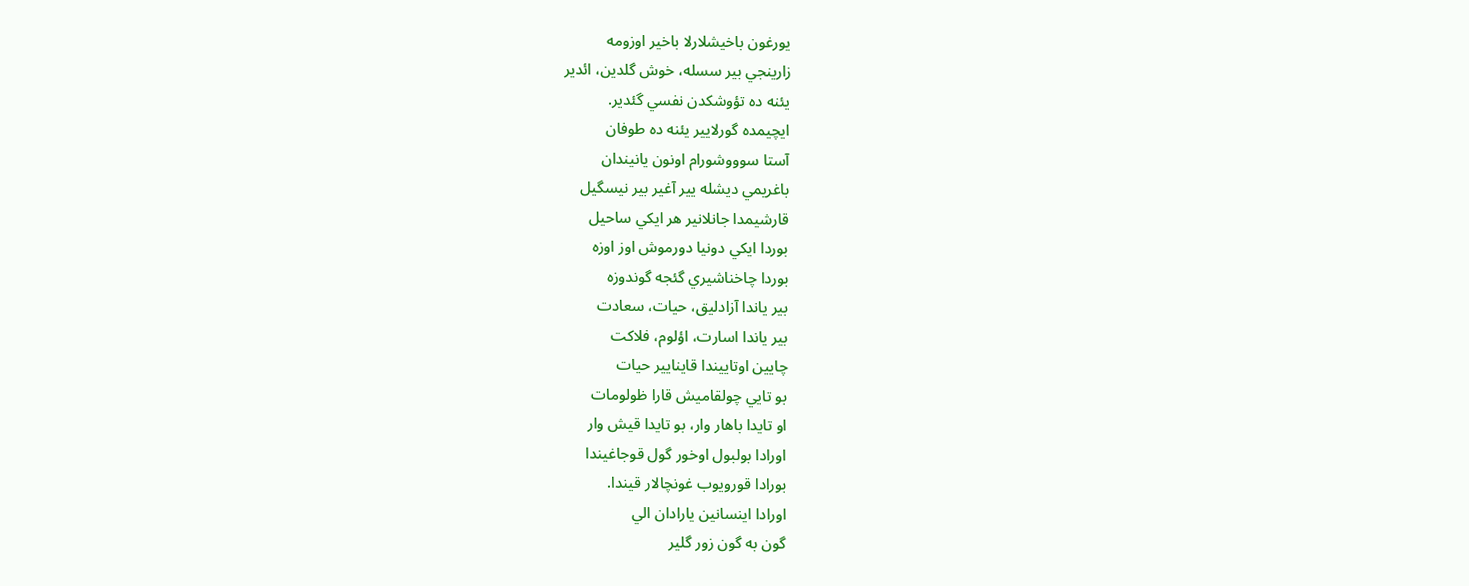يورغون باخيشلارلا باخير اوزومه
زارينجي بير سسله، خوش گلدين، ائدير
يئنه ده تؤوشكدن نفسي گئدير.
ايچيمده گورلايير يئنه ده طوفان
آستا سوووشورام اونون يانيندان
باغريمي ديشله يير آغير بير نيسگيل
قارشيمدا جانلانير هر ايكي ساحيل
بوردا ايكي دونيا دورموش اوز اوزه
بوردا چاخناشيري گئجه گوندوزه
بير ياندا آزادليق، حيات، سعادت
بير ياندا اسارت، اؤلوم، فلاكت
چايين اوتاييندا قاينايير حيات
بو تايي چولقاميش قارا ظولومات
او تايدا باهار وار، بو تايدا قيش وار
اورادا بولبول اوخور گول قوجاغيندا
بورادا قورويوب غونچالار قيندا.
اورادا اينسانين يارادان الي
گون به گون زور گلير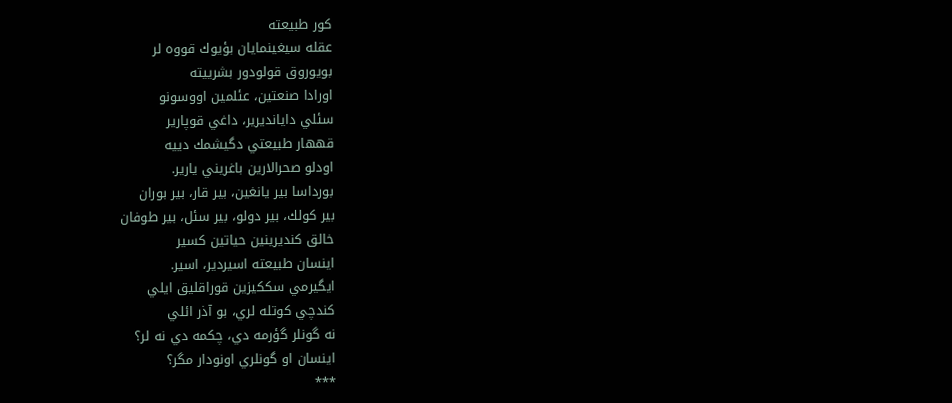كور طبيعته
عقله سيغينمايان بؤيوك قووه لر
بويوروق قولودور بشرييته
اورادا صنعتين، عئلمين اووسونو
سئلي دايانديرير، داغي قوپارير
قههار طبيعتي دگيشمك دييه
اودلو صحرالارين باغريني يارير.
بورداسا بير يانغين، بير قار، بير بوران
بير كولك، بير دولو، بير سئل، بير طوفان
خالق كنديرينين حياتين كسير
اينسان طبيعته اسيردير، اسير.
ايگيرمي سككيزين قوراقليق ايلي
كندچي كوتله لري، بو آذر ائلي
نه گونلر گؤرمه دي، چكمه دي نه لر؟
اينسان او گونلري اونودار مگر؟
***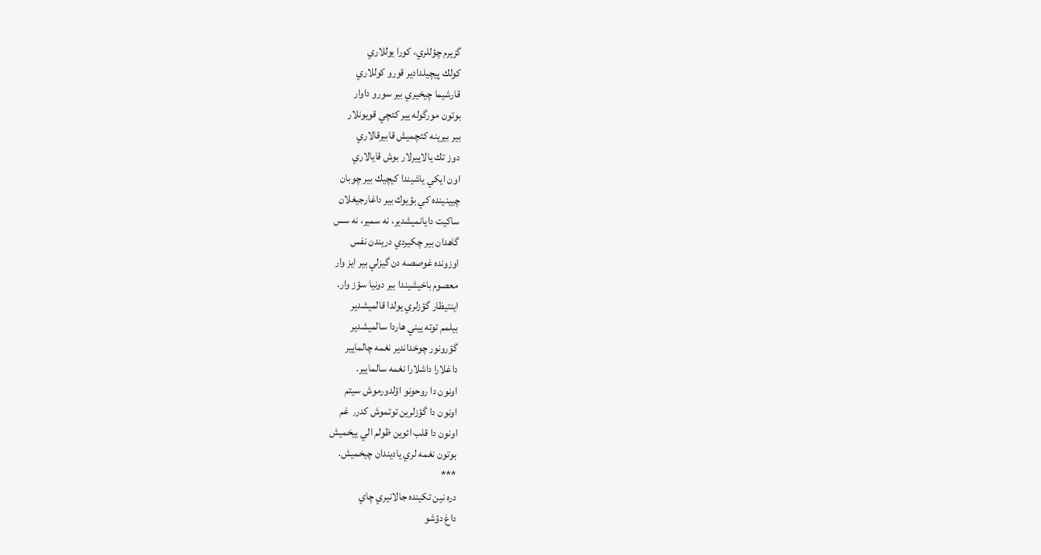گزيرم چؤللري، كورا يوللاري
كولك پيچيلدادير قورو كوللاري
قارشيما چيخيري بير سورو داوار
بوتون مورگوله يير كئچي قويونلار
بير بيرينه كئچميش قابيرقالاري
دوز تك يالاييرلار بوش قايالاري
اون ايكي ياشيندا كيچيك بير چوبان
چيينينده كي بؤيوك بير داغارجيغلان
ساكيت دايانميشدير، نه سمير، نه سس
گاهدان بير چكيردي دريندن نفس
اوزونده غوصصه دن گيزلي بير ايز وار
معصوم باخيشيندا بير دونيا سؤز وار.
اينتيظار گؤزلري يولدا قالميشدير
بيلمم توته ييني هاردا سالميشدير
گؤرونور چوخداندير نغمه چالمايير
داغلارا داشلارا نغمه سالمايير.
اونون دا روحونو اؤلدورموش سيتم
اونون دا گؤزلرين توتموش كدر٫ غم
اونون دا قلب ائوين ظولم الي ييخميش
بوتون نغمه لري ياديندان چيخميش.
***
دره نين تكينده جالانيري چاي
داغ دؤشو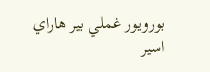بورويور غملي بير هاراي
اسير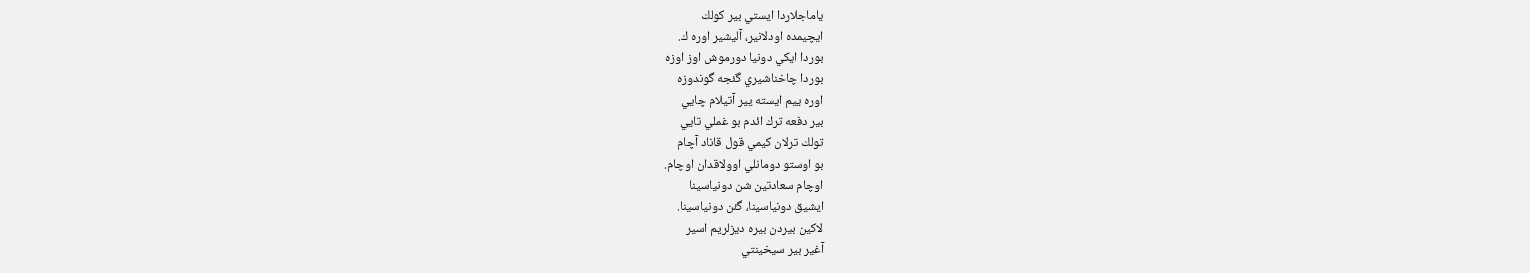ياماجلاردا ايستي بير كولك
ايچيمده اودلانير، آليشير اوره ك.
بوردا ايكي دونيا دورموش اوز اوزه
بوردا چاخناشيري گئجه گوندوزه
اوره ييم ايسته يير آتيلام چايي
بير دفعه ترك ائدم بو غملي تايي
تولك ترلان كيمي قول قاناد آچام
بو اوستو دومانلي اوولاقدان اوچام.
اوچام سعادتين شن دونياسينا
ايشيق دونياسينا، گئن دونياسينا.
لاكين بيردن بيره ديزلريم اسير
آغير بير سيخينتي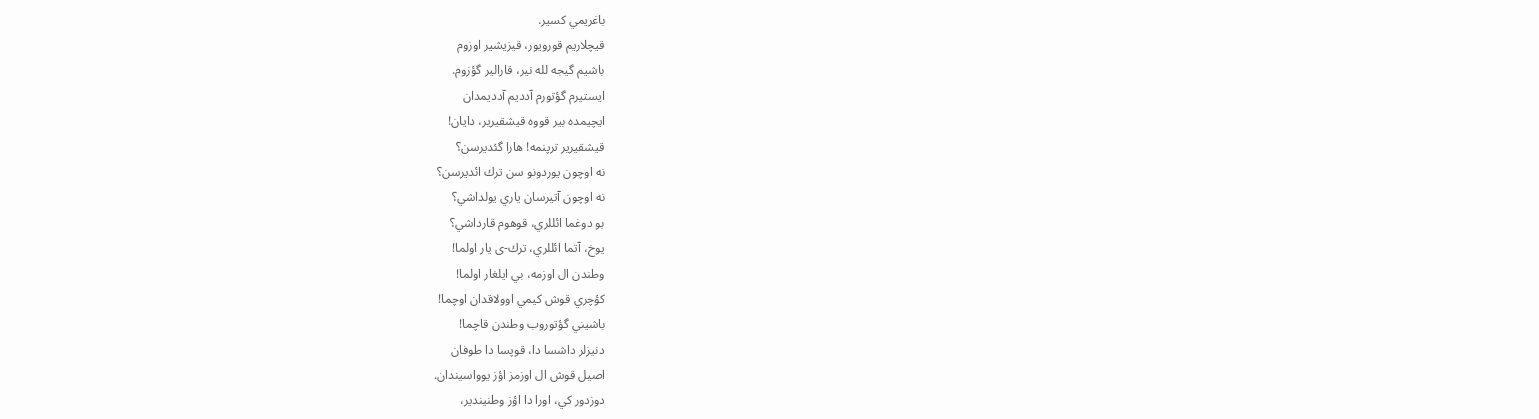باغريمي كسير.
قيچلاريم قورويور، قيزيشير اوزوم
باشيم گيجه لله نير، قارالير گؤزوم.
ايستيرم گؤتورم آدديم آدديمدان
ايچيمده بير قووه قيشقيرير، دايان!
قيشقيرير ترپنمه! هارا گئديرسن؟
نه اوچون يوردونو سن ترك ائديرسن؟
نه اوچون آتيرسان ياري يولداشي؟
بو دوغما ائللري، قوهوم قارداشي؟
يوخ، آتما ائللري، ترك-ى يار اولما!
وطندن ال اوزمه، بي ايلغار اولما!
كؤچري قوش كيمي اوولاقدان اوچما!
باشيني گؤتوروب وطندن قاچما!
دنيزلر داشسا دا، قوپسا دا طوفان
اصيل قوش ال اوزمز اؤز يوواسيندان.
دوزدور كي، اورا دا اؤز وطنيندير،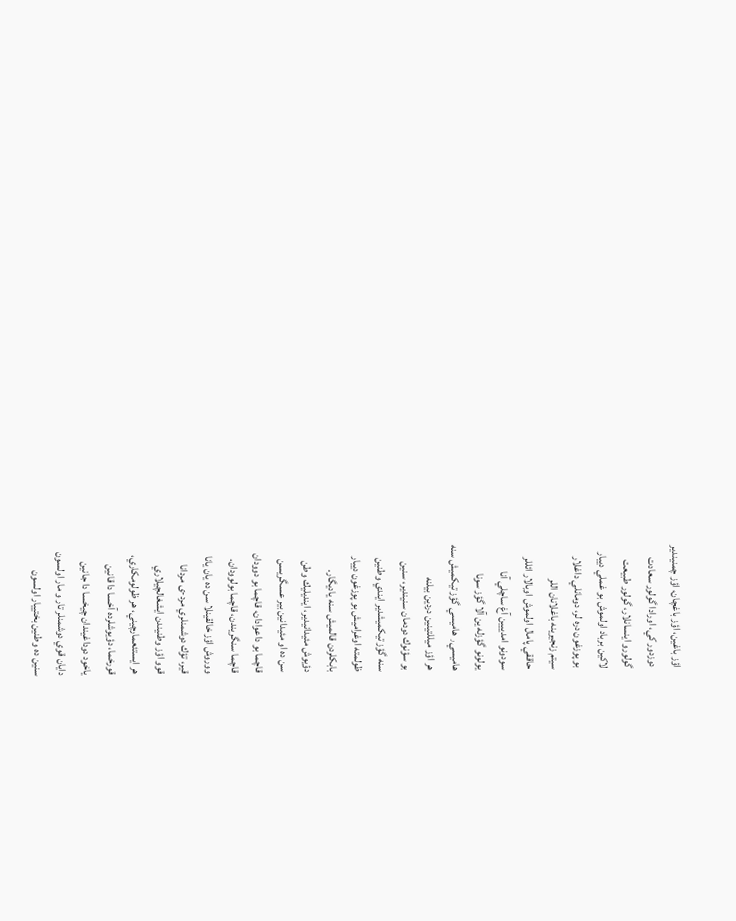اؤز باغين، اؤز باغچان، اؤز چمنيندير
دوزدور كي، اورادا گولور سعادت
گولورو اينسانلار، گولور طبيعت
لاكين برباد اولموش بو غملي دييار
بو پوزغون دره لر، دومانلي داغلار
سيتم زنجيرينه باغلانان اللر
حاققي پامال اولموش اوبالار ائللر
سودونو امدييين آغ ساچلي آنا
يولونو گؤزله ين آلا گؤز سونا
هاميسي٫ هاميسي گؤز تيكميش سنه
هر اؤز ميللتينين دردين بيلنه
بو سؤنوك دودمان سنيندير، سنين
سنه گؤز تيكميشدير ايندي وطنين
ظولمته اوغراميش بو پوزغون دييار
بابكلردن قالميش سنه ياديگار.
دؤيوش مئيدانيدير، اينديليك وطن
سن ده او مئيدانين بير عسگريسن
قاچما بو داعوادان، قاچما بو دوودان
قاچما سنگريندن، قاچما بولوودان.
ووروش اؤز خالقينلا سن ده يان يانا
قير، تؤك دوشمنلري مرد-ى مردانا
قوو اؤز وطنيندن ايشغالچيلاري
هر ايستئعمارچيني، هر ظولومكاري،
قورخما، دؤيوشلرده آخسا دا قانين
ياخود دوداغيندان چيخسا دا جانين
دايان قوي دوشمنلر تار و مار اولسون
سنين ده وطنين بختييار اولسون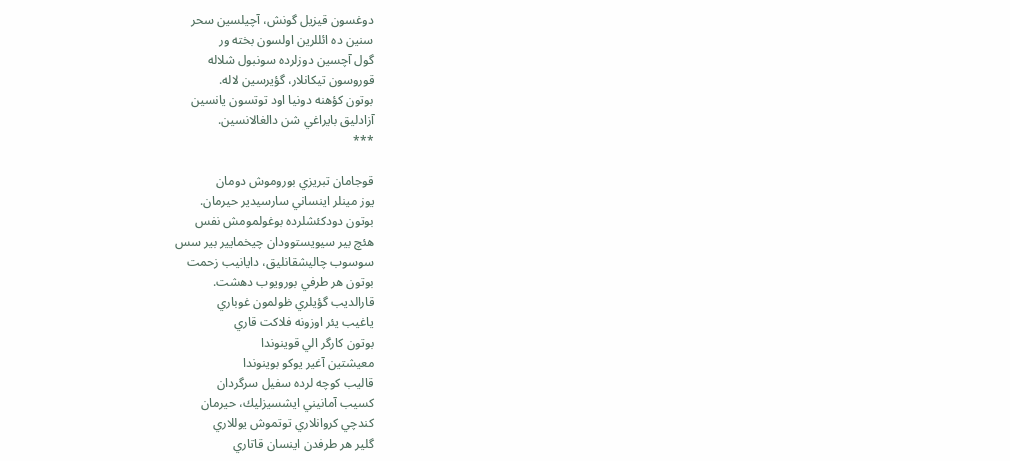دوغسون قيزيل گونش، آچيلسين سحر
سنين ده ائللرين اولسون بخته ور
گول آچسين دوزلرده سونبول شلاله
قوروسون تيكانلار، گؤيرسين لاله.
بوتون كؤهنه دونيا اود توتسون يانسين
آزادليق بايراغي شن دالغالانسين.
***

قوجامان تبريزي بوروموش دومان
يوز مينلر اينساني سارسيدير حيرمان.
بوتون دودكئشلرده بوغولمومش نفس
هئچ بير سيويستوودان چيخمايير بير سس
سوسوب چاليشقانليق، دايانيب زحمت
بوتون هر طرفي بورويوب دهشت.
قارالديب گؤيلري ظولمون غوباري
ياغيب يئر اوزونه فلاكت قاري
بوتون كارگر الي قوينوندا
معيشتين آغير يوكو بوينوندا
قاليب كوچه لرده سفيل سرگردان
كسيب آمانيني ايشسيزليك، حيرمان
كندچي كروانلاري توتموش يوللاري
گلير هر طرفدن اينسان قاتاري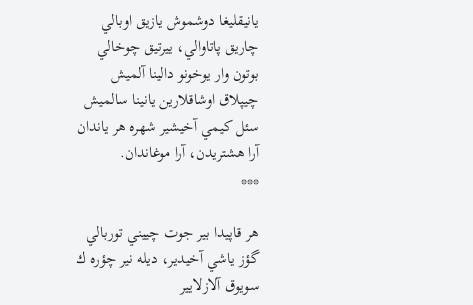يانيقليغا دوشموش يازيق اوبالي
چاريق پاتاوالي، ييرتيق چوخالي
بوتون وار يوخونو دالينا آلميش
چيپلاق اوشاقلارين يانينا سالميش
سئل كيمي آخيشير شهره هر ياندان
آرا هشتريدن، آرا موغاندان.
***

هر قاپيدا بير جوت چييني توربالي
گؤز ياشي آخيدير، ديله نير چؤره ك
سويوق آلازلايير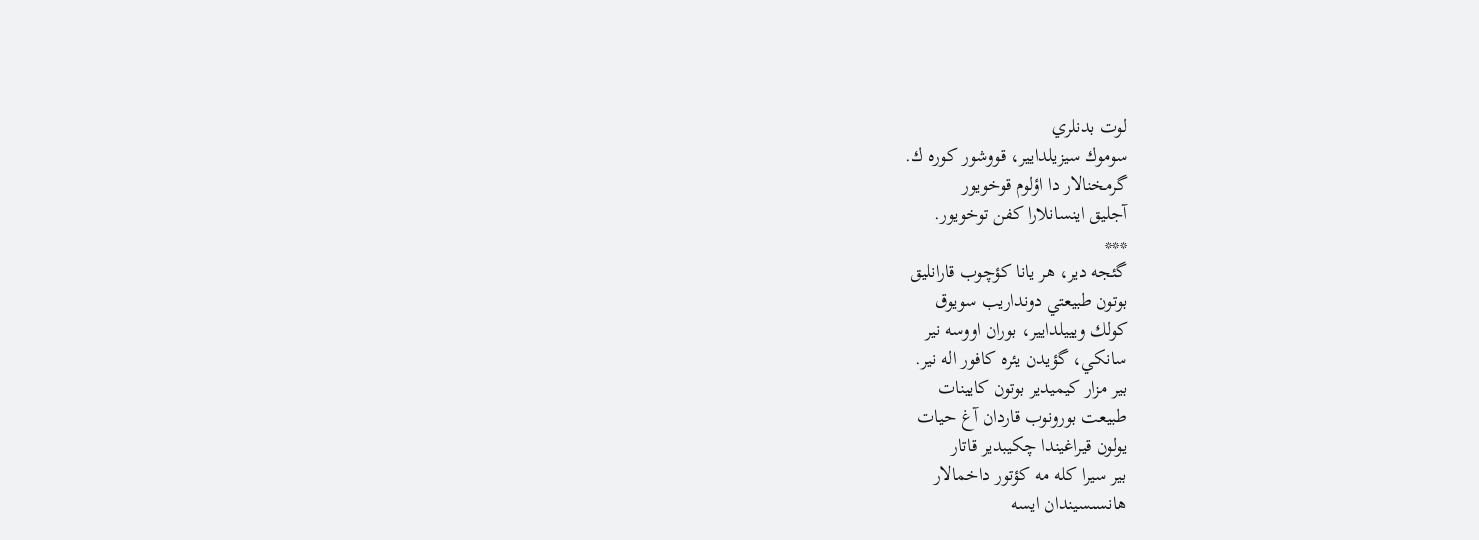لوت بدنلري
سوموك سيزيلدايير، قووشور كوره ك.
گرمخنالار دا اؤلوم قوخويور
آجليق اينسانلارا كفن توخويور.
***
گئجه دير، هر يانا كؤچوب قارانليق
بوتون طبيعتي دونداريب سويوق
كولك ويييلدايير، بوران اووسه نير
سانكي، گؤيدن يئره كافور اله نير.
بير مزار كيميدير بوتون كايينات
طبيعت بورونوب قاردان آغ حيات
يولون قيراغيندا چكيبدير قاتار
بير سيرا كله مه كؤتور داخمالار
هانسىسيندان ايسه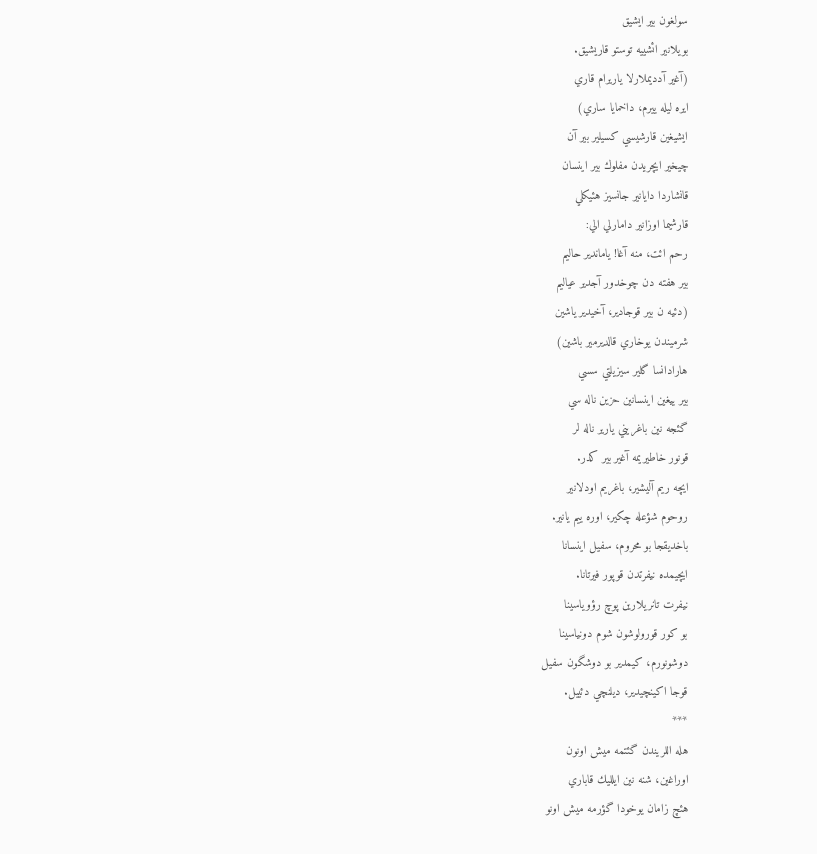سولغون بير ايشيق
بويلانير ائشييه توستو قاريشيق.
(آغير آدديملارلا ياريرام قاري
ايره ليله ييرم، داخمايا ساري)
ايشيغين قارشيسي كسيلير بير آن
چيخير ايچريدن مفلوك بير اينسان
قانشاردا دايانير جانسيز هئيكلي
قارشيما اوزانير دامارلي الي:
رحم ائت، منه آغا! ياماندير حاليم
بير هفته دن چوخدور آجدير عياليم
(دئيه ن بير قوجادير، آخيدير ياشين
شرميندن يوخاري قالديرمير باشين)
هارادانسا گلير سيزيلتي سسي
بير ييغين اينسانين حزين ناله سي
گئجه نين باغريني يارير ناله لر
قونور خاطيريمه آغير بير كدر.
ايچه ريم آليشير، باغريم اودلانير
روحوم شؤعله چكير، اوره ييم يانير.
باخديقجا بو محروم، سفيل اينسانا
ايچيمده نيفرتدن قوپور فيرتانا.
نيفرت تانريلارين پوچ رؤوياسينا
بو كور قورولوشون شوم دونياسينا
دوشونورم، كيمدير بو دوشگون سفيل
قوجا اكينچيدير، ديلنچي دئييل.
***
هله اللريندن گئتمه ميش اونون
اوراغين، شنه نين ايلليك قاباري
هئچ زامان يوخودا گؤرمه ميش اونو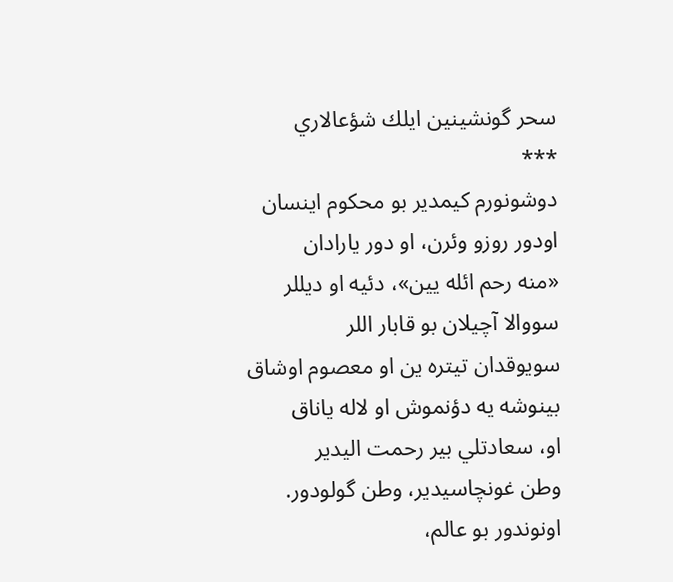سحر گونشينين ايلك شؤعالاري
***
دوشونورم كيمدير بو محكوم اينسان
اودور روزو وئرن، او دور يارادان
«منه رحم ائله يين»، دئيه او ديللر
سووالا آچيلان بو قابار اللر
سويوقدان تيتره ين او معصوم اوشاق
بينوشه يه دؤنموش او لاله ياناق
او، سعادتلي بير رحمت اليدير
وطن غونچاسيدير، وطن گولودور.
اونوندور بو عالم،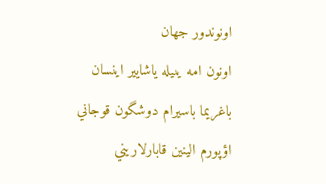اونوندور جهان
اونون امه يىيله ياشايير اينسان
باغريما باسيرام دوشگون قوجاني
اؤپورم الينين قابارلاريني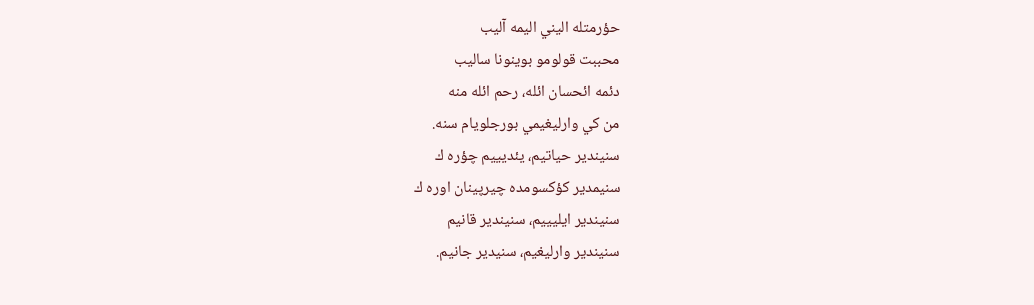حؤرمتله اليني اليمه آليب
محببت قولومو بوينونا ساليب
دئمه ائحسان ائله، رحم ائله منه
من كي وارليغيمي بورجلويام سنه.
سنيندير حياتيم، يئديييم چؤره ك
سنيمدير كؤكسومده چيرپينان اوره ك
سنيندير ايليييم، سنيندير قانيم
سنيندير وارليغيم، سنيدير جانيم.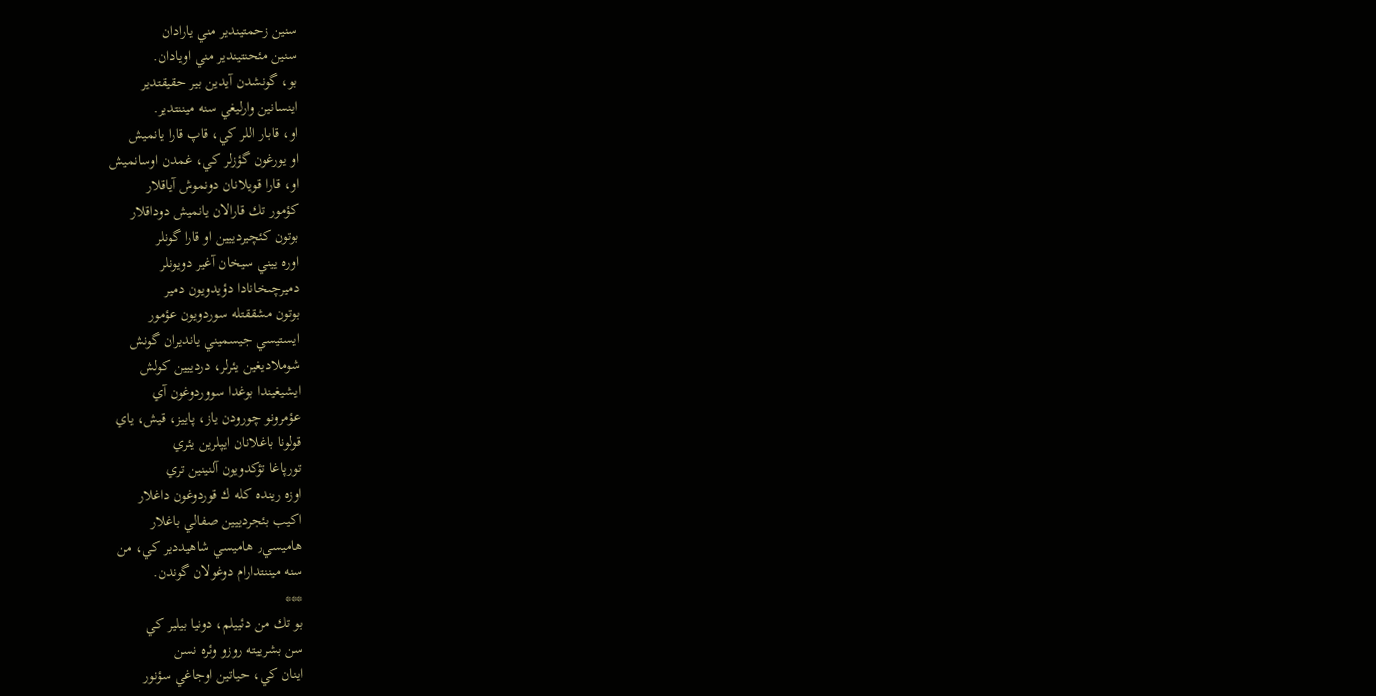سنين زحمتيندير مني يارادان
سنين مئحنتيندير مني اويادان.
بو، گونشدن آيدين بير حقيقتدير
اينسانين وارليغي سنه ميننتدير.
او، قابار اللر كي، قاپ قارا يانميش
او يورغون گؤزلر كي، غمدن اوسانميش
او، قارا قويلانان دونموش آياقلار
كؤمور تك قارالان يانميش دوداقلار
بوتون كئچيردييين او قارا گونلر
اوره ييني سيخان آغير دويونلر
دميرچىخانادا دؤيدويون دمير
بوتون مشققتله سوردويون عؤمور
ايستيسي جيسميني يانديران گونش
شوملاديغين يئرلر، دردييين كولش
ايشيغيندا بوغدا سووردوغون آي
عؤمرونو چورودن ياز، پاييز، قيش، ياي
قولونا باغلانان ايپلرين يئري
تورپاغا تؤكدويون آلنينين تري
اوزه رينده كله ك قوردوغون داغلار
اكيب بئجردييين صفالي باغلار
هاميسي٫ هاميسي شاهيددير كي، من
سنه ميننتدارام دوغولان گوندن.
***
بو تك من دئييلم، دونيا بيلير كي
سن بشرييته روزو وئره نسن
اينان كي، حياتين اوجاغي سؤنور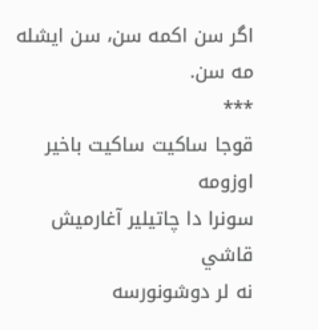اگر سن اكمه سن، سن ايشله مه سن.
***
قوجا ساكيت ساكيت باخير اوزومه
سونرا دا چاتيلير آغارميش قاشي
نه لر دوشونورسه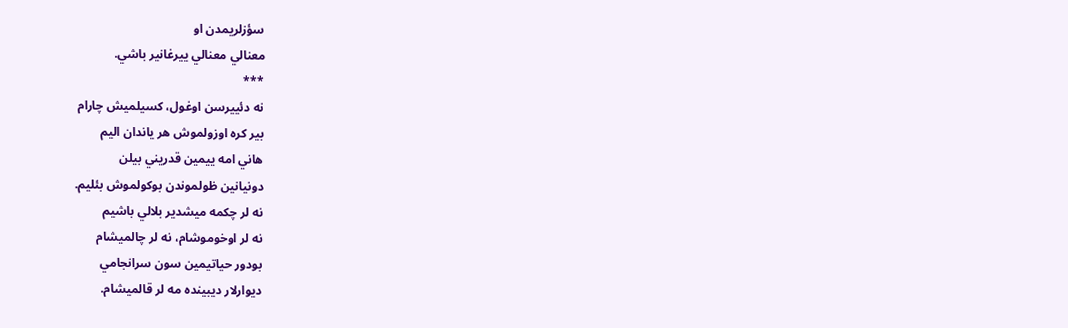سؤزلريمدن او
معنالي معنالي ييرغانير باشي.
***
نه دئييرسن اوغول، كسيلميش چارام
بير كره اوزولموش هر ياندان اليم
هاني امه ييمين قدريني بيلن
دونيانين ظولموندن بوكولموش بئليم.
نه لر چكمه ميشدير بلالي باشيم
نه لر اوخوموشام، نه لر چالميشام
بودور حياتيمين سون سرانجامي
ديوارلار ديبينده مه لر قالميشام.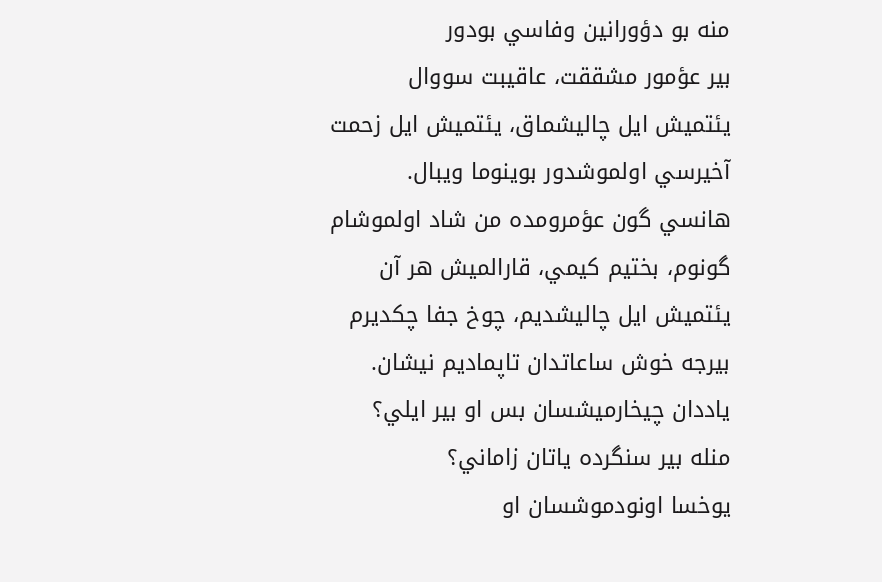منه بو دؤورانين وفاسي بودور
بير عؤمور مشققت، عاقيبت سووال
يئتميش ايل چاليشماق، يئتميش ايل زحمت
آخيرسي اولموشدور بوينوما ويبال.
هانسي گون عؤمرومده من شاد اولموشام
گونوم، بختيم كيمي، قارالميش هر آن
يئتميش ايل چاليشديم، چوخ جفا چكديرم
بيرجه خوش ساعاتدان تاپماديم نيشان.
ياددان چيخارميشسان بس او بير ايلي؟
منله بير سنگرده ياتان زاماني؟
يوخسا اونودموشسان او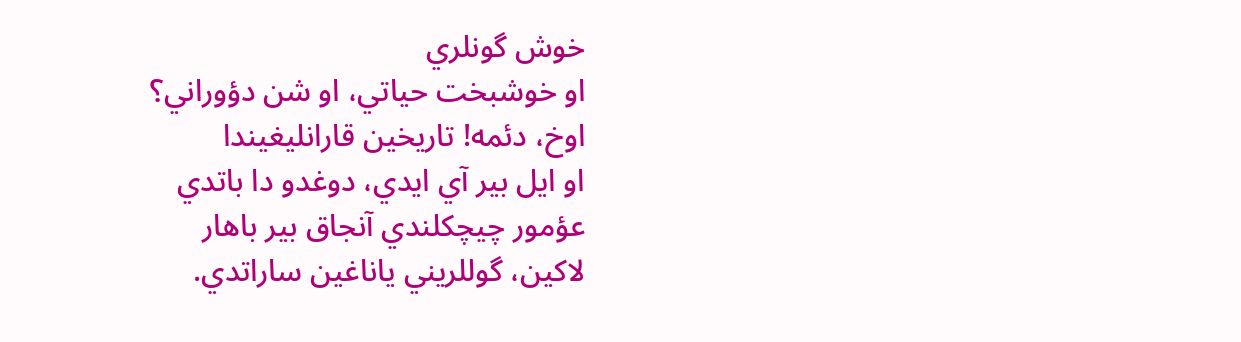خوش گونلري
او خوشبخت حياتي، او شن دؤوراني؟
اوخ، دئمه! تاريخين قارانليغيندا
او ايل بير آي ايدي، دوغدو دا باتدي
عؤمور چيچكلندي آنجاق بير باهار
لاكين، گوللريني ياناغين ساراتدي.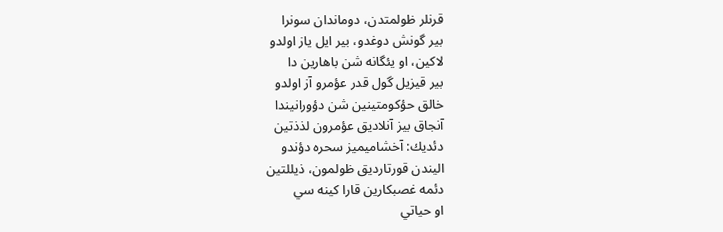قرنلر ظولمتدن، دوماندان سونرا
بير گونش دوغدو، بير ايل ياز اولدو
لاكين، او يئگانه شن باهارين دا
بير قيزيل گول قدر عؤمرو آز اولدو
خالق حؤكومتينين شن دؤورانيندا
آنجاق بيز آنلاديق عؤمرون لذذتين
دئديك: آخشاميميز سحره دؤندو
اليندن قورتارديق ظولمون، ذيللتين
دئمه غصبكارين قارا كينه سي
او حياتي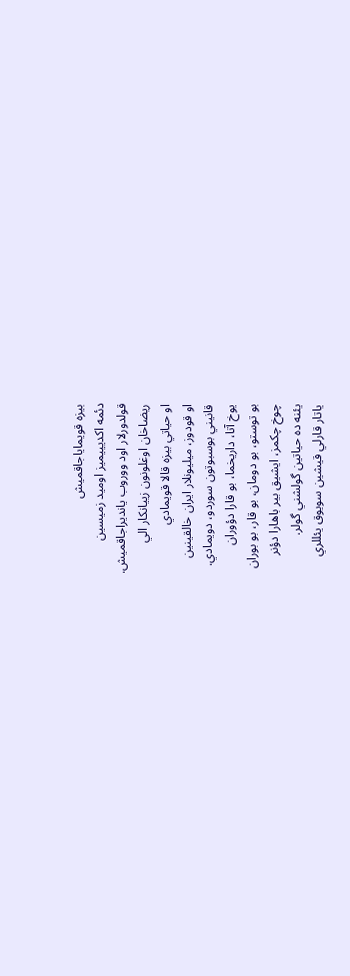بيزه قويماياجاقميش
دئمه اكديييميز اوميد زميسين
قولدورلار اود ووروب يانديراجاقميش.
ريضاخان اوغلونون زييانكار الي
او حياتي بيزه قالا قويمادي
او قودوز، ميليونلار ايران خالقينين
قانيني بوسبوتون سوردو، دويمادي.
يوخ آتا، داريخما، بو قارا دؤوران
بو توستو، بو دومان، بو قار، بو بوران
چوخ چكمز، ايشيق بير باهارا دؤنر
يئنه ده حياتين گولشني گولر.
ياتار قارلي قيشين سويوق يئللري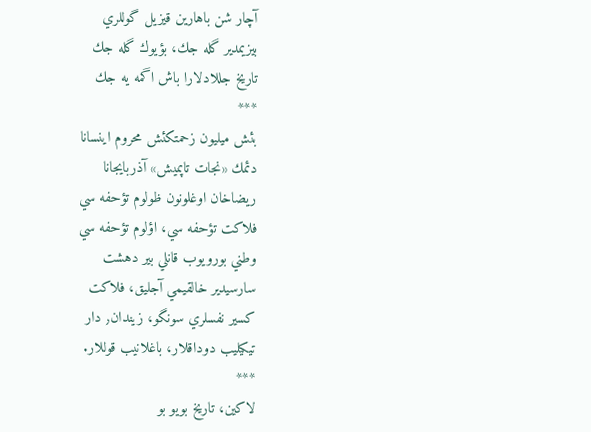آچار شن باهارين قيزيل گوللري
بيزيمدير گله جك، بؤيوك گله جك
تاریخ جللادلارا باش اگمه يه جك
***
بئش ميليون زحمتكئش محروم اينسانا
دئمك «نجات تاپميش» آذربايجانا
ريضاخان اوغلونون ظولوم تؤحفه سي
فلاكت تؤحفه سي، اؤلوم تؤحفه سي
وطني بورويوب قانلي بير دهشت
سارسيدير خالقيمي آجليق، فلاكت
كسير نفسلري سونگو، زيندان٫ دار
تيكيليب دوداقلار، باغلانيب قوللار.
***
لاكين، تاريخ بويو بو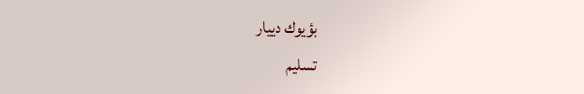بؤيوك دييار
تسليم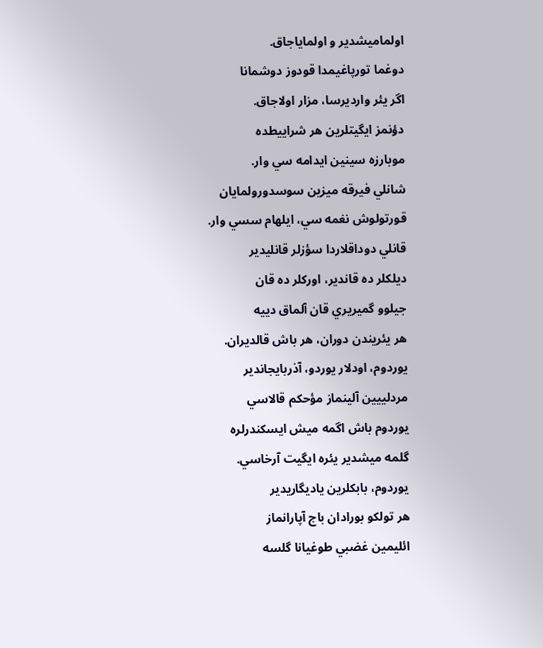اولماميشدير و اولماياجاق.
دوغما تورپاغيمدا قودوز دوشمانا
اگر يئر وارديرسا، مزار اولاجاق.
دؤنمز ايگيتلرين هر شراييطده
موبارزه سينين ايدامه سي وار.
شانلي فيرقه ميزين سوسدورولمايان
قورتولوش نغمه سي، ايلهام سسي وار.
قانلي دوداقلاردا سؤزلر قانليدير
ديلكلر ده قاندير، اوركلر ده قان
جيلوو گميريري قان آلماق دييه
هر يئريندن دوران، هر باش قالديران.
يوردوم، اودلار يوردو، آذربايجاندير
مردلييين آلينماز مؤحكم قالاسي
يوردوم باش اگمه ميش ايسكندرلره
گلمه ميشدير يئره ايگيت آرخاسي.
يوردوم، بابكلرين ياديگاريدير
هر تولكو بورادان باج آپارانماز
ائليمين غضبي طوغيانا گلسه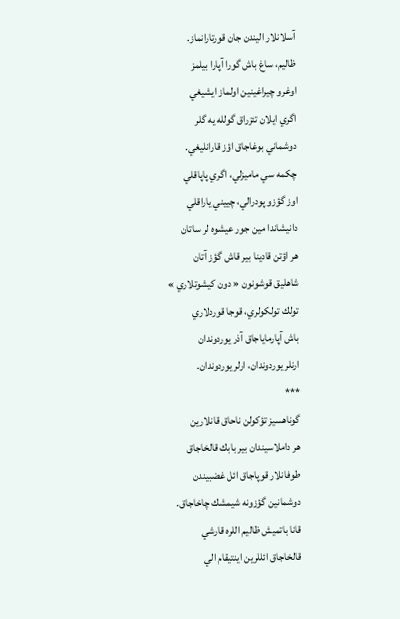آسلانلار اليندن جان قورتارانماز.
ظاليم، ساغ باش گورا آپارا بيلمز
اوغرو چيراغينين اولماز ايشيغي
اگري ايلان تئزراق گولله يه گلر
دوشماني بوغاجاق اؤز قارانليغي.
چكمه سي ماميزلي، اگري پاپاقلي
اوز گؤزو پودرالي، چييني ياراقلي
دانيشاندا مين جور عيشوه لر ساتان
هر اؤتن قادينا بير قاش گؤز آتان
شاهليق قوشونون « دون كيشوتلاري »
تولك تولكولري، قوجا قوردلاري
باش آپارماياجاق آذر يوردوندان
ارنلر يوردوندان، ارلر يوردوندان.
***
گوناهسيز تؤكولن ناحاق قانلارين
هر داملاسيندان بير بابك قالخاجاق
طوفانلار قوپاجاق ائل غضبيندن
دوشمانين گؤزونه شيمشك چاخاجاق.
قانا باتميش ظاليم اللره قارشي
قالخاجاق ائللرين اينتيقام الي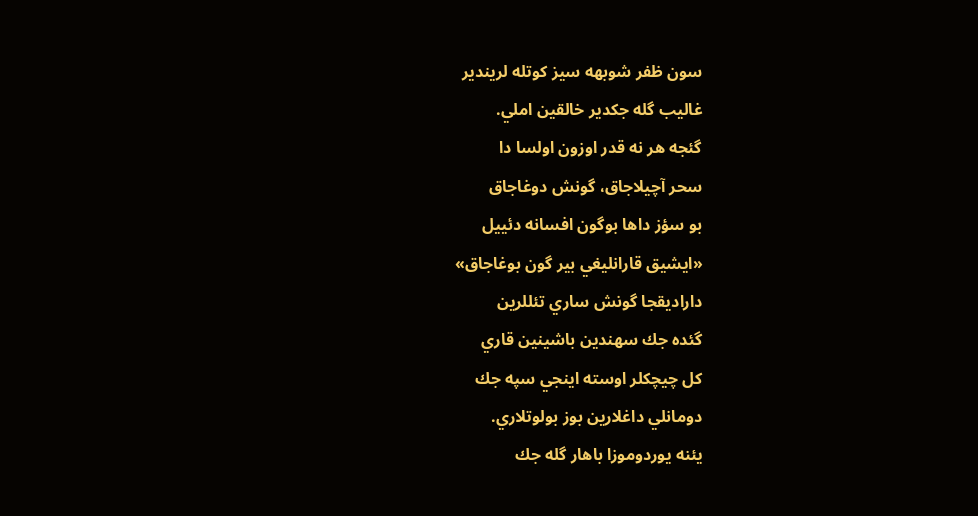سون ظفر شوبهه سيز كوتله لريندير
غاليب گله جكدير خالقين املي.
گئجه هر نه قدر اوزون اولسا دا
سحر آچيلاجاق، گونش دوغاجاق
بو سؤز داها بوگون افسانه دئييل
«ايشيق قارانليغي بير گون بوغاجاق»
داراديقجا گونش ساري تئللرين
گئده جك سهندين باشينين قاري
كل چيچكلر اوسته اينجي سپه جك
دومانلي داغلارين بوز بولوتلاري.
يئنه يوردوموزا باهار گله جك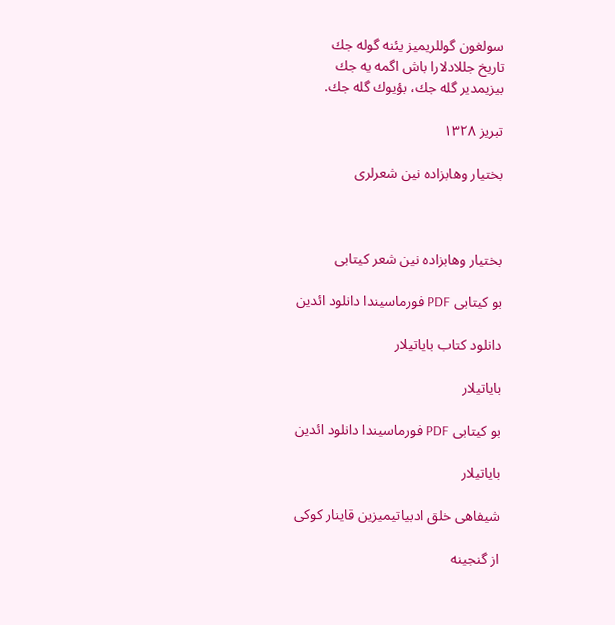سولغون گوللريميز يئنه گوله جك
تاريخ جللادلارا باش اگمه يه جك
بيزيمدير گله جك، بؤيوك گله جك.

تبريز ۱۳۲۸

بختیار وهابزاده نین شعرلری



بختیار وهابزاده نین شعر کیتابی

بو کیتابی PDF فورماسیندا دانلود ائدین

دانلود کتاب بایاتیلار

بایاتیلار

بو کیتابی PDF فورماسیندا دانلود ائدین

بایاتیلار

شیفاهی خلق ادبیاتیمیزین قاینار کوکی

از گنجینه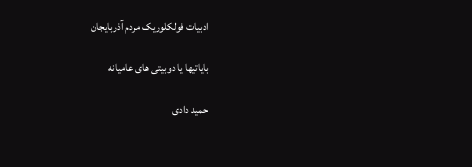ادبیات فولکلوریک مردم آذربایجان

بایاتیها یا دوبیتی های عامیانه

حمید دادی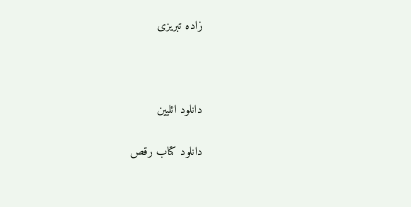زاده تبریزی



دانلود ائلیین

دانلود کتاب رقص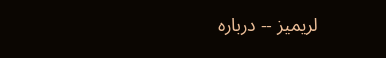لریمیز -- درباره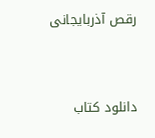رقص آذربایجانی



دانلود کتاب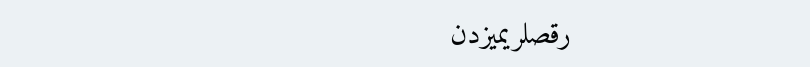رقصلریمیزدن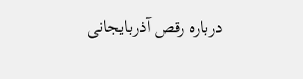درباره رقص آذربایجانی